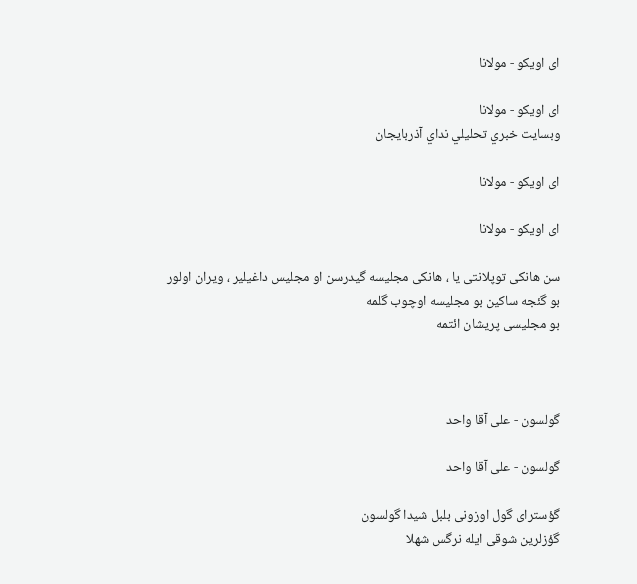ای اویکو - مولانا

ای اویکو - مولانا
وبسايت خبري تحليلي نداي آذربايجان

ای اویکو - مولانا

ای اویکو - مولانا

سن هانکی توپلانتی یا ، هانکی مجلیسه گیدرسن او مجلیس داغیلیر ، ویران اولور
بو گئجه ساکین بو مجلیسه اوچوب گلمه
بو مجلیسی پریشان ائتمه



گولسون - علی آقا واحد

گولسون - علی آقا واحد

گؤسترای گول اوزونی بلبل شیدا گولسون
گؤزلرین شوقی ایله نرگس شهلا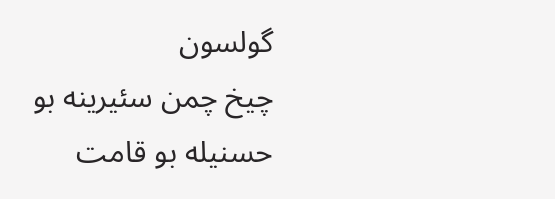گولسون
چیخ چمن سئیرینه بو حسنیله بو قامت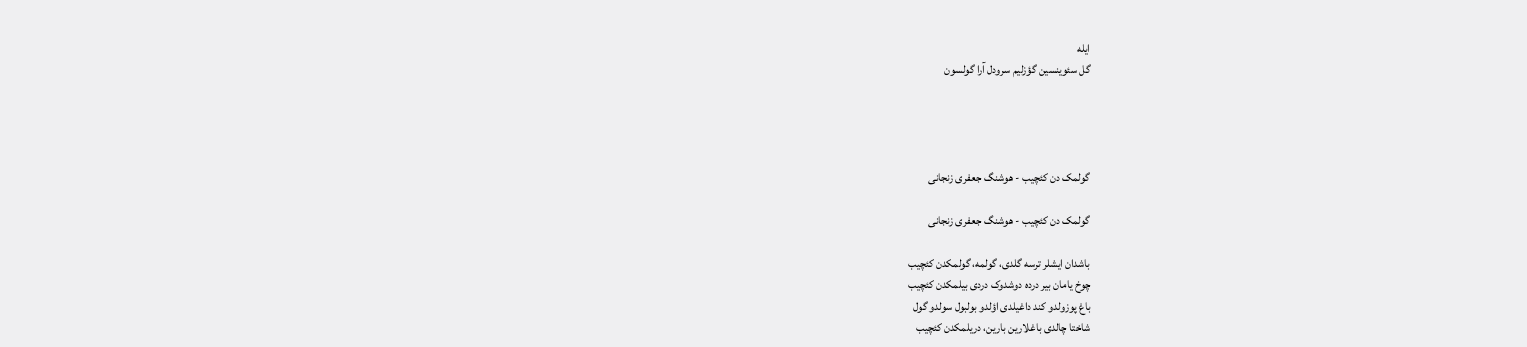ایله
گل سئوینسین گؤزلیم سرودل آرا گولسون




گولمک دن کئچیب - هوشنگ جعفری زنجانی

گولمک دن کئچیب - هوشنگ جعفری زنجانی

باشدان ایشلر ترسه گلدی، گولمه، گولمکدن کئچیب
چوخ یامان بیر درده دوشدوک دردی بیلمکدن کئچیب
باغ پوزولدو کند داغیلدی اؤلدو بولبول سولدو گول
شاختا چالدی باغلارین بارین، دریلمکدن کئچیب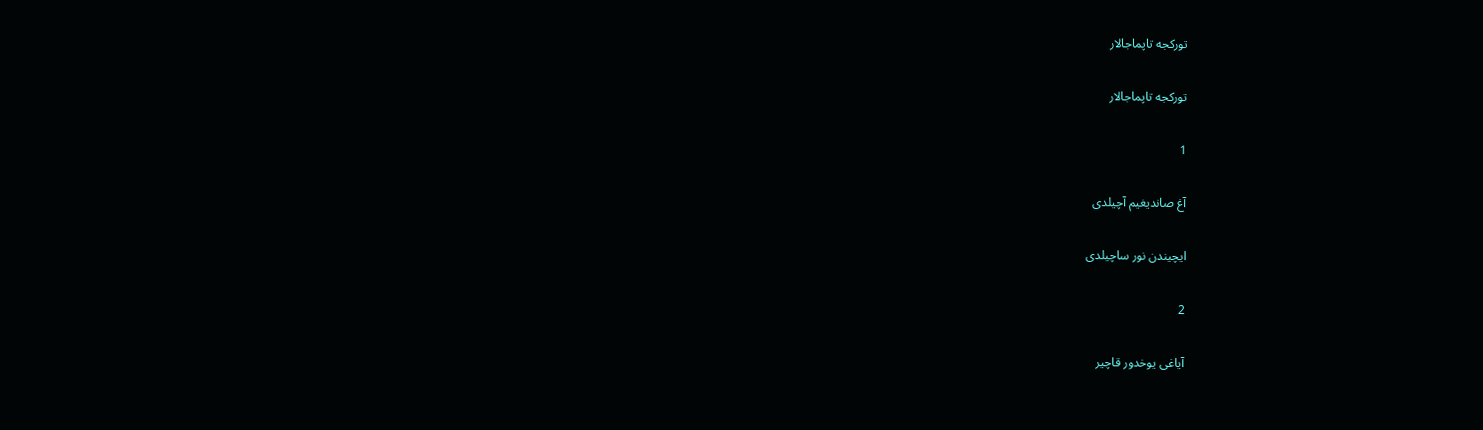تورکجه تاپماجالار

تورکجه تاپماجالار

1

آغ صاندیغیم آچیلدی

ایچیندن نور ساچیلدی

2

آیاغی یوخدور قاچیر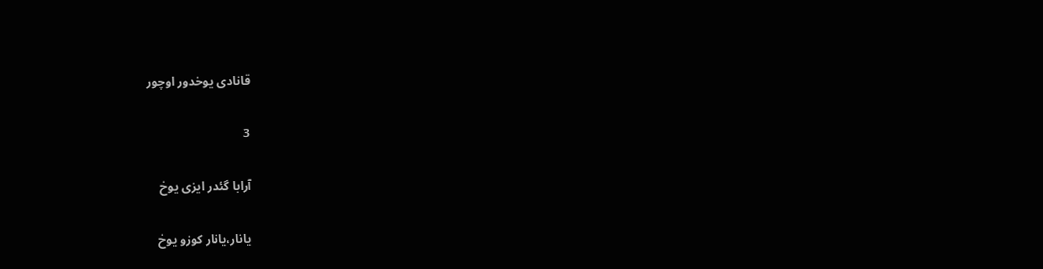قانادی یوخدور اوچور

3

آرابا گئدر ایزی یوخ

یانار،یانار کوزو یوخ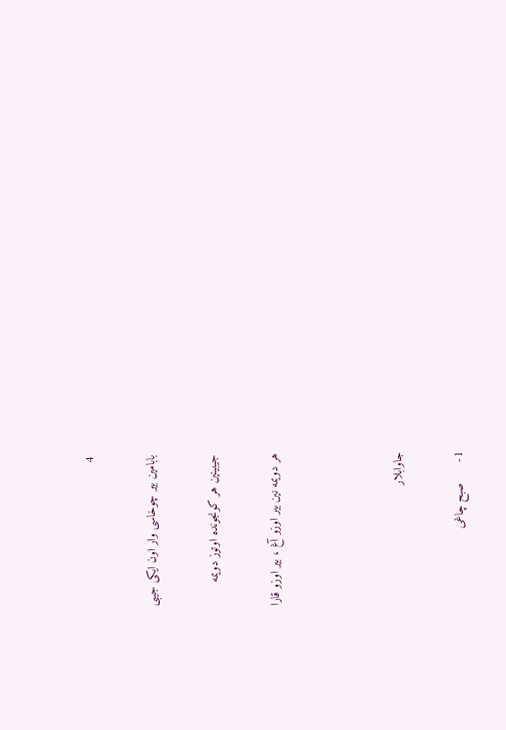4

بابامین بیر چوخاسی وار اون ایکی جیبی

جیبینین هر کونجونده اوتوز دویمه

هر دویمه نین بیر اوزو آغ ، بیر اوزو قارا



جاوابلار

1-      صبح چاغی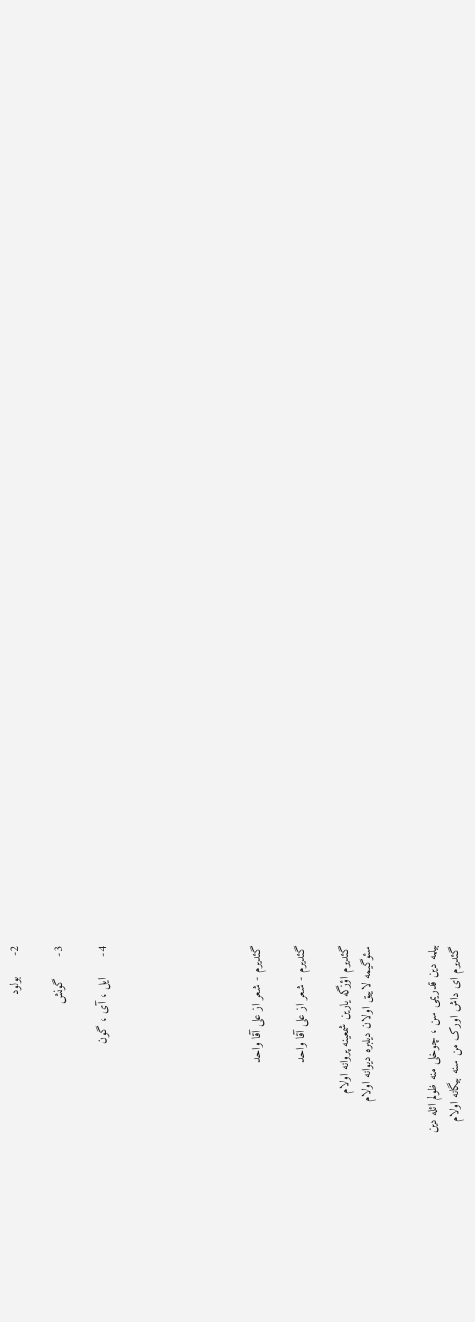2-      بولود

3-      گونش

4-      ایل ، آی ، گون






گئدیرم - شعر از علی آقا واحد

گئدیرم - شعر از علی آقا واحد

گئدیرم اؤزگه یارین شمعینه پروانه اولام
سئوگیمه لاییق اولان دیلبره دیوانه اولام


بیلمه دین قدریمی سن ، چوخلی منه ظولم ائله دین
گئدیرم ای داش اورک من سنه بیگانه اولام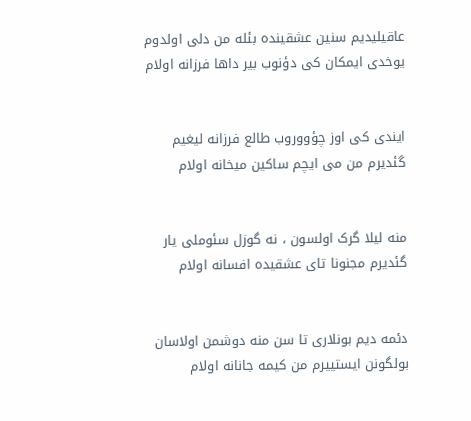عاقیلیدیم سنین عشقینده بئله من دلی اولدوم
یوخدی ایمکان کی دؤنوب بیر داها فرزانه اولام


ایندی کی اوز چؤووروب طالع فرزانه لیغیم
گئدیرم من می ایچم ساکین میخانه اولام


منه لیلا گرک اولسون ، نه گوزل سئوملی یار
گئدیرم مجنونا تای عشقیده افسانه اولام


دئمه دیم بونلاری تا سن منه دوشمن اولاسان
بولگونن ایستییرم من کیمه جانانه اولام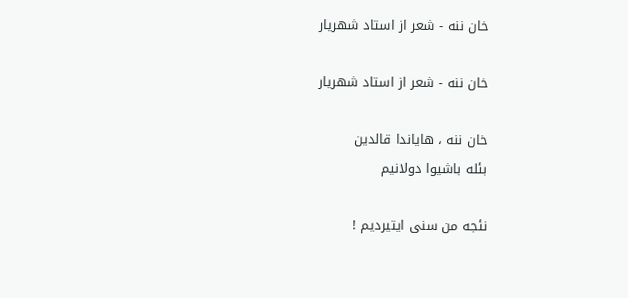خان ننه - شعر از استاد شهریار

خان ننه - شعر از استاد شهریار

خان ننه ، هایاندا قالدین
بئله باشیوا دولانیم

نئجه من سنی ایتیردیم !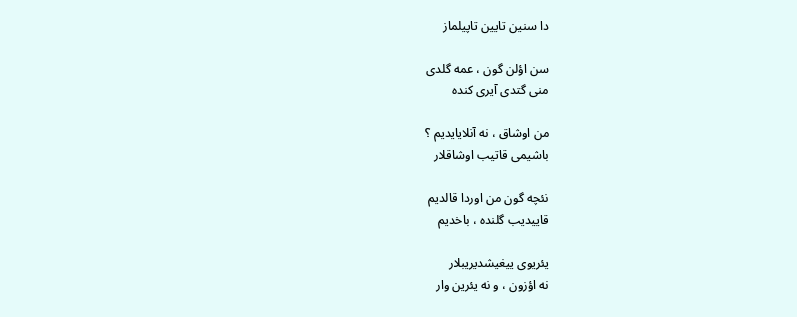دا سنین تایین تاپیلماز

سن اؤلن گون ، عمه گلدی
منی گتدی آیری کنده

من اوشاق ، نه آنلایایدیم ؟
باشیمی قاتیب اوشاقلار

نئچه گون من اوردا قالدیم
قاییدیب گلنده ، باخدیم

یئریوی ییغیشدیریبلار
نه اؤزون ، و نه یئرین وار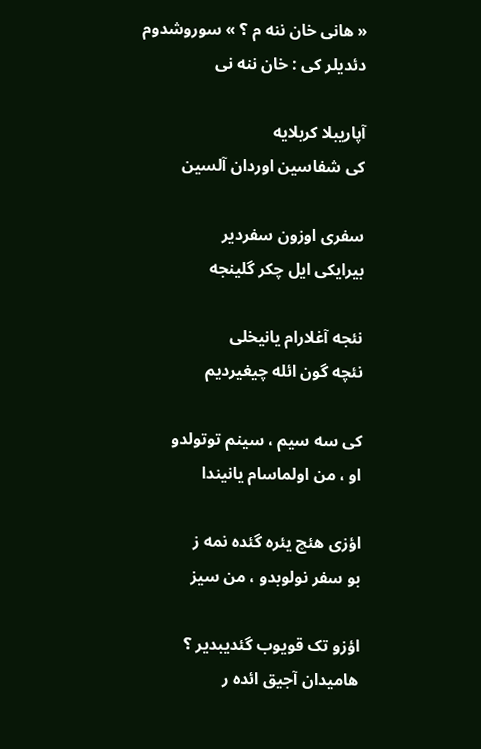« هانی خان ننه م ؟ » سوروشدوم
دئدیلر کی : خان ننه نی

آپاریبلا کربلایه
کی شفاسین اوردان آلسین

سفری اوزون سفردیر
بیرایکی ایل چکر گلینجه

نئجه آغلارام یانیخلی
نئچه گون ائله چیغیردیم

کی سه سیم ، سینم توتولدو
او ، من اولماسام یانیندا

اؤزی هئچ یئره گئده نمه ز
بو سفر نولوبدو ، من سیز

اؤزو تک قویوب گئدیبدیر ؟
هامیدان آجیق ائده ر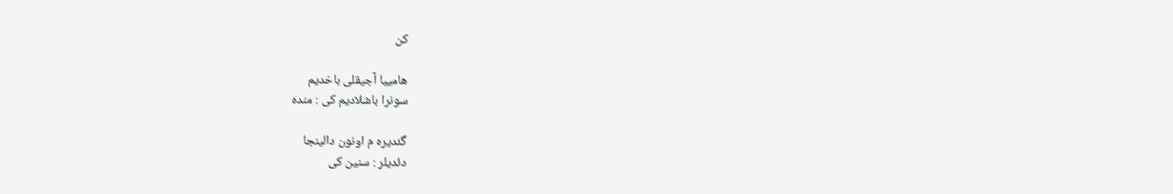کن

هامییا آجیقلی باخدیم
سونرا باشلادیم کی : منده

گئدیره م اونون دالینجا
دئدیلر : سنین کی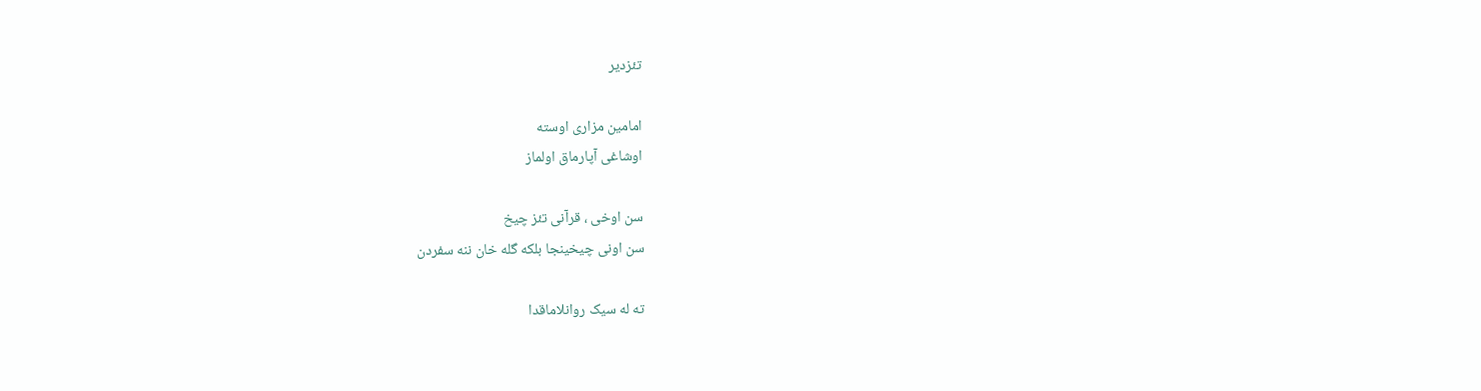تئزدیر

امامین مزاری اوسته
اوشاغی آپارماق اولماز

سن اوخی ، قرآنی تئز چیخ
سن اونی چیخینجا بلکه گله خان ننه سفردن

ته له سیک روانلاماقدا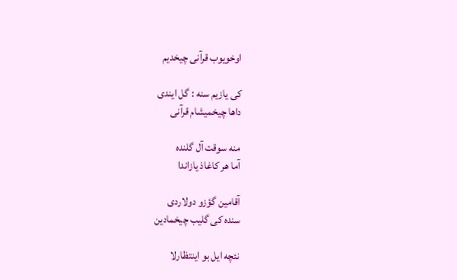اوخویوب قرآنی چیخدیم

کی یازیم سنه : گل ایندی
داها چیخمیشام قرآنی

منه سوقت آل گلنده
آما هر کاغاذ یازاندا

آقامین گؤزو دولاردی
سنده کی گلیب چیخمادین

نئچه ایل بو اینتظارلا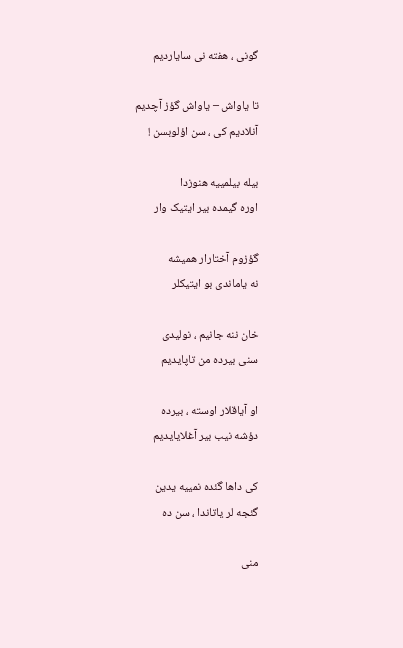گونی ، هفته نی سایاردیم

تا یاواش – یاواش گؤز آچدیم
آنلادیم کی ، سن اؤلوبسن !

بیله بیلمییه هنوزدا
اوره گیمده بیر ایتیک وار

گؤزوم آختارار همیشه
نه یاماندی بو ایتیکلر

خان ننه جانیم ، نولیدی
سنی بیرده من تاپایدیم

او آیاقلار اوسته ، بیرده
دؤشه نیب بیر آغلایایدیم

کی داها گئده نمییه یدین
گئجه لر یاتاندا ، سن ده

منی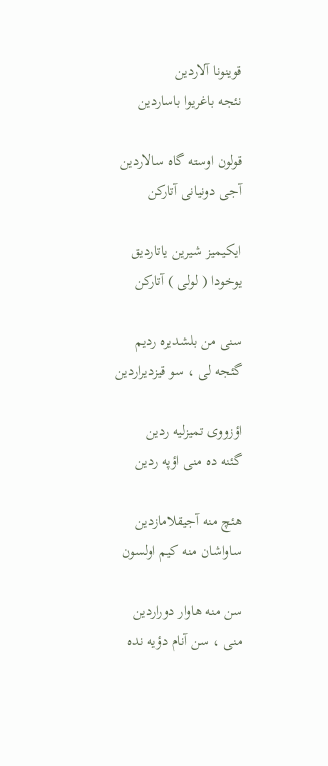قوینونا آلاردین
نئجه باغریوا باساردین

قولون اوسته گاه سالاردین
آجی دونیانی آتارکن

ایکیمیز شیرین یاتاردیق
یوخودا ( لولی ) آتارکن

سنی من بلشدیره ردیم
گئجه لی ، سو قیزدیراردین

اؤزووی تمیزلیه ردین
گئنه ده منی اؤپه ردین

هئچ منه آجیقلامازدین
ساواشان منه کیم اولسون

سن منه هاوار دوراردین
منی ، سن آنام دؤیه نده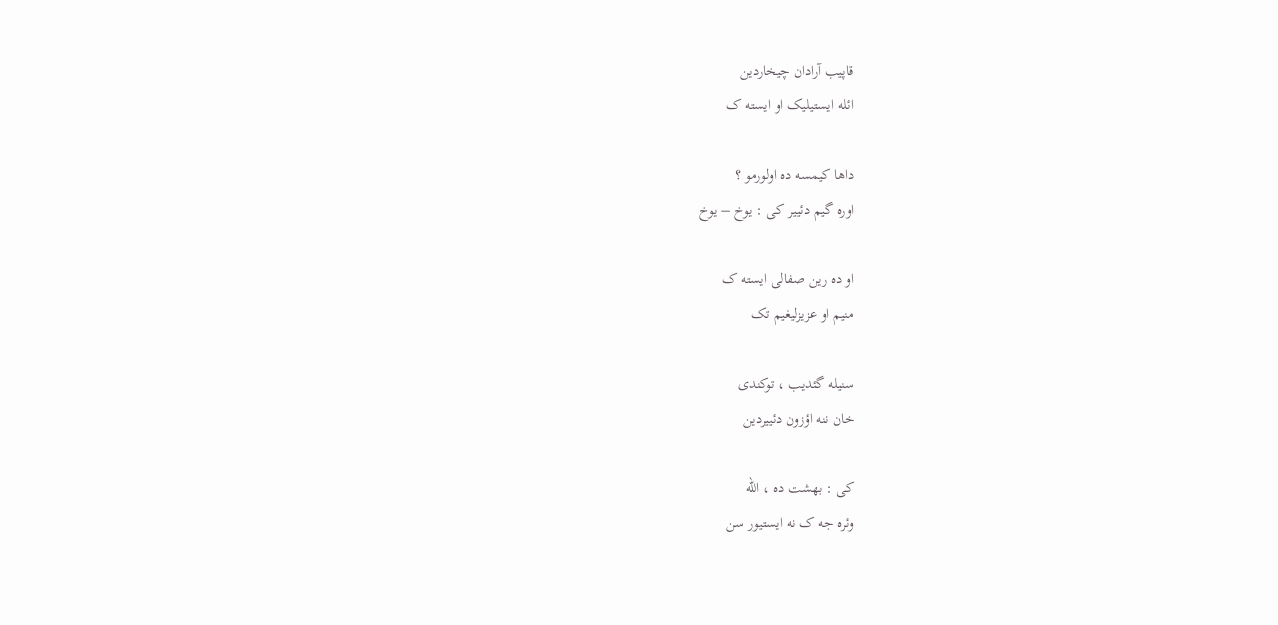قاپیب آرادان چیخاردین
ائله ایستیلیک او ایسته ک

داها کیمسه ده اولورمو ؟
اوره گیم دئییر کی : یوخ – یوخ

او ده رین صفالی ایسته ک
منیم او عزیزلیغیم تک

سنیله گئدیب ، توکندی
خان ننه اؤزون دئییردین

کی : بهشت ده ، الله
وئره جه ک نه ایستیور سن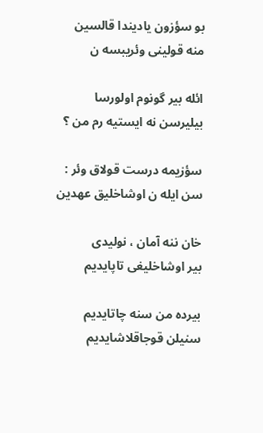بو سؤزون یادیندا قالسین
منه قولینی وئریبسه ن

ائله بیر گونوم اولورسا
بیلیرسن نه ایستیه رم من ؟

سؤزیمه درست قولاق وئر :
سن ایله ن اوشاخلیق عهدین

خان ننه آمان ، نولیدی
بیر اوشاخلیغی تاپایدیم

بیرده من سنه چاتایدیم
سنیلن قوجاقلاشایدیم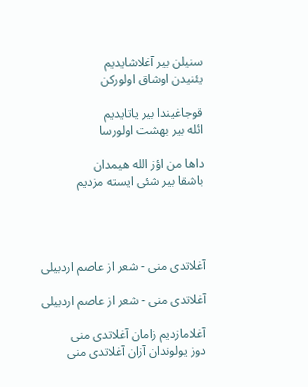سنیلن بیر آغلاشایدیم
یئنیدن اوشاق اولورکن

قوجاغیندا بیر یاتایدیم
ائله بیر بهشت اولورسا

داها من اؤز الله هیمدان
باشقا بیر شئی ایسته مزدیم




آغلاتدی منی - شعر از عاصم اردبیلی

آغلاتدی منی - شعر از عاصم اردبیلی

آغلامازدیم زامان آغلاتدی منی
دوز یولوندان آزان آغلاتدی منی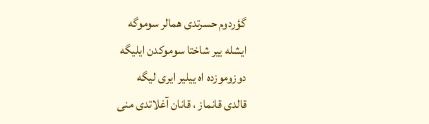گؤردوم حسرتدی همالر سوموگه
ایشله ییر شاختا سوموکدن ایلیگه
دوزوموزده اه ییلیر ایری لیگه
قالدی قانماز ، قانان آغلاتدی منی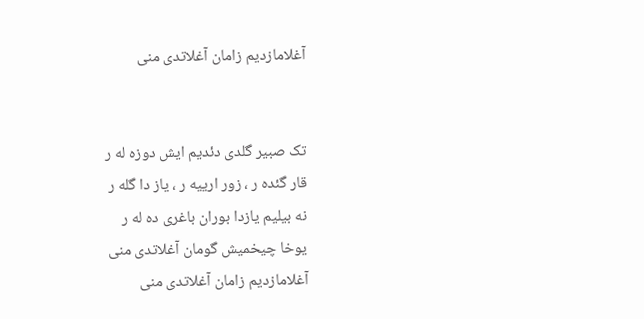آغلامازدیم زامان آغلاتدی منی


تک صبیر گلدی دئدیم ایش دوزه له ر
قار گئده ر ، زور ارییه ر ، یاز دا گله ر
نه بیلیم یازدا بوران باغری ده له ر
یوخا چیخمیش گومان آغلاتدی منی
آغلامازدیم زامان آغلاتدی منی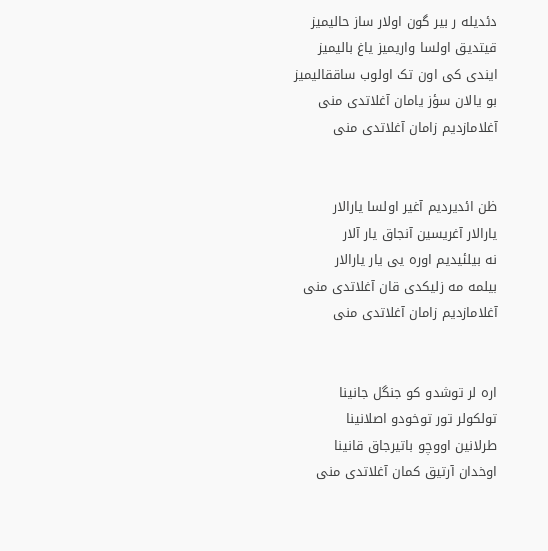دئدیله ر بیر گون اولار ساز حالیمیز
قیتدیق اولسا واریمیز یاغ بالیمیز
ایندی کی اون تک اولوب ساققالیمیز
بو یالان سؤز یامان آغلاتدی منی
آغلامازدیم زامان آغلاتدی منی


ظن ائدیردیم آغیر اولسا یارالار
یارالار آغریسین آنجاق یار آلار
نه بیلئیدیم اوره یی یار یارالار
بیلمه مه زلیکدی قان آغلاتدی منی
آغلامازدیم زامان آغلاتدی منی


اره لر توشدو کو جنگل جانینا
تولکولر تور توخودو اصلانینا
طرلانین اووچو باتیرجاق قانینا
اوخدان آرتیق کمان آغلاتدی منی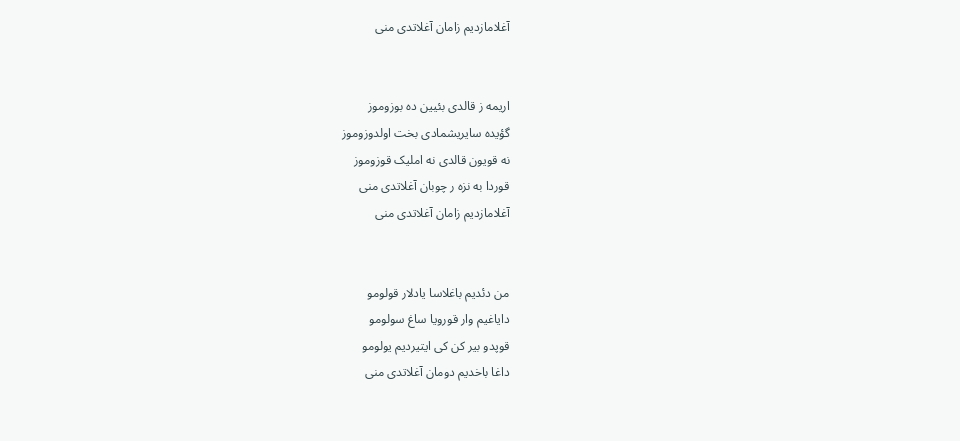آغلامازدیم زامان آغلاتدی منی


اریمه ز قالدی بئیین ده بوزوموز
گؤیده سایریشمادی بخت اولدوزوموز
نه قویون قالدی نه املیک قوزوموز
قوردا به نزه ر چوبان آغلاتدی منی
آغلامازدیم زامان آغلاتدی منی


من دئدیم باغلاسا یادلار قولومو
دایاغیم وار قورویا ساغ سولومو
قوپدو بیر کن کی ایتیردیم یولومو
داغا باخدیم دومان آغلاتدی منی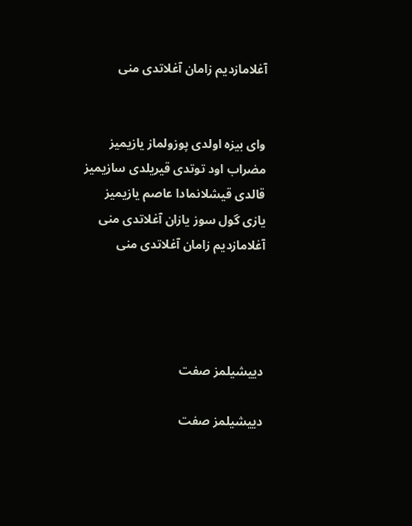آغلامازدیم زامان آغلاتدی منی


وای بیزه اولدی پوزولماز یازیمیز
مضراب اود توتدی قیریلدی سازیمیز
قالدی قیشلانمادا عاصم یازیمیز
یازی گول سوز یازان آغلاتدی منی
آغلامازدیم زامان آغلاتدی منی




دییشیلمز صفت

دییشیلمز صفت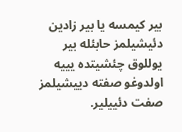بیر کیمسه یا بیر زادین دئیشیلمز حابئله بیر یوللوق چئشیتده یییه اولدوغو صفته دییشیلمز صفت دئییلیر.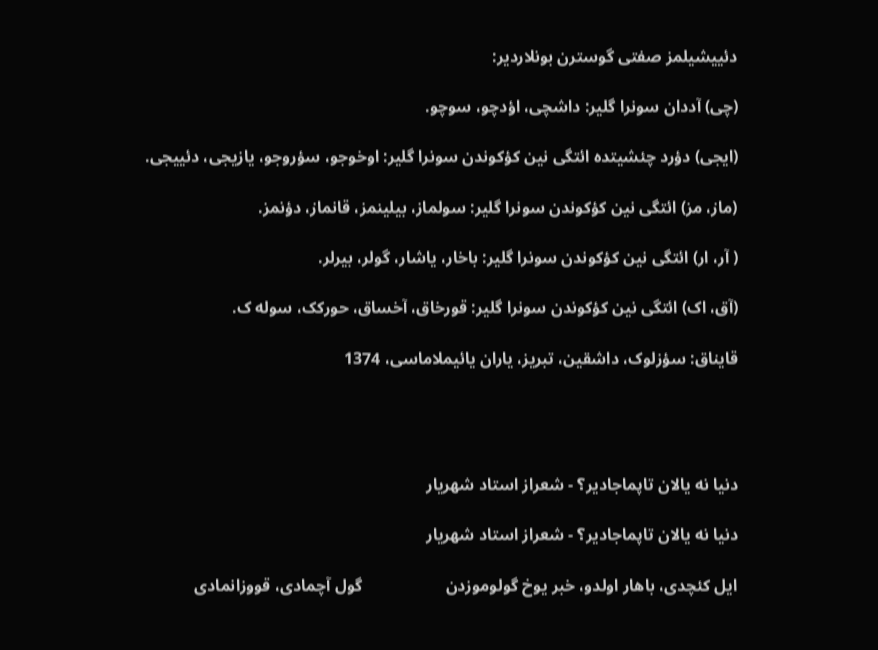دئییشیلمز صفتی گوسترن بونلاردیر:

(چی) آددان سونرا گلیر: داشچی، اؤدچو، سوچو.

(ایجی) دؤرد چئشیتده ائتگی نین کؤکوندن سونرا گلیر: اوخوجو، سؤروجو، یازیجی، دئییجی.

(ماز، مز) ائتگی نین کؤکوندن سونرا گلیر: سولماز، بیلینمز، قانماز، دؤنمز.

( آر، ار) ائتگی نین کؤکوندن سونرا گلیر: باخار، یاشار، گولر، بیرلر.

(آق، اک) ائتگی نین کؤکوندن سونرا گلیر: قورخاق، آخساق، حورکک، سوله ک.

قایناق: سؤزلوک، داشقین، تبریز، یاران یائیملاماسی، 1374




دنیا نه یالان تاپماجادیر؟ - شعراز استاد شهریار

دنیا نه یالان تاپماجادیر؟ - شعراز استاد شهریار

ایل کئچدی، باهار اولدو، خبر یوخ گولوموزدن                    گول آچمادی، قووزانمادی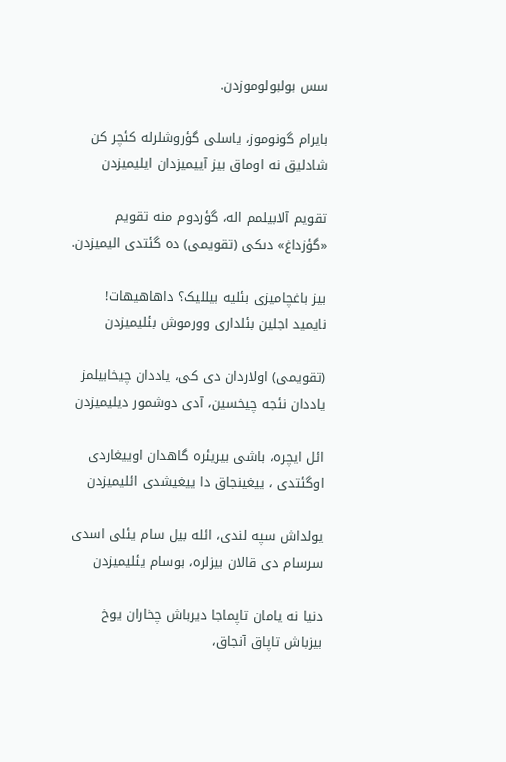سس بولبولوموزدن.

بایرام گونوموز، یاسلى گؤروشلرله کئچر کن                   شادلیق نه اوماق بیز آییمیزدان ایلیمیزدن

تقویم آلابیلمم اله، گؤردوم منه تقویم                           «گؤزداغ» دىکى (تقویمى) ده گئتدى الیمیزدن.

بیز باغچامیزى بئلیه بیللیک؟ داهاهیهات!                     نایمید اجلین بئلداری وورموش بئلیمیزدن

(تقویمى) اولاردان دی کى، یاددان چیخابیلمز                یاددان نئجه چیخسین، آدى دوشمور دیلیمیزدن

ائل ایچره، باشى بیریئره گاهدان اوییغاردى                   اوگئتدی ، ییغینجاق دا ییغیشدی ائلیمیزدن

یولداش سپه لندى، ائله بیل سام یئلى اسدى             سرسام دى قالان بیزلره، بوسام یئلیمیزدن

دنیا نه یامان تاپماجا دیرباش چخاران یوخ                     بیزباش تاپاق آنجاق،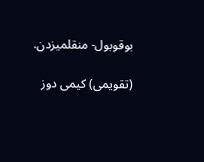بوقوبول- منقلمیزدن.

(تقویمى) کیمى دوز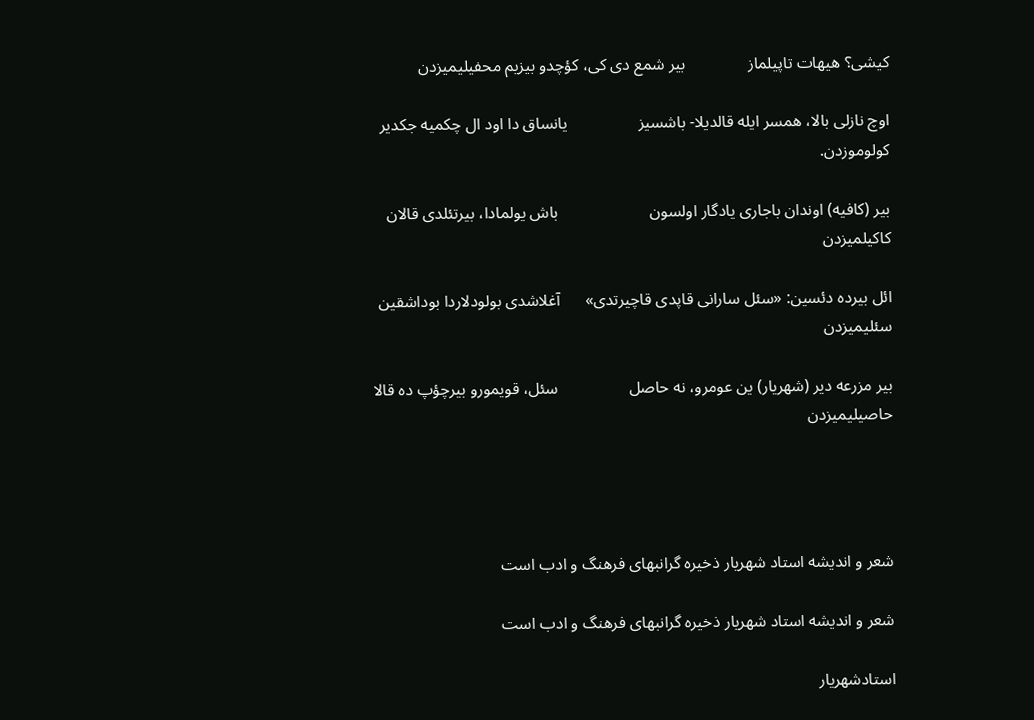کیشى؟ هیهات تاپیلماز               بیر شمع دى کى، کؤچدو بیزیم محفیلیمیزدن

اوچ نازلى بالا، همسر ایله قالدیلا- باشسیز                 یانساق دا اود ال چکمیه جکدیر کولوموزدن.

بیر (کافیه) اوندان باجارى یادگار اولسون                      باش یولمادا، بیرتئلدی قالان کاکیلمیزدن

ائل بیرده دئسین: «سئل سارانى قاپدى قاچیرتدى»      آغلاشدى بولودلاردا بوداشقین سئلیمیزدن

بیر مزرعه دیر (شهریار) ین عومرو، نه حاصل                 سئل، قویمورو بیرچؤپ ده قالا حاصیلیمیزدن




شعر و اندیشه استاد شهریار ذخیره گرانبهای فرهنگ و ادب است

شعر و اندیشه استاد شهریار ذخیره گرانبهای فرهنگ و ادب است

استادشهریار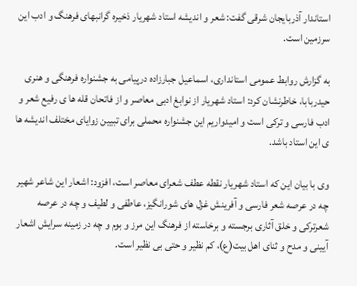استاندار آذربایجان شرقی گفت: شعر و اندیشه استاد شهریار ذخیره گرانبهای فرهنگ و ادب این سرزمین است.

به گزارش روابط عمومی استانداری، اسماعیل جبارزاده درپیامی به جشنواره فرهنگی و هنری حیدربابا، خاطرنشان کرد: استاد شهریار از نوابغ ادبی معاصر و از فاتحان قله ها ی رفیع شعر و ادب فارسی و ترکی است و امیدواریم این جشنواره محملی برای تبیین زوایای مختلف اندیشه ها ی این استاد باشد.

وی با بیان این که استاد شهریار نقطه عطف شعرای معاصر است، افزود: اشعار این شاعر شهیر چه در عرصه شعر فارسی و آفرینش غزل های شورانگیز، عاطفی و لطیف و چه در عرصه شعرترکی و خلق آثاری برجسته و برخاسته از فرهنگ این مرز و بوم و چه در زمینه سرایش اشعار آیینی و مدح و ثنای اهل بیت(ع)، کم نظیر و حتی بی نظیر است.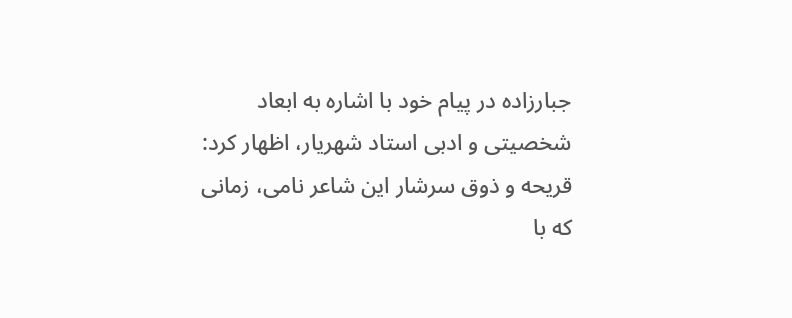جبارزاده در پیام خود با اشاره به ابعاد شخصیتی و ادبی استاد شهریار، اظهار کرد: قریحه و ذوق سرشار این شاعر نامی، زمانی که با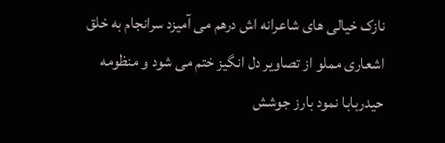نازک خیالی های شاعرانه اش درهم می آمیزد سرانجام به خلق اشعاری مملو از تصاویر دل انگیز ختم می شود و منظومه حیدربابا نمود بارز جوشش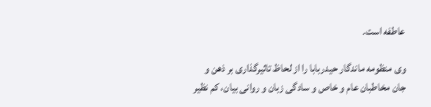عاطفه است.

وی منظومه ماندگار حیدربابا را از لحاظ تاثیرگذاری بر ذهن و جان مخاطبان عام و خاص و سادگی زبان و روانی بیان، کم نظیر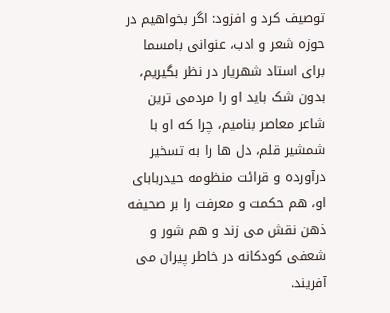توصیف کرد و افزود: اگر بخواهیم در حوزه شعر و ادب، عنوانی بامسما برای استاد شهریار در نظر بگیریم، بدون شک باید او را مردمی ترین شاعر معاصر بنامیم، چرا که او با شمشیر قلم، دل ها را به تسخیر درآورده و قرائت منظومه حیدربابای او، هم حکمت و معرفت را بر صحیفه ذهن نقش می زند و هم شور و شعفی کودکانه در خاطر پیران می آفریند.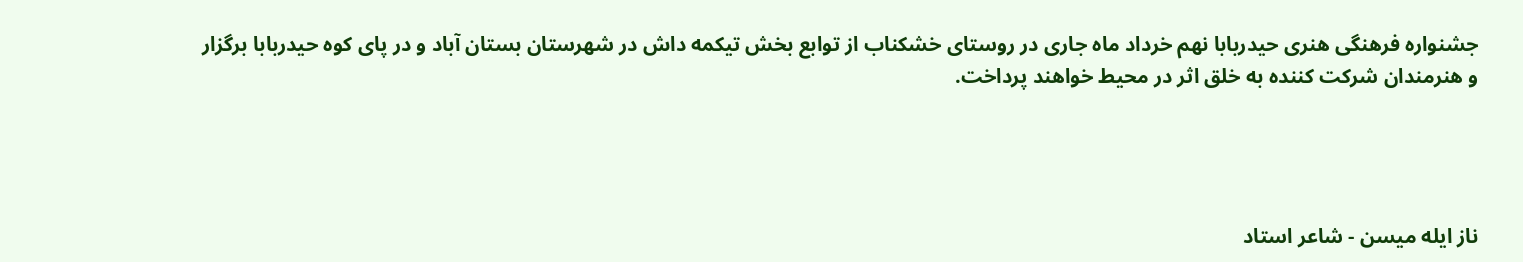جشنواره فرهنگی هنری حیدربابا نهم خرداد ماه جاری در روستای خشکناب از توابع بخش تیکمه داش در شهرستان بستان آباد و در پای کوه حیدربابا برگزار و هنرمندان شرکت کننده به خلق اثر در محیط خواهند پرداخت.




ناز ایله میسن - شاعر استاد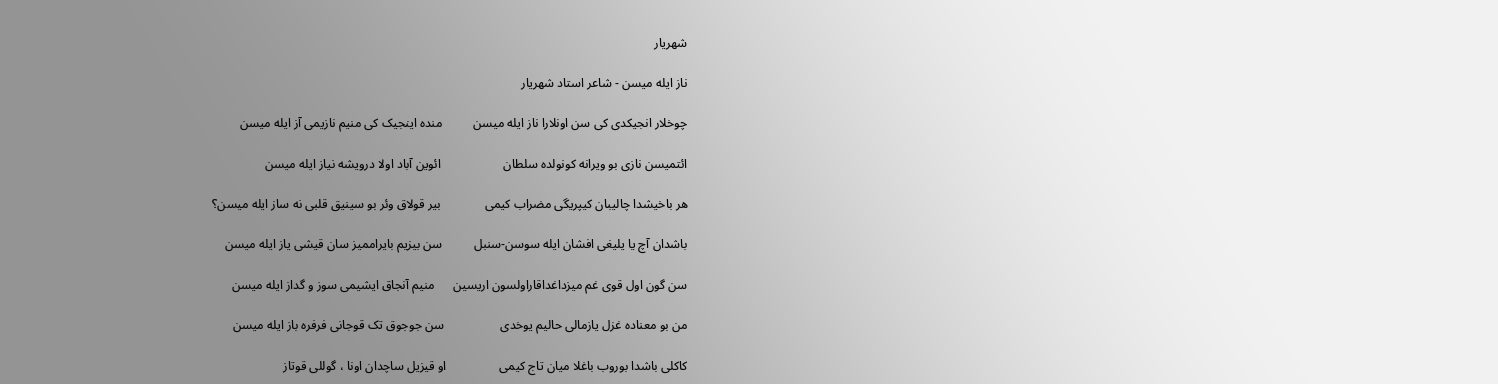شهریار

ناز ایله میسن - شاعر استاد شهریار

چوخلار انجیکدی کی سن اونلارا ناز ایله میسن          منده اینجیک کی منیم نازیمی آز ایله میسن

ائتمیسن نازی بو ویرانه کونولده سلطان                    ائوین آباد اولا درویشه نیاز ایله میسن

هر باخیشدا چالیبان کیپریگی مضراب کیمی              بیر قولاق وئر بو سینیق قلبی نه ساز ایله میسن؟

باشدان آچ یا یلیغی افشان ایله سوسن-سنبل          سن بیزیم بایراممیز سان قیشی یاز ایله میسن

سن گون اول قوی غم میزداغداقاراولسون اریسین      منیم آنجاق ایشیمی سوز و گداز ایله میسن

من بو معناده غزل یازمالی حالیم یوخدی                  سن جوجوق تک قوجانی فرفره باز ایله میسن

کاکلی باشدا بوروب باغلا میان تاج کیمی                 او قیزیل ساچدان اونا ، گوللی قوتاز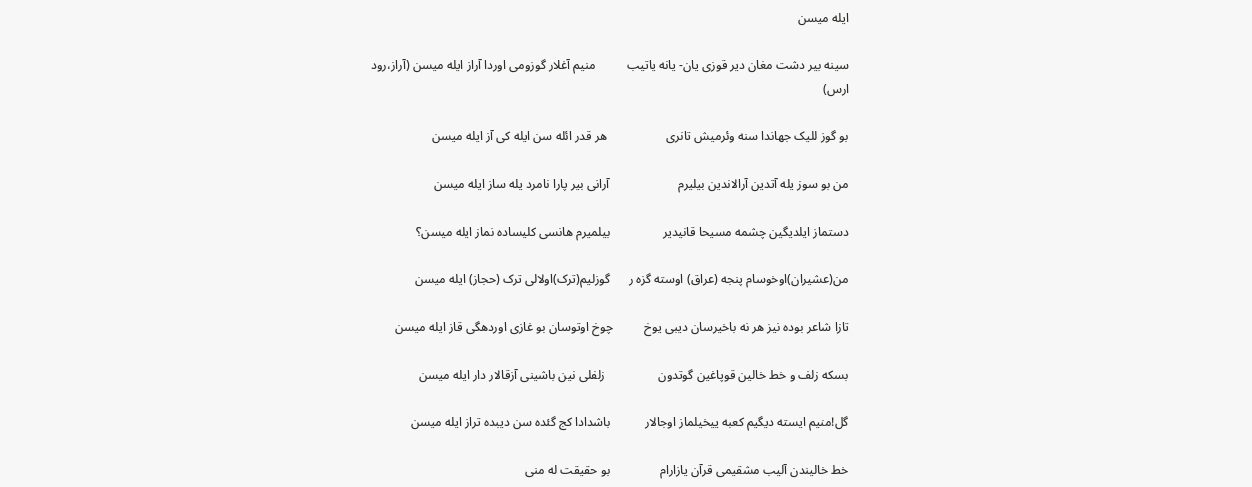ایله میسن

سینه بیر دشت مغان دیر قوزی یان- یانه یاتیب          منیم آغلار گوزومی اوردا آراز ایله میسن (آراز،رود ارس)

بو گوز للیک جهاندا سنه وئرمیش تانری                   هر قدر ائله سن ایله کی آز ایله میسن

من بو سوز یله آتدین آرالاندین بیلیرم                      آرانی بیر پارا نامرد یله ساز ایله میسن

دستماز ایلدیگین چشمه مسیحا قانیدیر                 بیلمیرم هانسی کلیساده نماز ایله میسن؟

من(عشیران)اوخوسام پنجه (عراق) اوسته گزه ر      گوزلیم(ترک)اولالی ترک (حجاز) ایله میسن

تازا شاعر بوده نیز هر نه باخیرسان دیبی یوخ          چوخ اوتوسان بو غازی اوردهگی قاز ایله میسن

بسکه زلف و خط خالین قوپاغین گوتدون                 زلفلی نین باشینی آزقالار دار ایله میسن

گل!منیم ایسته دیگیم کعبه ییخیلماز اوجالار           باشدادا کج گئده سن دیبده تراز ایله میسن

خط خالیندن آلیب مشقیمی قرآن یازارام                بو حقیقت له منی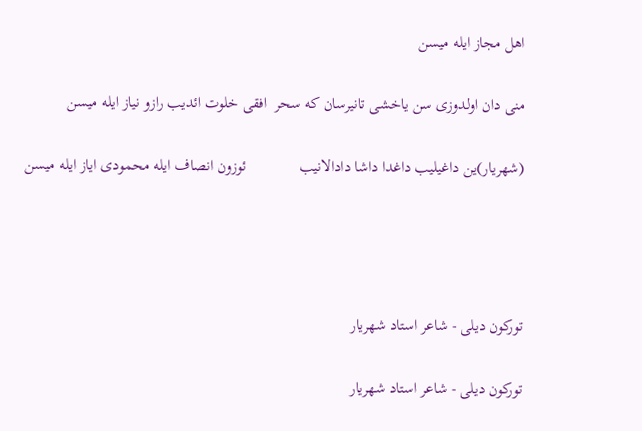اهل مجاز ایله میسن

منی دان اولدوزی سن یاخشی تانیرسان که سحر  افقی خلوت ائدیب رازو نیاز ایله میسن

(شهریار)ین داغیلیب داغدا داشا دادالانیب             ئوزون انصاف ایله محمودی ایاز ایله میسن




تورکون دیلی - شاعر استاد شهریار

تورکون دیلی - شاعر استاد شهریار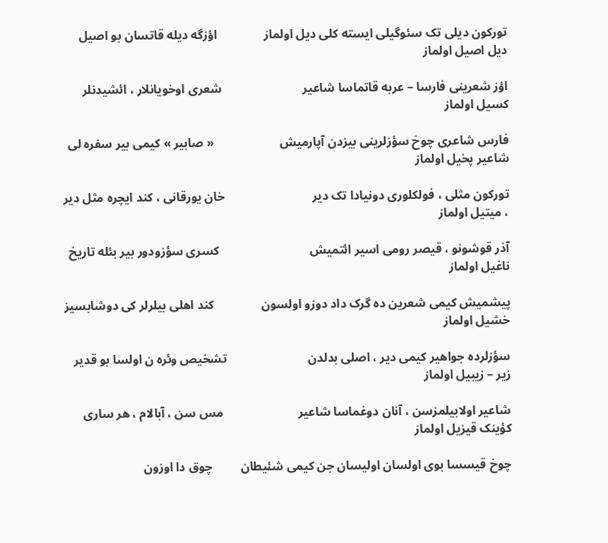تورکون دیلی تک سئوگیلی ایسته کلی دیل اولماز               اؤزگه دیله قاتسان بو اصیل دیل اصیل اولماز

اؤز شعرینی فارسا – عربه قاتماسا شاعیر                          شعری اوخویانلار ، ائشیدنلر کسیل اولماز

فارس شاعری چوخ سؤزلرینی بیزدن آپارمیش                     « صابیر » کیمی بیر سفره لی شاعیر پخیل اولماز

تورکون مثلی ، فولکلوری دونیادا تک دیر                            خان یورقانی ، کند ایچره مثل دیر ، میتیل اولماز

آذر قوشونو ، قیصر رومی اسیر ائتمیش                             کسری سؤزودور بیر بئله تاریخ ناغیل اولماز

پیشمیش کیمی شعرین ده گرک داد دوزو اولسون               کند اهلی بیلرلر کی دوشابسیز خشیل اولماز

سؤزلرده جواهیر کیمی دیر ، اصلی بدلدن                          تشخیص وئره ن اولسا بو قدیر زیر – زیبیل اولماز

شاعیر اولابیلمزسن ، آنان دوغماسا شاعیر                        مس سن ، آبالام ، هر ساری کؤینک قیزیل اولماز

چوخ قیسسا بوی اولسان اولیسان جن کیمی شئیطان         چوق دا اوزون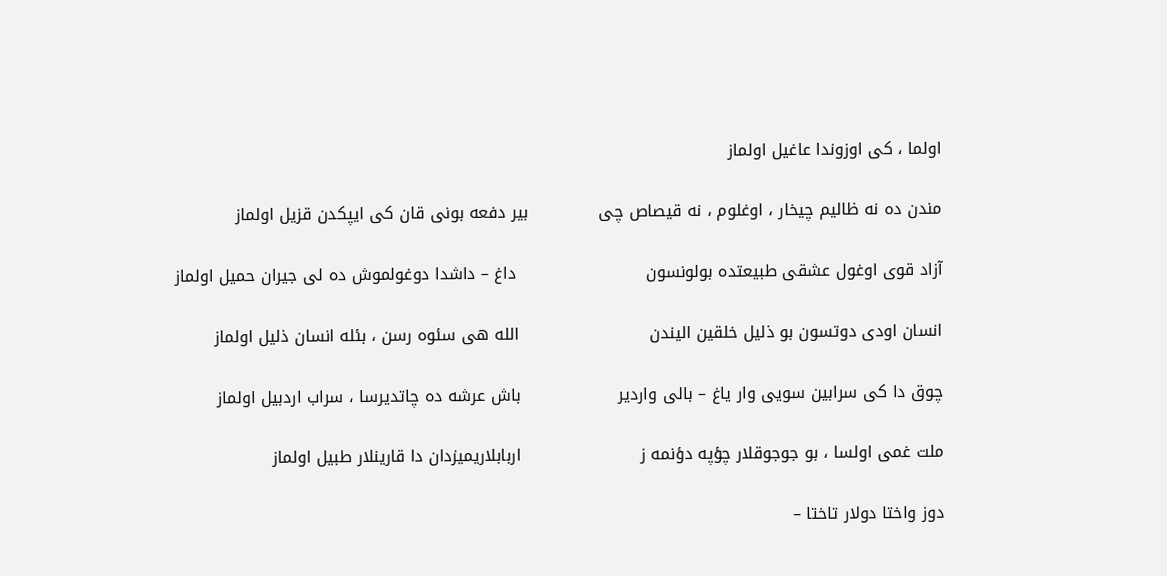اولما ، کی اوزوندا عاغیل اولماز

مندن ده نه ظالیم چیخار ، اوغلوم ، نه قیصاص چی             بیر دفعه بونی قان کی ایپکدن قزیل اولماز

آزاد قوی اوغول عشقی طبیعتده بولونسون                        داغ – داشدا دوغولموش ده لی جیران حمیل اولماز

انسان اودی دوتسون بو ذلیل خلقین الیندن                        الله هی سئوه رسن ، بئله انسان ذلیل اولماز

چوق دا کی سرابین سویی وار یاغ – بالی واردیر                  باش عرشه ده چاتدیرسا ، سراب اردبیل اولماز

ملت غمی اولسا ، بو جوجوقلار چؤپه دؤنمه ز                      اربابلاریمیزدان دا قارینلار طبیل اولماز

دوز واختا دولار تاختا –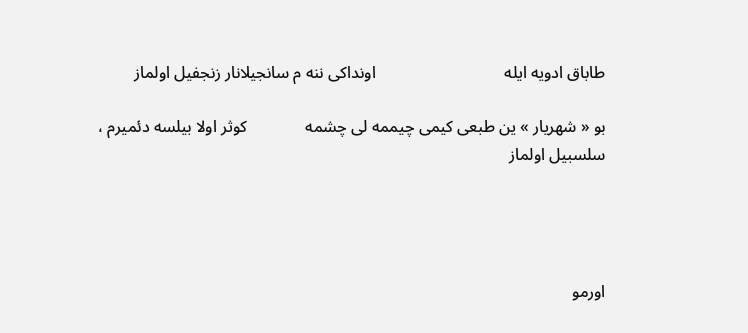طاباق ادویه ایله                               اونداکی ننه م سانجیلانار زنجفیل اولماز

بو « شهریار » ین طبعی کیمی چیممه لی چشمه              کوثر اولا بیلسه دئمیرم ، سلسبیل اولماز




اورمو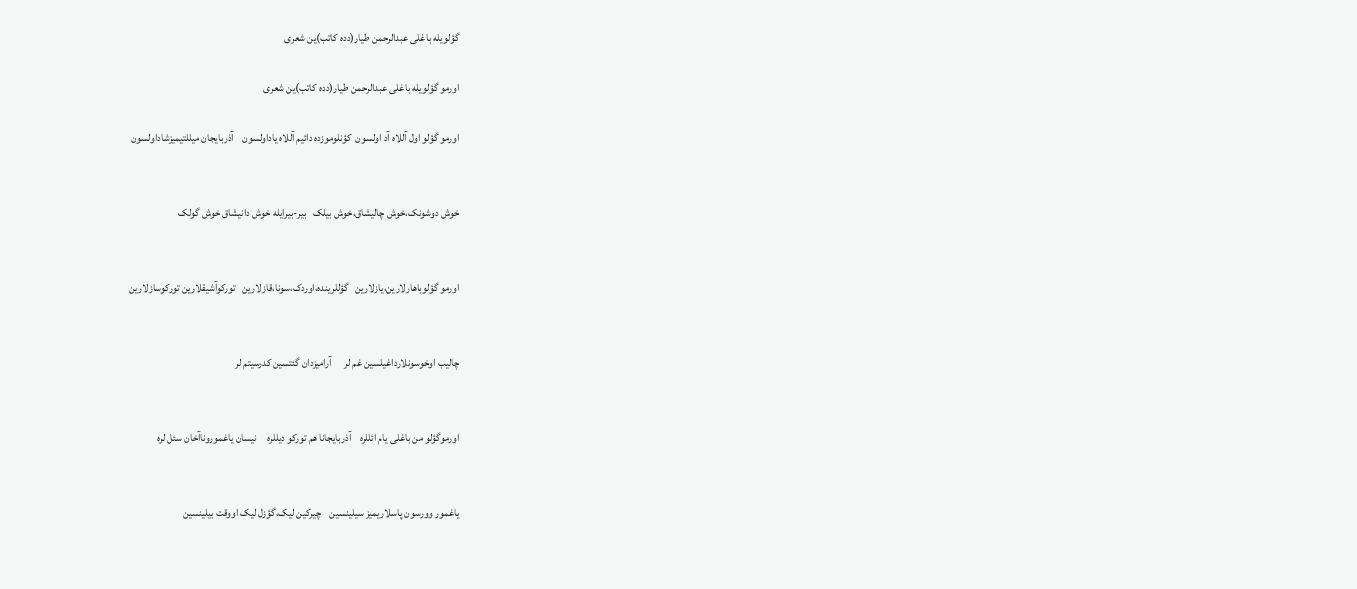گؤلویله باغلی عبدالرحمن طیار(دده کاتب)ین شعری

اورمو گؤلویله باغلی عبدالرحمن طیار(دده کاتب)ین شعری

اورمو گؤلو اول آللاه آد اولسون  کؤنلوموزده دائیم آللاه یاداولسون    آذربایجان میللتیمیزشاداولسون


خوش دوشونک،خوش چالیشاق،خوش بیلک   بیر-بیرایله خوش دانیشاق خوش گولک


اورمو گؤلوباهارلارین،یازلارین   گؤللرینده،اوردک،سونا،قازلارین   تورکوآشیقلارین تورکوسازلارین


چالیب اوخوسونلارداغیلسین غم لر      آرامیزدان گئتسین کدرسیتم لر


اورموگؤلو من باغلی یام ائللره    آذربایجانا هم تورکو دیللره     نیسان یاغموروناآخان سئل لره


یاغمور وورسون پاسلاریمیز سیلینسین    چیرکین لیک،گؤزل لیک اووقت بیلینسین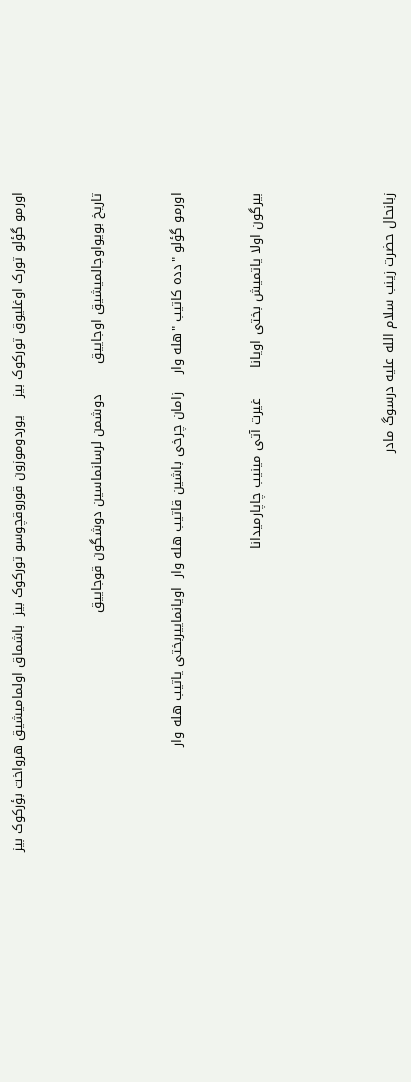اورمو گؤلو تورک اوغلیوق تورکوک بیز    یوردوموزون قوروقچوسو تورکوک بیز  باشماق اولمامیشیق هرواخت بؤرکوک بیز


تاریخ بویواوجالمیشیق اوجاییق       دوشمن لرسانماسین دوشگون قوجاییق


اورمو گؤلو "دده کاتیب "هله وار    زامان چرخی باشین قاتیب هله وار  اویانماییربختی یاتیب هله وار


بیرگون اولا یاتمیش بختی اویانا       غیرت آتی مینیب چاپارمیدانا




زبانحال حضرت زینب سلام الله علیه درسوگ مادر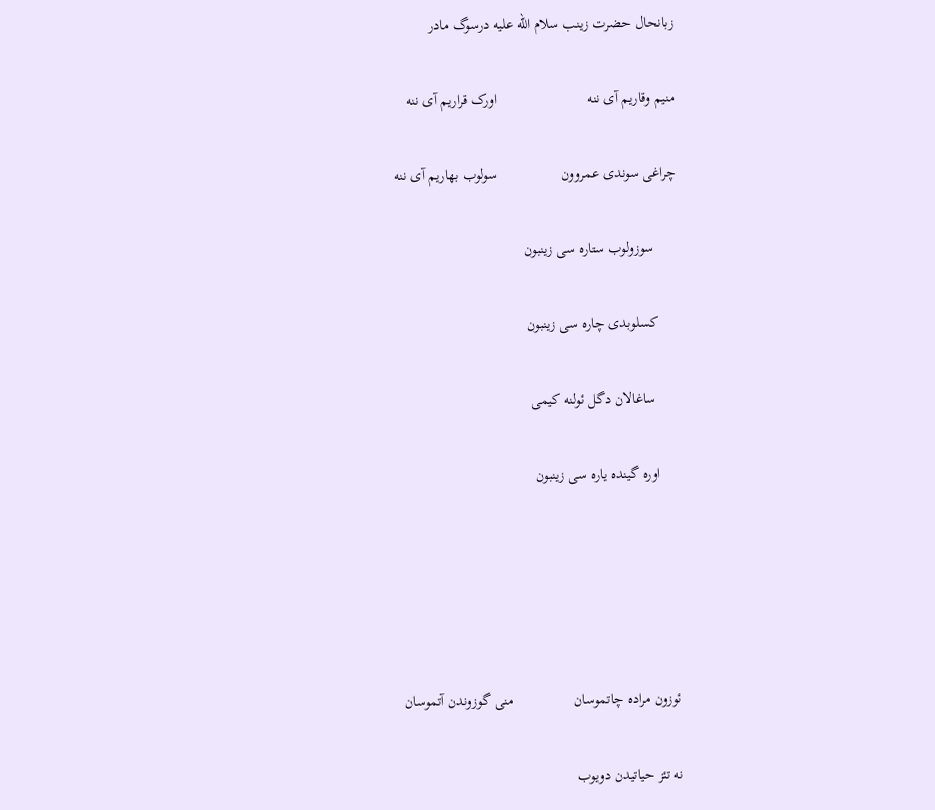زبانحال حضرت زینب سلام الله علیه درسوگ مادر

منیم وقاریم آی ننه                        اورک قراریم آی ننه

چراغی سوندی عمروون                 سولوب بهاریم آی ننه

      سوزولوب ستاره سی زینبون

     کسلوبدی چاره سی زینبون

      ساغالان دگل ئولنه کیمی

     اوره گینده یاره سی زینبون





ئوزون مراده چاتموسان                منی گوزوندن آتموسان

نه تئز حیاتیدن دویوب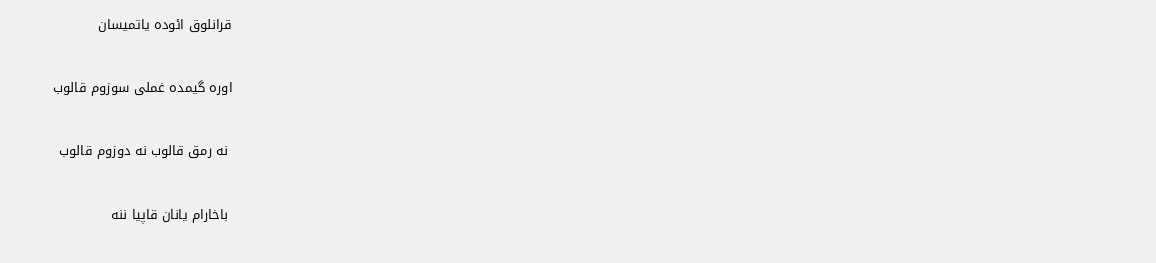قرانلوق ائوده یاتمیسان

اوره گیمده غملی سوزوم قالوب

 نه رمق قالوب نه دوزوم قالوب

 باخارام یانان قاپیا ننه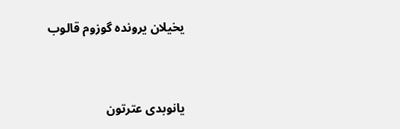یخیلان یرونده گوزوم قالوب



یانوبدی عترتون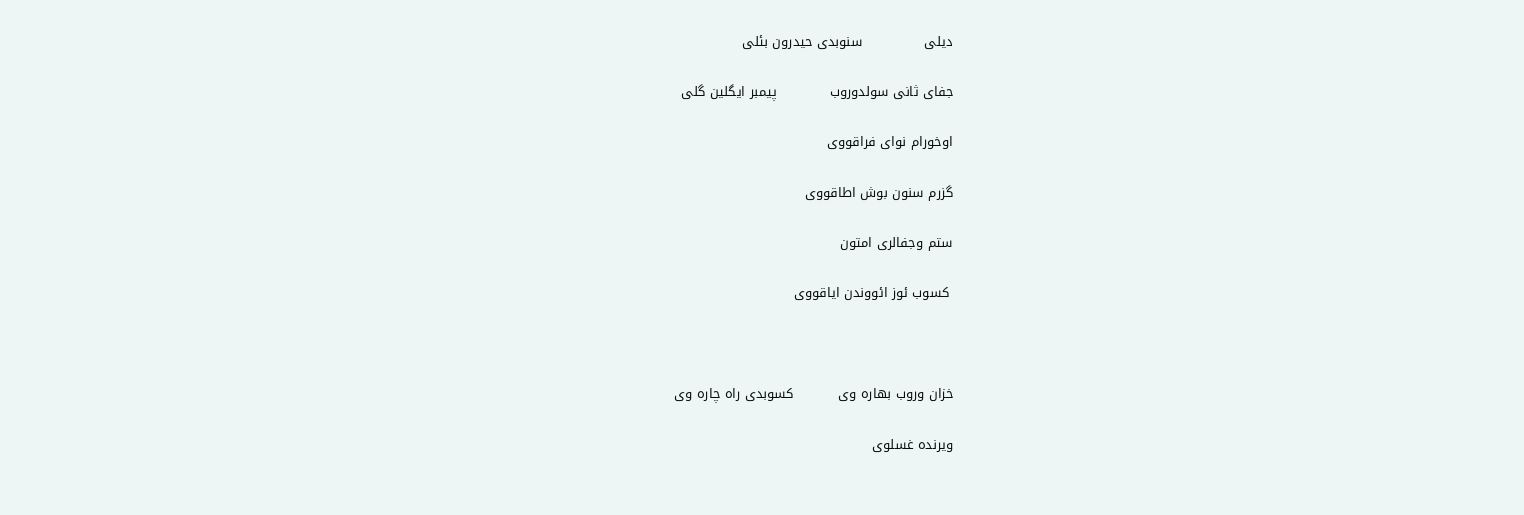دیلی              سنوبدی حیدرون بئلی

جفای ثانی سولدوروب            پیمبر ایگلین گلی

اوخورام نوای فراقووی

گزرم سنون بوش اطاقووی

ستم وجفالری امتون

 کسوب ئوز ائووندن ایاقووی



خزان وروب بهاره وی          کسوبدی راه چاره وی

ویرنده غسلوی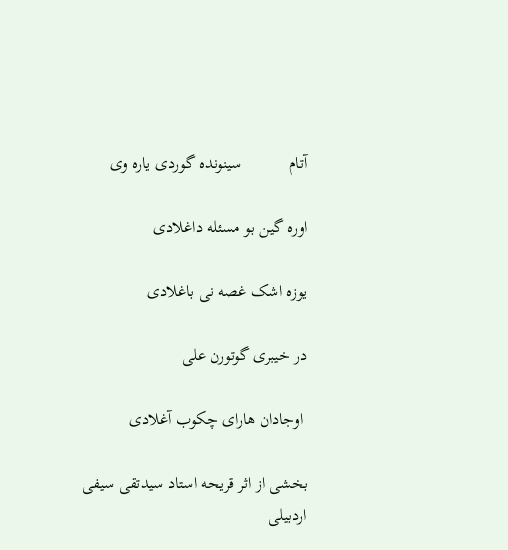آتام           سینونده گوردی یاره وی

اوره گین بو مسئله داغلادی

یوزه اشک غصه نی باغلادی

در خیبری گوتورن علی

 اوجادان هارای چکوب آغلادی

بخشی از اثر قریحه استاد سیدتقی سیفی اردبیلی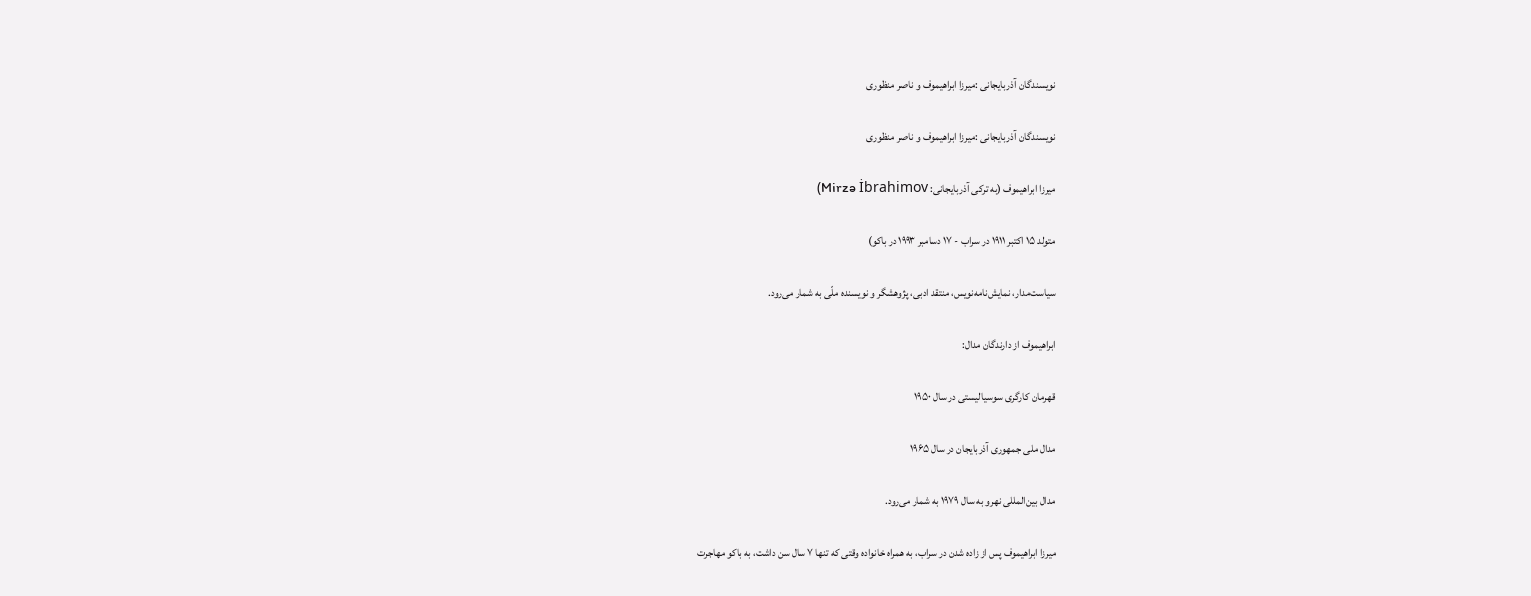نویسندگان آذربایجانی :میرزا ابراهیموف و ناصر منظوری

نویسندگان آذربایجانی :میرزا ابراهیموف و ناصر منظوری

میرزا ابراهیموف (به ترکی آذربایجانی: Mirzə İbrahimov)

متولد ۱۵ اکتبر ۱۹۱۱ در سراب - ۱۷ دسامبر ۱۹۹۳ در باکو)

سیاست‌مدار، نمایش‌نامه‌نویس، منتقد ادبی، پژوهشگر و نویسنده ملّی به شمار می‌رود.

ابراهیموف از دارندگان مدال:

قهرمان کارگری سوسیالیستی در سال ۱۹۵۰

مدال ملی جمهوری آذربایجان در سال ۱۹۶۵

مدال بین‌المللی نهرو به سال ۱۹۷۹ به شمار می‌رود.

میرزا ابراهیموف پس از زاده شدن در سراب، به همراه خانواده وقتی که تنها ۷ سال سن داشت، به باکو مهاجرت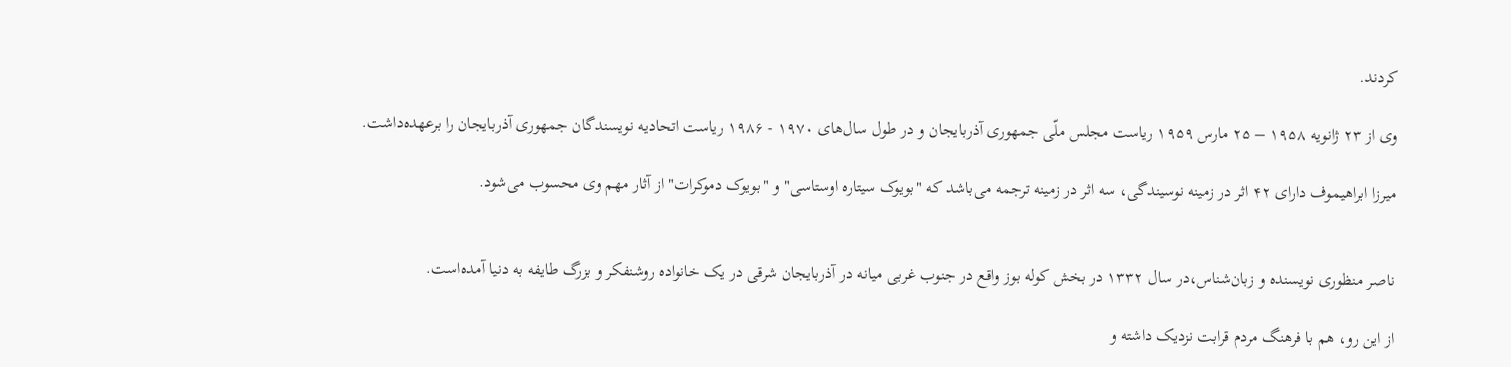کردند.

وی از ۲۳ ژانویه ۱۹۵۸ – ۲۵ مارس ۱۹۵۹ ریاست مجلس ملّی جمهوری آذربایجان و در طول سال‌های ۱۹۷۰ - ۱۹۸۶ ریاست اتحادیه نویسندگان جمهوری آذربایجان را برعهده‌داشت.

میرزا ابراهیموف دارای ۴۲ اثر در زمینه نوسیندگی، سه اثر در زمینه ترجمه می‌باشد که "بویوک سیتاره اوستاسی" و "بویوک دموکرات" از آثار مهم وی محسوب می‌شود.


ناصر منظوری نویسنده و زبان‌شناس،در سال ۱۳۳۲ در بخش کوله بوز واقع در جنوب غربی میانه در آذربایجان شرقی در یک خانواده روشنفکر و بزرگ طایفه به دنیا آمده‌است.

از این رو، هم با فرهنگ مردم قرابت نزدیک داشته و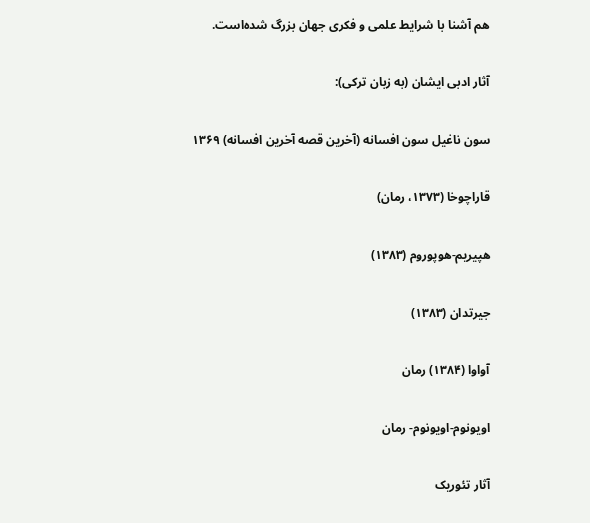هم آشنا با شرایط علمی و فکری جهان بزرگ شده‌است.

آثار ادبی ایشان (به زبان ترکی):

سون ناغیل سون افسانه (آخرین قصه آخرین افسانه) ۱۳۶۹

قاراچوخا (۱۳۷۳، رمان)

هپیریم-هوپوروم (۱۳۸۳)

جیرتدان (۱۳۸۳)

آواوا (۱۳۸۴) رمان

اویونوم-اویونوم- رمان

آثار تئوریک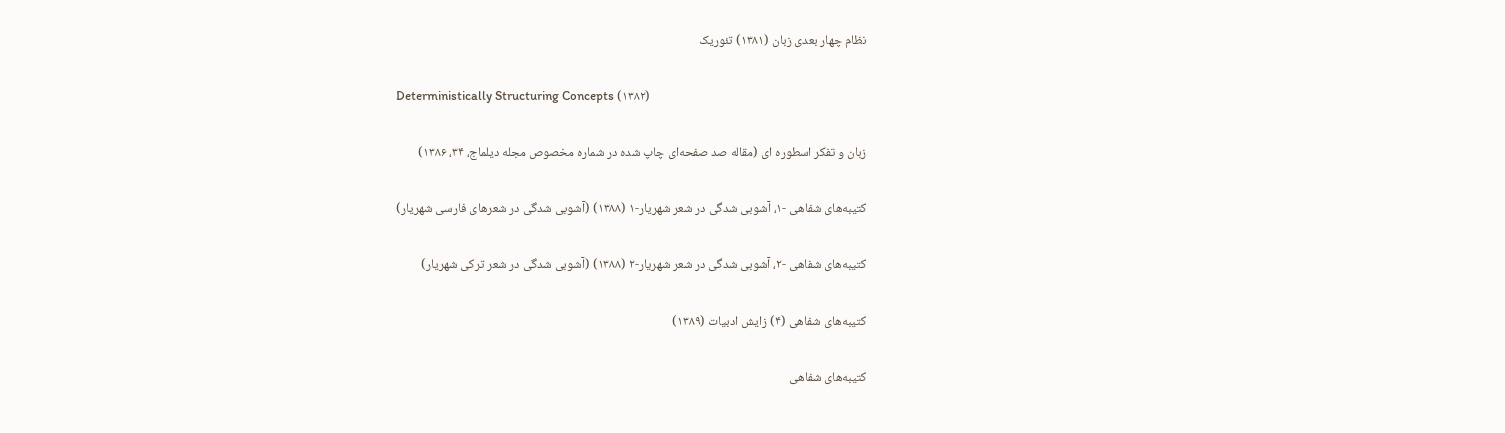نظام چهار بعدی زبان (۱۳۸۱) تئوریک

Deterministically Structuring Concepts (۱۳۸۲)

زبان و تفکر اسطوره ای (مقاله صد صفحه‌ای چاپ شده در شماره مخصوص مجله دیلماج، ۳۴، ۱۳۸۶)

کتیبه‌های شفاهی -۱، آشوبی شدگی در شعر شهریار-۱ (۱۳۸۸) (آشوبی شدگی در شعرهای فارسی شهریار)

کتیبه‌های شفاهی -۲، آشوبی شدگی در شعر شهریار-۲ (۱۳۸۸) (آشوبی شدگی در شعر ترکی شهریار)

کتیبه‌های شفاهی (۴) زایش ادبیات (۱۳۸۹)

کتیبه‌های شفاهی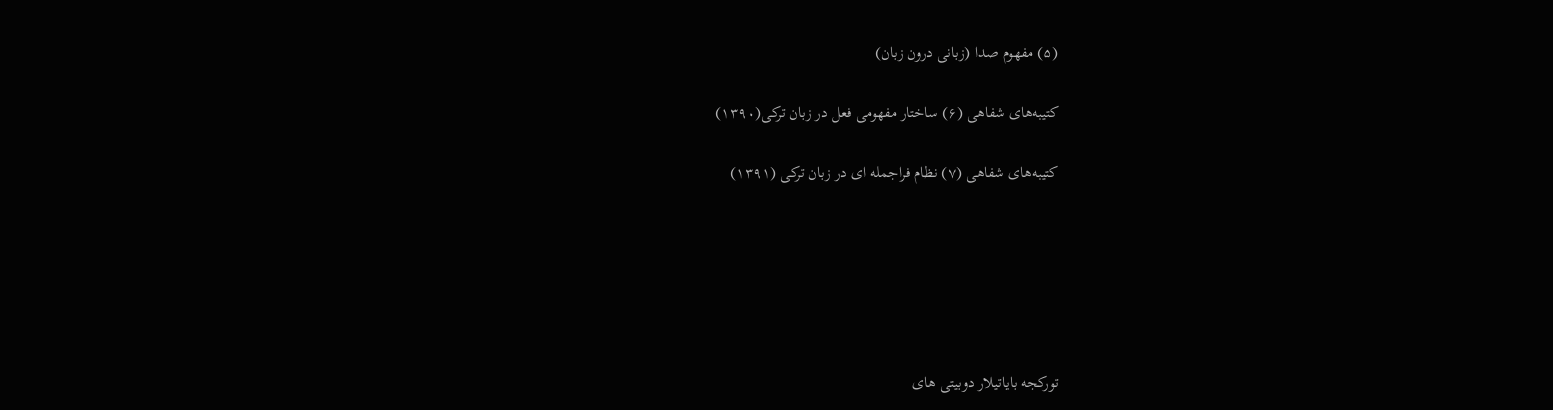(۵) مفهوم صدا (زبانی درون زبان)

کتیبه‌های شفاهی (۶) ساختار مفهومی فعل در زبان ترکی(۱۳۹۰)

کتیبه‌های شفاهی (۷) نظام فراجمله ای در زبان ترکی (۱۳۹۱)






تورکجه بایاتیلار دوبیتی های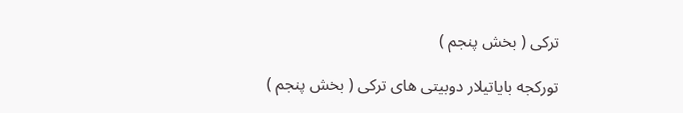ترکی ( بخش پنجم )

تورکجه بایاتیلار دوبیتی های ترکی ( بخش پنجم )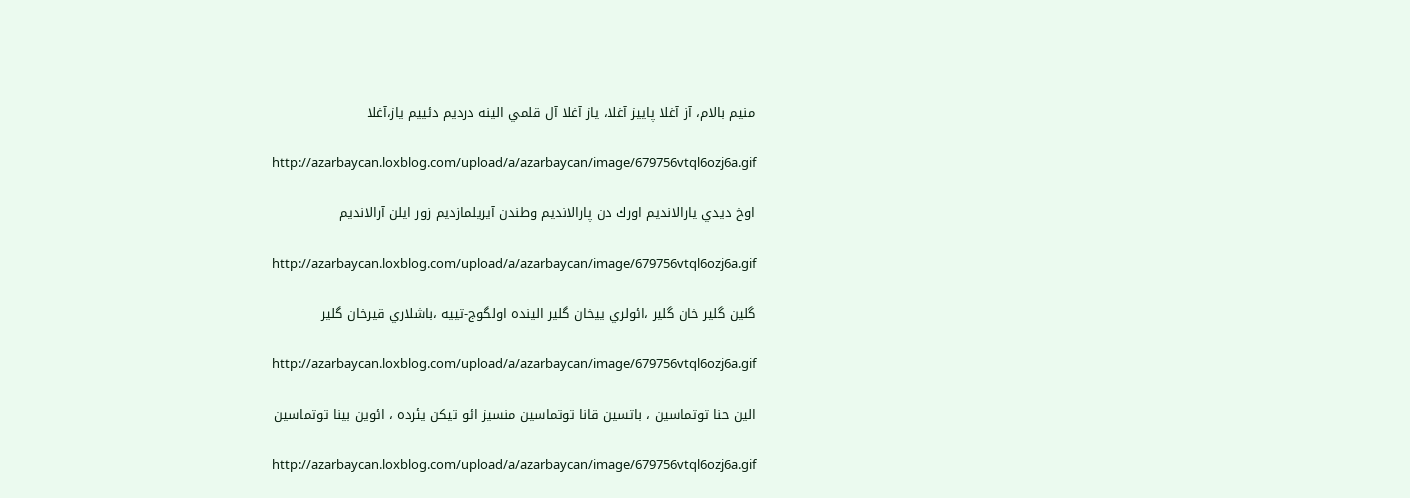منيم بالام، آز آغلا پاييز آغلا، ياز آغلا آل قلمي الينه درديم دئييم ياز،آغلا

http://azarbaycan.loxblog.com/upload/a/azarbaycan/image/679756vtql6ozj6a.gif

اوخ ديدي يارالانديم اورك دن پارالانديم وطندن آيريلمازديم زور ايلن آرالانديم

http://azarbaycan.loxblog.com/upload/a/azarbaycan/image/679756vtql6ozj6a.gif

گلين گلير خان گلير ،ائولري ييخان گلير الينده اولگوج-تييه ،باشلاري قيرخان گلير

http://azarbaycan.loxblog.com/upload/a/azarbaycan/image/679756vtql6ozj6a.gif

الين حنا توتماسين ، باتسين قانا توتماسين منسيز ائو تيكن يئرده ، ائوين بينا توتماسين

http://azarbaycan.loxblog.com/upload/a/azarbaycan/image/679756vtql6ozj6a.gif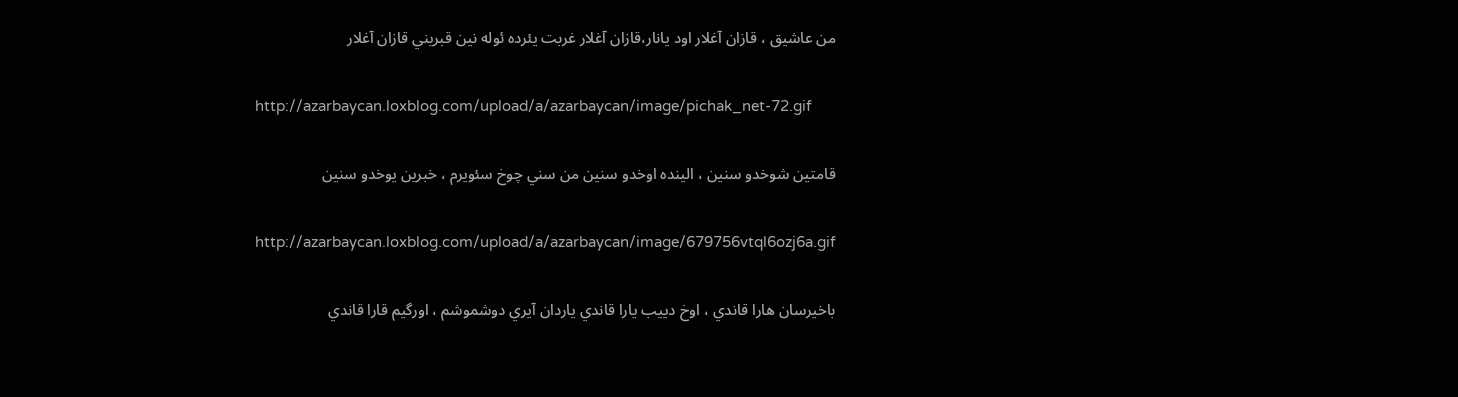من عاشيق ، قازان آغلار اود يانار،قازان آغلار غربت يئرده ئوله نين قبريني قازان آغلار

http://azarbaycan.loxblog.com/upload/a/azarbaycan/image/pichak_net-72.gif

قامتين شوخدو سنين ، الينده اوخدو سنين من سني چوخ سئويرم ، خبرين يوخدو سنين

http://azarbaycan.loxblog.com/upload/a/azarbaycan/image/679756vtql6ozj6a.gif

باخيرسان هارا قاندي ، اوخ دييب يارا قاندي ياردان آيري دوشموشم ، اورگيم قارا قاندي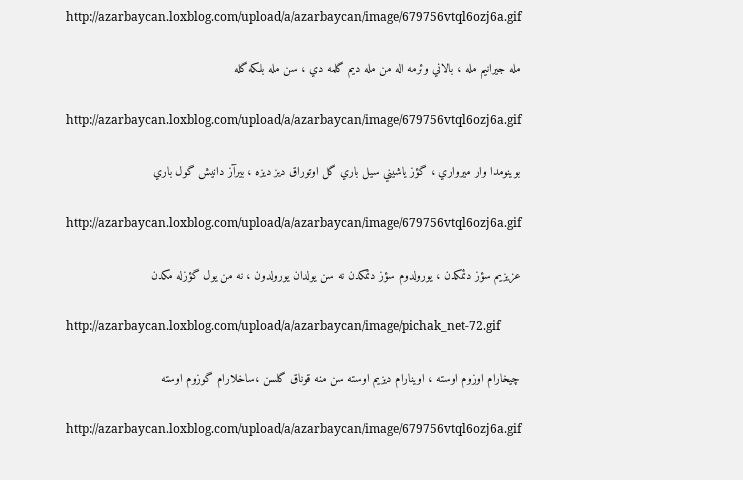http://azarbaycan.loxblog.com/upload/a/azarbaycan/image/679756vtql6ozj6a.gif

مله جيرانيم مله ، بالاني وئرمه اله من مله ديم گلمه دي ، سن مله بلكه گله

http://azarbaycan.loxblog.com/upload/a/azarbaycan/image/679756vtql6ozj6a.gif

بوينومدا وار ميرواري ، گؤز ياشيني سيل باري گل اوتوراق ديز ديزه ، بيرآز دانيش گول باري

http://azarbaycan.loxblog.com/upload/a/azarbaycan/image/679756vtql6ozj6a.gif

عزيزيم سؤز دئمكدن ، يورولدوم سؤز دئمكدن نه سن يولدان يورولدون ، نه من يول گؤزله مكدن

http://azarbaycan.loxblog.com/upload/a/azarbaycan/image/pichak_net-72.gif

چيخارام اوزوم اوسته ، اوينارام ديزيم اوسته سن منه قوناق گلسن ،ساخلارام گوزوم اوسته

http://azarbaycan.loxblog.com/upload/a/azarbaycan/image/679756vtql6ozj6a.gif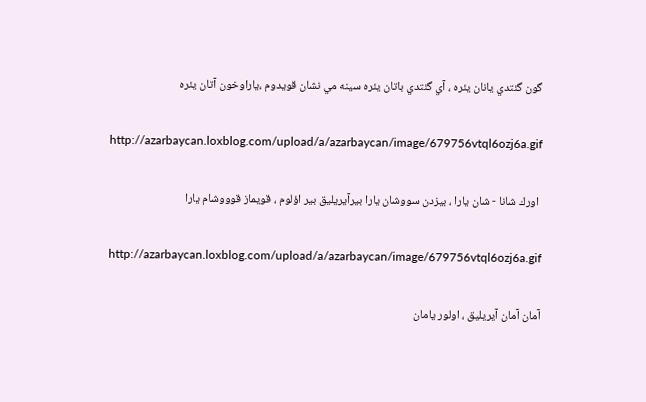گون گئتدي يانان يئره ، آي گئتدي باتان يئره سينه مي نشان قويدوم ،ياراوخون آتان يئره

http://azarbaycan.loxblog.com/upload/a/azarbaycan/image/679756vtql6ozj6a.gif

 اورك شانا - شان يارا ، بيزدن سووشان يارا بيرآيريليق بير اؤلوم ، قويماز قوووشام يارا

http://azarbaycan.loxblog.com/upload/a/azarbaycan/image/679756vtql6ozj6a.gif

آمان آمان آيريليق ، اولور يامان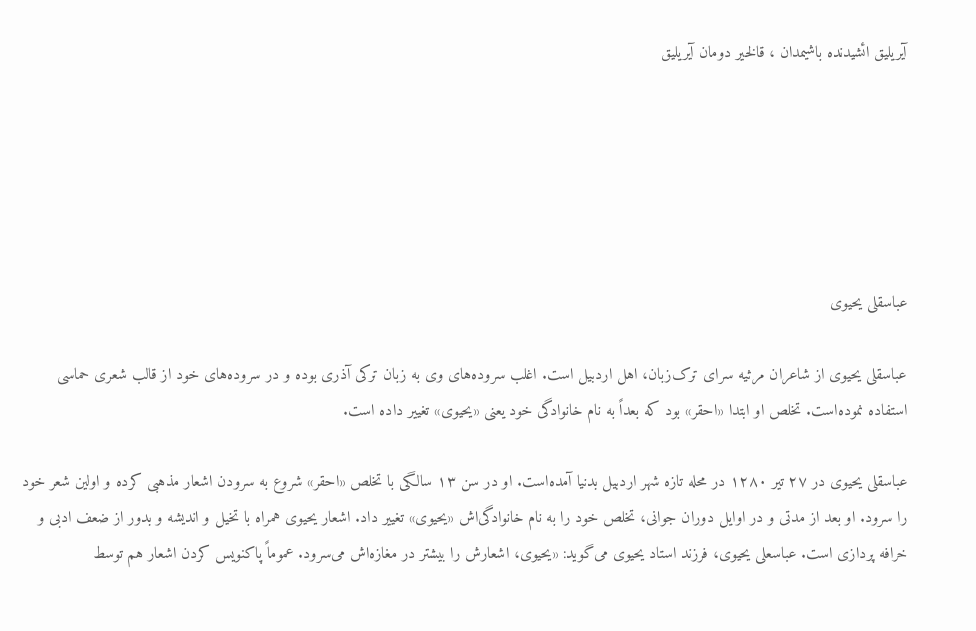آيريليق ائشيدنده باشيمدان ، قالخير دومان آيريليق






عباسقلی یحیوی

عباسقلی یحیوی از شاعران مرثیه سرای ترک‌زبان، اهل اردبیل است. اغلب سروده‌های وی به زبان ترکی آذری بوده و در سروده‌های خود از قالب شعری حماسی استفاده نموده‌است. تخلص او ابتدا «احقر» بود که بعداً به نام خانوادگی خود یعنی «یحیوی» تغییر داده است.

عباسقلی یحیوی در ۲۷ تیر ۱۲۸۰ در محله تازه شهر اردبیل بدنیا آمده‌است. او در سن ۱۳ سالگی با تخلص «احقر» شروع به سرودن اشعار مذهبی کرده و اولین شعر خود را سرود. او بعد از مدتی و در اوایل دوران جوانی، تخلص خود را به نام خانوادگی‌اش «یحیوی» تغییر داد. اشعار یحیوی همراه با تخیل و اندیشه و بدور از ضعف ادبی و خرافه پردازی است. عباسعلی یحیوی، فرزند استاد یحیوی می‌گوید: «یحیوی، اشعارش را بیشتر در مغازه‌اش می‌سرود. عموماً پاکنویس کردن اشعار هم توسط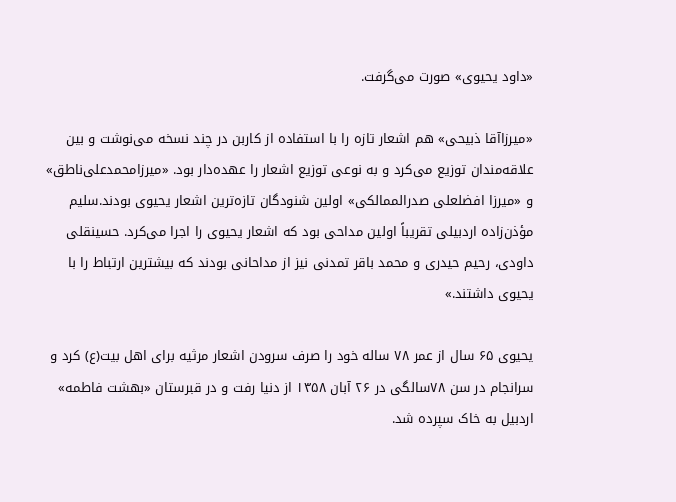«داود یحیوی» صورت می‌گرفت.

«میرزاآقا ذبیحی» هم اشعار تازه را با استفاده از کاربن در چند نسخه می‌نوشت و بین علاقه‌مندان توزیع می‌کرد و به نوعی توزیع اشعار را عهده‌دار بود. «میرزامحمدعلی‌ناطق» و «میرزا افضلعلی صدرالممالکی» اولین شنودگان تازه‌ترین اشعار یحیوی بودند.سلیم مؤذن‌زاده اردبیلی تقریباً اولین مداحی بود که اشعار یحیوی را اجرا می‌کرد. حسینقلی داودی، رحیم حیدری و محمد باقر تمدنی نیز از مداحانی بودند که بیشترین ارتباط را با یحیوی داشتند.»

یحیوی ۶۵ سال از عمر ۷۸ ساله خود را صرف سرودن اشعار مرثیه برای اهل بیت(ع) کرد و سرانجام در سن ۷۸سالگی در ۲۶ آبان ۱۳۵۸ از دنیا رفت و در قبرستان «بهشت فاطمه» اردبیل به خاک سپرده شد.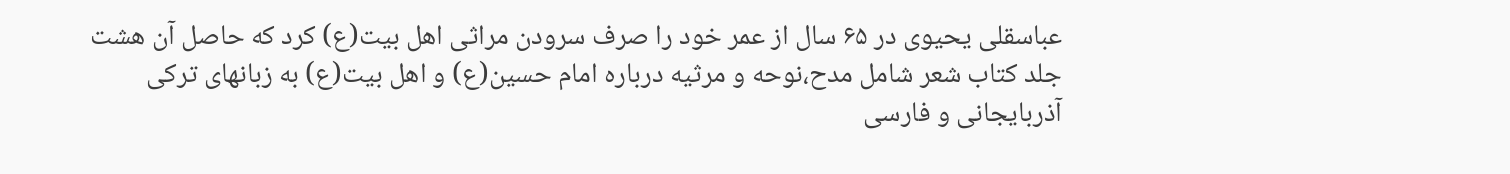عباسقلی یحیوی در ۶۵ سال از عمر خود را صرف سرودن مراثی اهل بیت(ع) کرد که حاصل آن هشت جلد کتاب شعر شامل مدح،نوحه و مرثیه درباره امام حسین(ع) و اهل بیت(ع) به زبانهای ترکی آذربایجانی و فارسی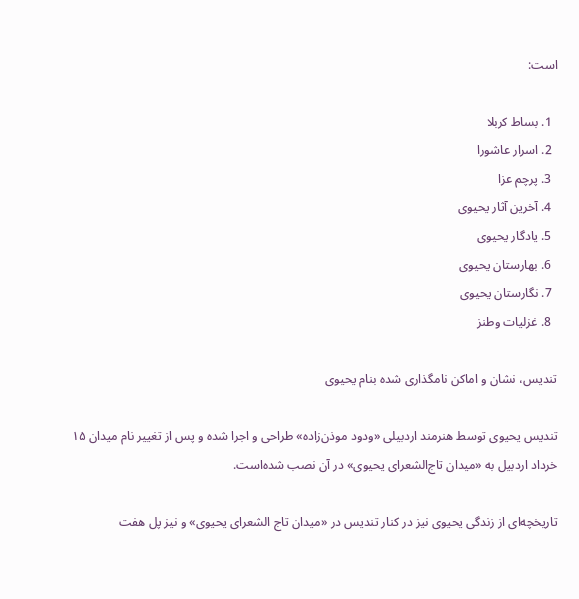است:

  1. بساط کربلا
  2. اسرار عاشورا
  3. پرچم عزا
  4. آخرین آثار یحیوی
  5. یادگار یحیوی
  6. بهارستان یحیوی
  7. نگارستان یحیوی
  8. غزلیات وطنز

تندیس، نشان و اماکن نامگذاری شده بنام یحیوی

تندیس یحیوی توسط هنرمند اردبیلی «ودود موذن‌زاده» طراحی و اجرا شده و پس از تغییر نام میدان ۱۵ خرداد اردبیل به «میدان تاج‌الشعرای یحیوی» در آن نصب شده‌است.

تاریخچه‌ای از زندگی یحیوی نیز در کنار تندیس در «میدان تاج الشعرای یحیوی» و نیز پل هفت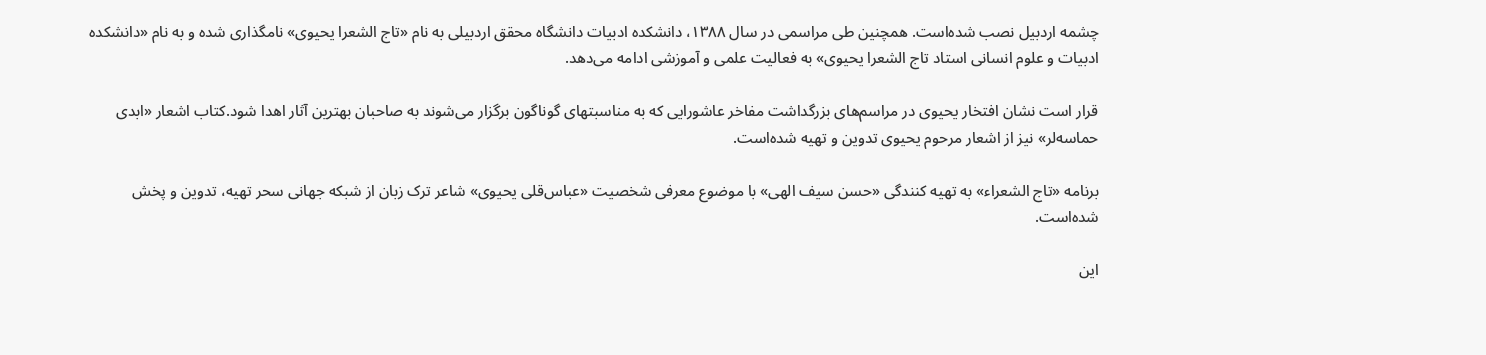چشمه اردبیل نصب شده‌است. همچنین طی مراسمی در سال ۱۳۸۸، دانشکده ادبیات دانشگاه محقق اردبیلی به نام «تاج الشعرا یحیوی» نامگذاری شده و به نام «دانشکده ادبیات و علوم انسانی استاد تاج الشعرا یحیوی» به فعالیت علمی و آموزشی ادامه می‌دهد.

قرار است نشان افتخار یحیوی در مراسم‌های بزرگداشت مفاخر عاشورایی که به مناسبتهای گوناگون برگزار می‌شوند به صاحبان بهترین آثار اهدا شود.کتاب اشعار «ابدی حماسه‌لر» نیز از اشعار مرحوم یحیوی تدوین و تهیه شده‌است.

برنامه «تاج الشعراء» به تهیه کنندگی «حسن سیف الهی» با موضوع معرفی شخصیت «عباس‌قلی یحیوی» شاعر ترک زبان از شبکه جهانی سحر تهیه، تدوین و پخش شده‌است.

این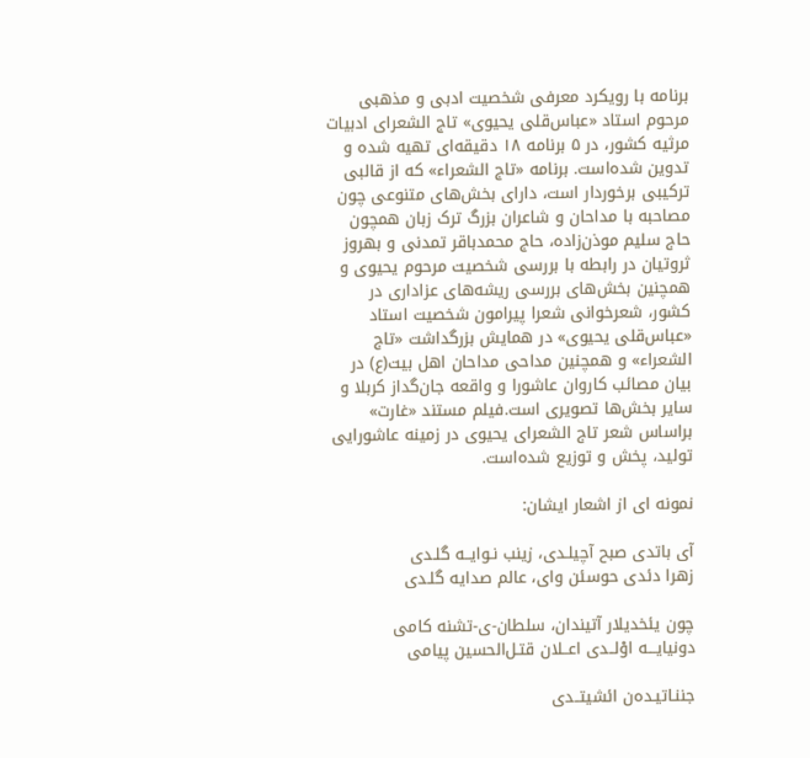برنامه با رویکرد معرفی شخصیت ادبی و مذهبی مرحوم استاد «عباس‌قلی یحیوی» تاج الشعرای ادبیات مرثیه کشور، در ۵ برنامه ۱۸ دقیقه‌ای تهیه شده و تدوین شده‌است. برنامه «تاج الشعراء» که از قالبی ترکیبی برخوردار است، دارای بخش‌های متنوعی چون مصاحبه با مداحان و شاعران بزرگ ترک زبان همچون حاج سلیم موذن‌زاده، حاج محمدباقر تمدنی و بهروز ثروتیان در رابطه با بررسی شخصیت مرحوم یحیوی و همچنین بخش‌های بررسی ریشه‌های عزاداری در کشور، شعرخوانی شعرا پیرامون شخصیت استاد «عباس‌قلی یحیوی» در همایش بزرگداشت «تاج الشعراء» و همچنین مداحی مداحان اهل بیت(ع) در بیان مصائب کاروان عاشورا و واقعه جان‌گداز کربلا و سایر بخش‌ها تصویری است.فیلم مستند «غارت» براساس شعر تاج الشعرای یحیوی در زمینه عاشورایی تولید، پخش و توزیع شده‌است.

نمونه ای از اشعار ایشان:

آی باتدی صبح آچیلـدی، زینب نـوایــه گلـدی                 زهرا دئدی حوسئن وای، عالم صدایه گلـدی

چون یئخدیلار آتیندان، سلطان-ی-تشنه کامی             دونیایـــه اوْلــدی اعــلان قتـل‌الحسین پیامی

جننـاتیـده‌ن ائشیتــدی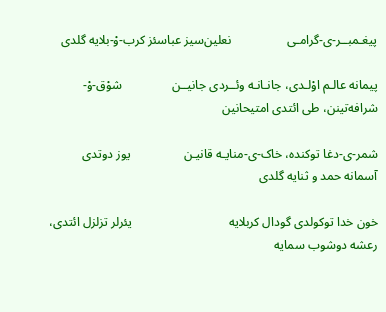پیغـمبــر-ی-گرامـی                  نعلین‌سیز عباسئز کرب-وْ-بلایه گلدی

پیمانه عالـم اوْلـدی، جانـانـه وئــردی جانیــن                شوْق-وْ-شرافه‌تینن، طی ائتدی امتیحانین

شمر-ی-دغا توکنده، خاک-ی-منایـه قانیـن                 یوز دوتدی آسمانه حمد و ثنایه گلدی

خون خدا توکولدی گودال کربلایه                               یئرلر تزلزل ائتدی، رعشه دوشوب سمایه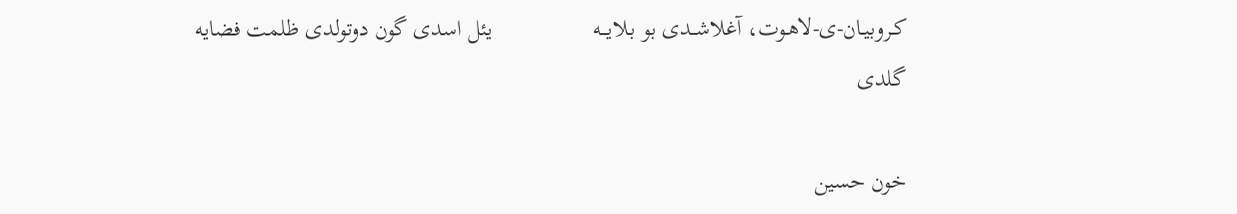کـروبیـان-ی-لاهـوت، آغلاشــدی بو بـلایـــه                 یئل اسدی گون دوتولدی ظلمت فضایه گلدی

خون حسین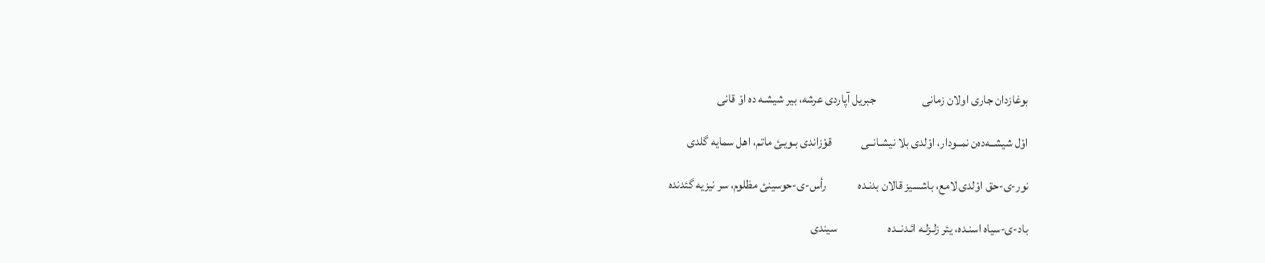بوغازدان جاری اولان زمانی                   جبریل آپاردی عرشه، بیر شیشـه ده اوْ قانی

اوْل شیشــه‌ده‌ن نمــودار، اوْلدی بلا نیشـانــی            قوْزاندی بـویـئ ماتم، اهل سمایه گلدی

نور-ی-حق اوْلدی لامع، باشسیز قالان بدنـده             رأس-ی-حوسینئ مظلوم، سر نیزیه گئدنده

باد-ی-سیاه اسنـده، یئر زلـزلـه ائـدنــده                     سیندی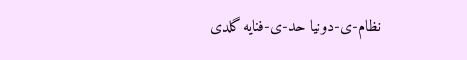نظام-ی-دونیا حد-ی-فنایه گلدی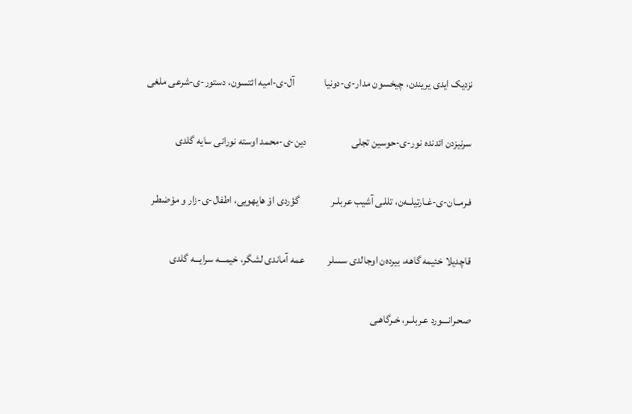نزدیک ایدی یریندن، چیخسون مدار-ی-دونیا              آل-ی-امیه ائتسون، دستور-ی-شرعی ملغی

سرنیزدن ائدنده نور-ی-حوسین تجلی                     دین-ی-محمد اوسته نورانی سایه گلدی

فـرمــان-ی-غـارتیلــه‌ن، تللـی آشیب عربلـر               گؤردی اوْ هایهویی، اطفال-ی-زار و موْضطـر

قاچدیلا خئیمه گاهه، بیرده‌ن اوجالدی سسلر           عمه آماندی لشگر، خیمـــه سرایـــه گلدی

صحـرانـــورد عـربلــر، خـرگاهـی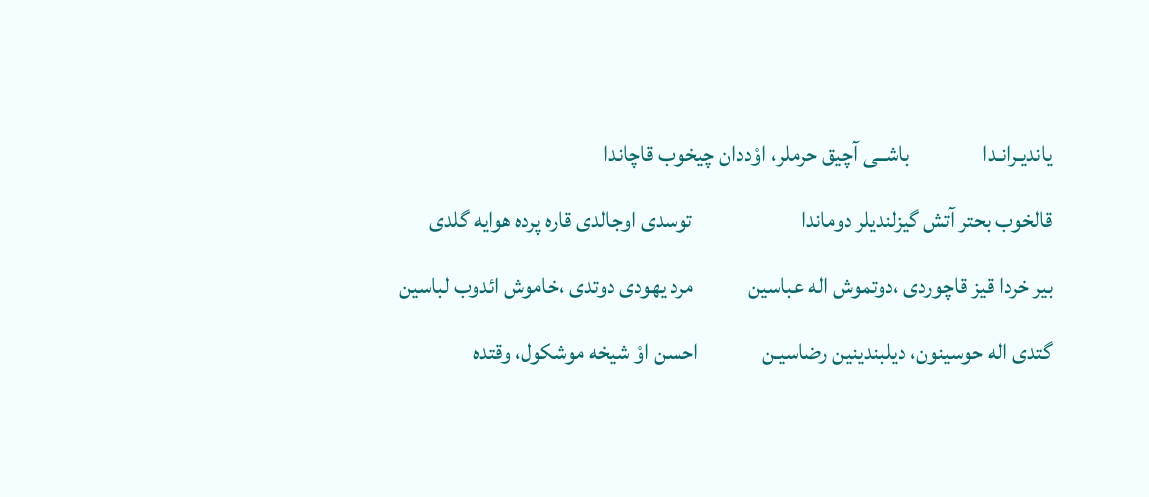یاندیـرانـدا                باشــی آچیق حرملر، اوْددان چیخوب قاچاندا

قالخوب بحتر آتش گیزلندیلر دوماندا                        توسدی اوجالدی قاره پرده هوایه گلدی

بیر خردا قیز قاچوردی ،دوتموش اله عباسین            مرد یهودی دوتدی ،خاموش ائدوب لباسین

گتدی اله حوسینون، دیلبندینین رضاسیـن              احسن اوْ شیخه موشکول، وقتده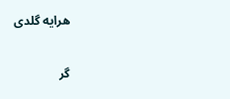هرایه گلدی

گر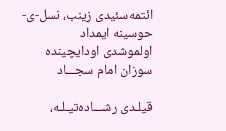ائتمه‌سئیدی زینب، نسل-ی-حوسینه ایمداد       اولموشدی اودایچینده سوزان امام سجـــاد

قیلـدی رشـــاده‌تیـلـه،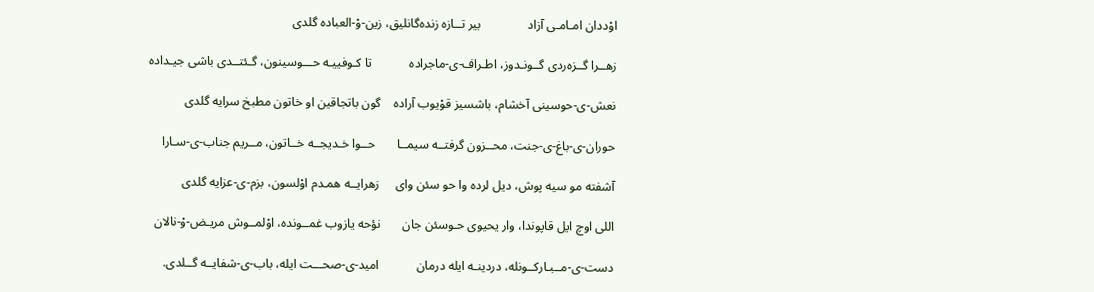اوْددان امـامـی آزاد               بیر تــازه زنده‌گانلیق، زین-وْ-العباده گلدی

زهــرا گــزه‌ردی گــونـدوز، اطـراف-ی-ماجراده            تا کـوفییـه حـــوسینون، گـئتــدی باشی جیـداده

نعش-ی-حوسینی آخشام، باشسیز قوْیوب آراده    گون باتجاقین او خاتون مطبخ سرایه گلدی

حوران-ی-باغ-ی-جنت، محــزون گرفتــه سیمــا       حــوا خـدیجــه خــاتون، مــریم جناب-ی-سـارا

آشفته مو سیه پوش، دیل لرده وا حو سئن وای     زهرایــه همـدم اوْلسون، بزم-ی-عزایه گلدی

اللی اوچ ایل قاپوندا، وار یحیوی حـوسئن جان       نؤحه یازوب غمــونده، اوْلمــوش مریـض-وْ-نالان

دست-ی-مــبـارکــونله، دردینـه ایله درمان            امید-ی-صحـــت ایله، باب-ی-شفایــه گــلدی.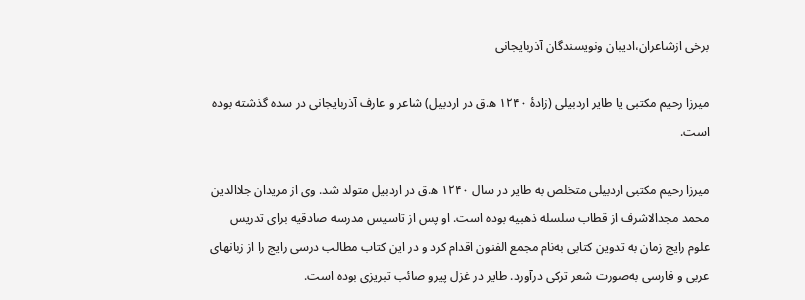برخی ازشاعران،ادیبان ونویسندگان آذربایجانی

میرزا رحیم مکتبی یا طایر اردبیلی (زادهٔ ۱۲۴۰ ه‍.ق در اردبیل) شاعر و عارف آذربایجانی در سده گذشته بوده است.

میرزا رحیم مکتبی اردبیلی متخلص به طایر در سال ۱۲۴۰ ه‍.ق در اردبیل متولد شد. وی از مریدان جلاالدین محمد مجدالاشرف از قطاب سلسله ذهبیه بوده است. او پس از تاسیس مدرسه صادقیه برای تدریس علوم رایج زمان به تدوین کتابی به‌نام مجمع الفنون اقدام کرد و در این کتاب مطالب درسی رایج را از زبانهای عربی و فارسی به‌صورت شعر ترکی درآورد. طایر در غزل پیرو صائب تبریزی بوده است.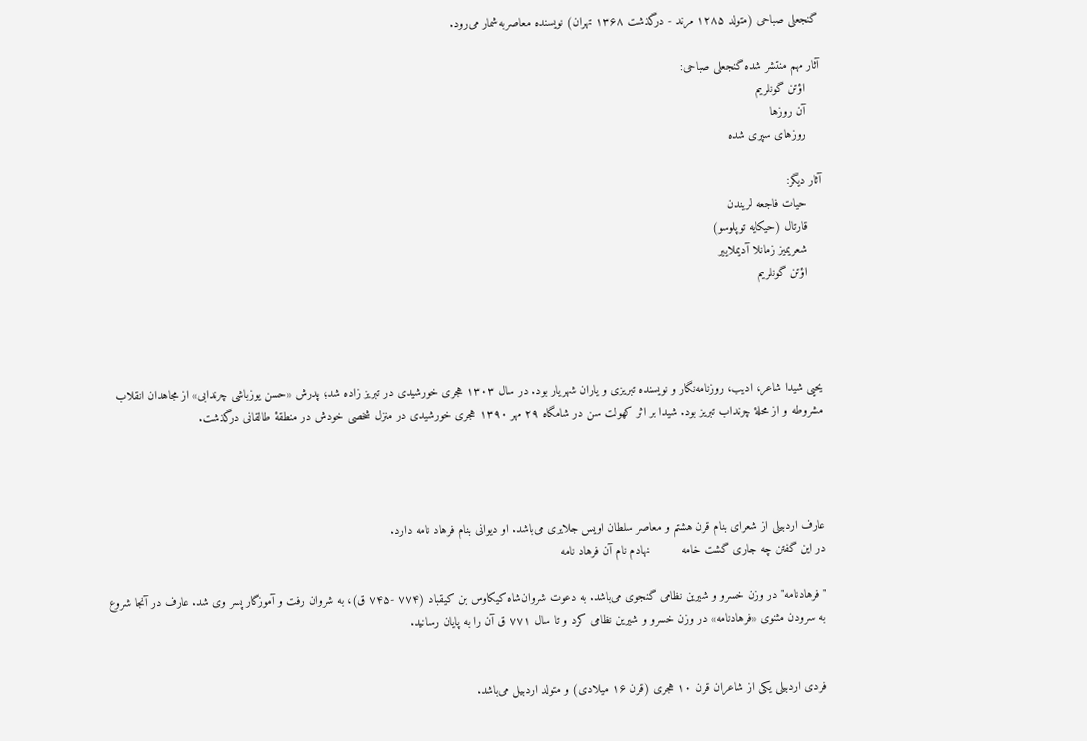گنجعلی صباحی (متولد ۱۲۸۵ مرند - درگذشت ۱۳۶۸ تهران) نویسنده معاصربه‌شمار می‌رود.

آثار مهم منتشر شده گنجعلی صباحی:
    اؤتن گونلریم
    آن روزها
    روزهای سپری شده

آثار دیگر:
    حیات فاجعه لریندن
    قارتال (حیکایه توپلوسو)
    شعریمیز زمانلا آدیملاییر
    اؤتن گونلریم




یحیی شیدا شاعر، ادیب، روزنامه‌نگار و نویسنده تبریزی و یاران شهریار بود. در سال ۱۳۰۳ هجری خورشیدی در تبریز زاده شد؛ پدرش «حسن یوزباشی چرندابی» از مجاهدان انقلاب مشروطه و از محلهٔ چرنداب تبریز بود. شیدا بر اثر کهولت سن در شامگاه ۲۹ مهر ۱۳۹۰ هجری خورشیدی در منزل شخصی خودش در منطقهٔ طالقانی درگذشت.




عارف اردبیلی از شعرای بنام قرن هشتم و معاصر سلطان اویس جلایری می‌باشد. او دیوانی بنام فرهاد نامه دارد.
در این گفتن چه جاری گشت خامه         نهادم نام آن فرهاد نامه

"فرهادنامه" در وزن خسرو و شیرین نظامی گنجوی می‌باشد. به دعوت شروان‌شاه کیکاوس بن کیقباد (۷۷۴ -۷۴۵ ق)، به شروان رفت و آموزگار پسر وی شد. عارف در آنجا شروع به سرودن مثنوی «فرهادنامه» در وزن خسرو و شیرین نظامی کرد و تا سال ۷۷۱ ق آن را به پایان رسانید.


فردی اردبیلی یکی از شاعران قرن ۱۰ هجری (قرن ۱۶ میلادی) و متولد اردبیل می‌باشد.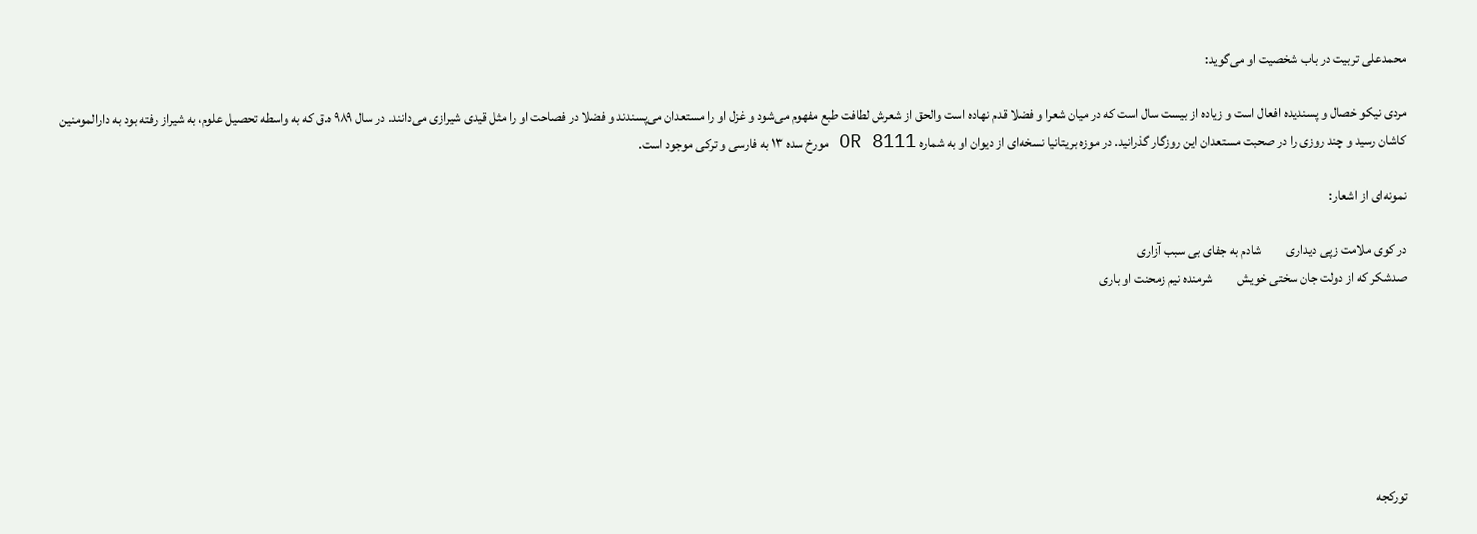محمدعلی تربیت در باب شخصیت او می‌گوید:

مردی نیکو خصال و پسندیده افعال است و زیاده از بیست سال است که در میان شعرا و فضلا قدم نهاده است والحق از شعرش لطافت طبع مفهوم می‌شود و غزل او را مستعدان می‌پسندند و فضلا در فصاحت او را مثل قیدی شیرازی می‌دانند. در سال ۹۸۹ ه.ق که به واسطه تحصیل علوم، به شیراز رفته بود به دارالمومنین کاشان رسید و چند روزی را در صحبت مستعدان این روزگار گذرانید. در موزه بریتانیا نسخه‌ای از دیوان او به شماره OR 8111 مورخ سده ۱۳ به فارسی و ترکی موجود است.

نمونه‌ای از اشعار:

در کوی ملامت زپی دیداری         شادم به جفای بی سبب آزاری
صدشکر که از دولت جان سختی خویش         شرمنده نیم زمحنت او باری







تورکجه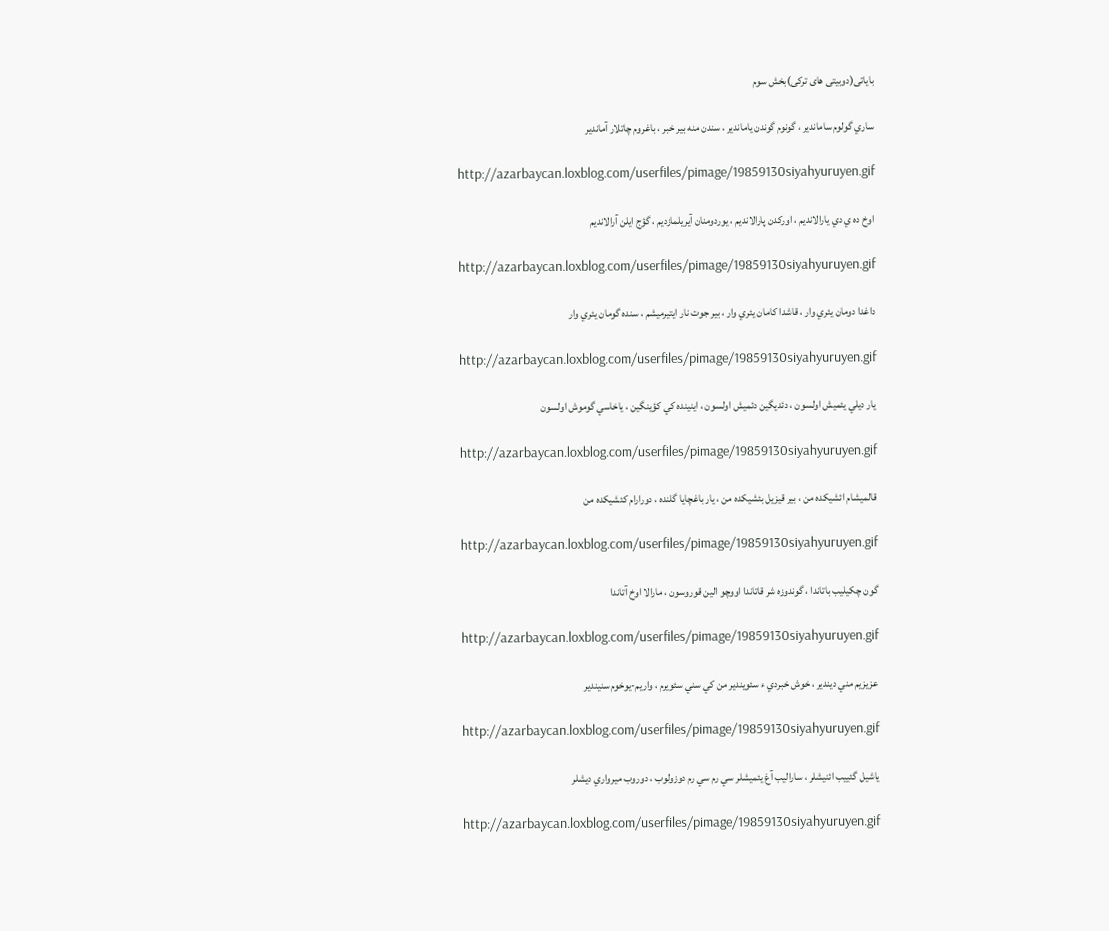بایاتی(دوبیتی های ترکی)بخش سوم

ساري گولوم ساماندير ، گونوم گوندن ياماندير ، سندن منه بير خبر ، باغروم چاتلار آماندير

http://azarbaycan.loxblog.com/userfiles/pimage/19859130siyahyuruyen.gif

اوخ ده ي دي يارالانديم ، اوركدن پارالانديم ، يوردومنان آيريلمازديم ، گؤج ايلن آرالانديم

http://azarbaycan.loxblog.com/userfiles/pimage/19859130siyahyuruyen.gif

داغدا دومان يئري وار ، قاشدا كامان يئري وار ، بير جوت نار ايتيرميشم ، سنده گومان يئري وار

http://azarbaycan.loxblog.com/userfiles/pimage/19859130siyahyuruyen.gif

يار ديلي يئميش اولسون ، دئديگين دئميش اولسون ، اينينده كي كؤينگين ، ياخاسي گوموش اولسون

http://azarbaycan.loxblog.com/userfiles/pimage/19859130siyahyuruyen.gif

قالميشام ائشيكده من ، بير قيزيل بئشيكده من ، يار باغچايا گلنده ، دورارام كئشيكده من

http://azarbaycan.loxblog.com/userfiles/pimage/19859130siyahyuruyen.gif

گون چكيليب باتاندا ، گوندوزه شر قاتاندا اووچو الين قوروسون ، مارالا اوخ آتاندا

http://azarbaycan.loxblog.com/userfiles/pimage/19859130siyahyuruyen.gif

عزيزيم مني ديندير ، خوش خبردي ء سئويندير من كي سني سئويرم ، واريم-يوخوم سنيندير

http://azarbaycan.loxblog.com/userfiles/pimage/19859130siyahyuruyen.gif

ياشيل گئييب ائنيشلر ، ساراليب آغ يئميشلر سي رم سي رم دوزولوب ، دوروب ميرواري ديشلر

http://azarbaycan.loxblog.com/userfiles/pimage/19859130siyahyuruyen.gif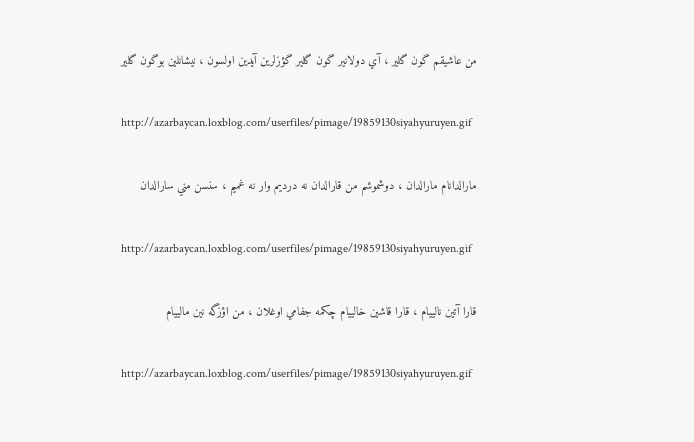من عاشيقم گون گلير ، آي دولانير گون گلير گؤزلرين آيدين اولسون ، نيشانلين بوگون گلير

http://azarbaycan.loxblog.com/userfiles/pimage/19859130siyahyuruyen.gif

مارالدانام مارالدان ، دوشموشم من قارالدان نه درديم وار نه غميم ، سنسن مني سارالدان

http://azarbaycan.loxblog.com/userfiles/pimage/19859130siyahyuruyen.gif

قارا آتين نالييام ، قارا قاشين خالييام چكمه جفامي اوغلان ، من اؤزگه نين مالييام

http://azarbaycan.loxblog.com/userfiles/pimage/19859130siyahyuruyen.gif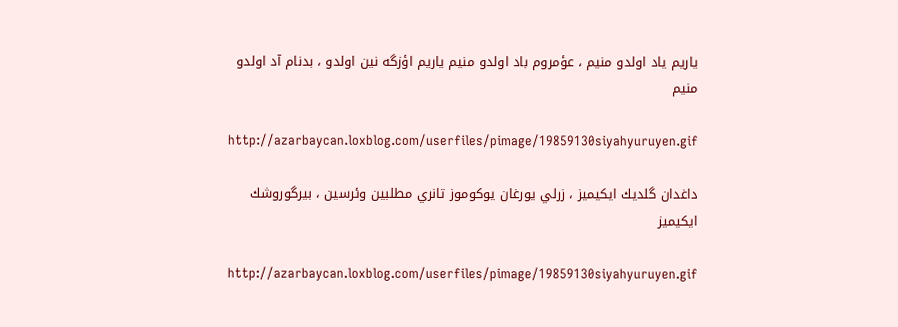ياريم ياد اولدو منيم ، عؤمروم باد اولدو منيم ياريم اؤزگه نين اولدو ، بدنام آد اولدو منيم

http://azarbaycan.loxblog.com/userfiles/pimage/19859130siyahyuruyen.gif

داغدان گلديك ايكيميز ، زرلي يورغان يوكوموز تانري مطلبين وئرسين ، بيرگوروشك ايكيميز

http://azarbaycan.loxblog.com/userfiles/pimage/19859130siyahyuruyen.gif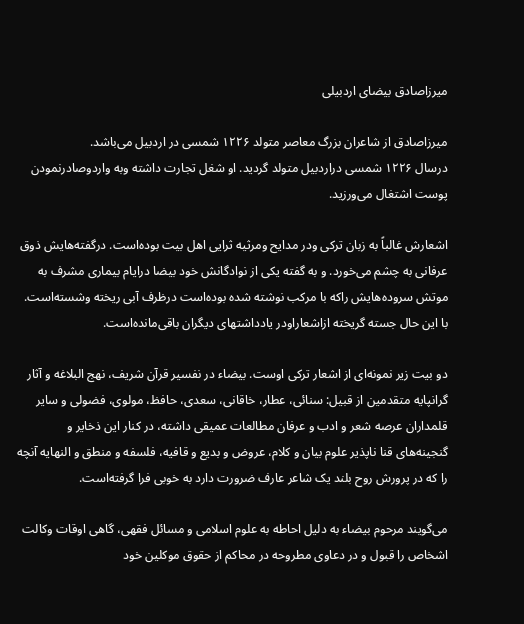میرزاصادق بیضای اردبیلی

میرزاصادق از شاعران بزرگ معاصر متولد ۱۲۲۶ شمسی در اردبیل می‌باشد.
درسال ۱۲۲۶ شمسی دراردبیل متولد گردید. او شغل تجارت داشته وبه واردوصادرنمودن پوست اشتغال می‌ورزید.

اشعارش غالباً به زبان ترکی ودر مدایح ومرثیه ثرایی اهل بیت بوده‌است. درگفته‌هایش ذوق عرفانی به چشم می‌خورد. و به گفته یکی از نوادگانش خود بیضا درایام بیماری مشرف به موتش سروده‌هایش راکه با مرکب نوشته شده بوده‌است درظرف آبی ریخته وشسته‌است. با این حال جسته گریخته ازاشعاراودر یادداشتهای دیگران باقی‌مانده‌است.

دو بیت زیر نمونه‌ای از اشعار ترکی اوست. بیضاء در نفسیر قرآن شریف، نهج البلاغه و آثار گرانپایه متقدمین از قبیل: سنائی، عطار، خاقانی، سعدی، حافظ، مولوی، فضولی و سایر قلمداران عرصه شعر و ادب و عرفان مطالعات عمیقی داشته، در کنار این ذخایر و گنجینه‌های قنا ناپذیر علوم بیان و کلام، عروض و بدیع و قافیه، فلسفه و منطق و النهایه آنچه را که در پرورش روح بلند یک شاعر عارف ضرورت دارد به خوبی فرا گرفته‌است.

می‌گویند مرحوم بیضاء به دلیل احاطه به علوم اسلامی و مسائل فقهی، گاهی اوقات وکالت اشخاص را قبول و در دعاوی مطروحه در محاکم از حقوق موکلین خود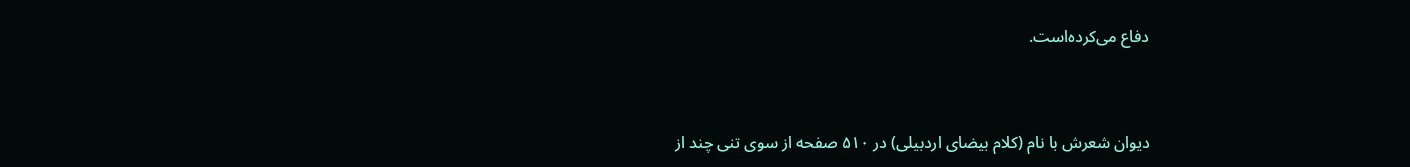دفاع می‌کرده‌است.


دیوان شعرش با نام (کلام بیضای اردبیلی) در ۵۱۰ صفحه از سوی تنی چند از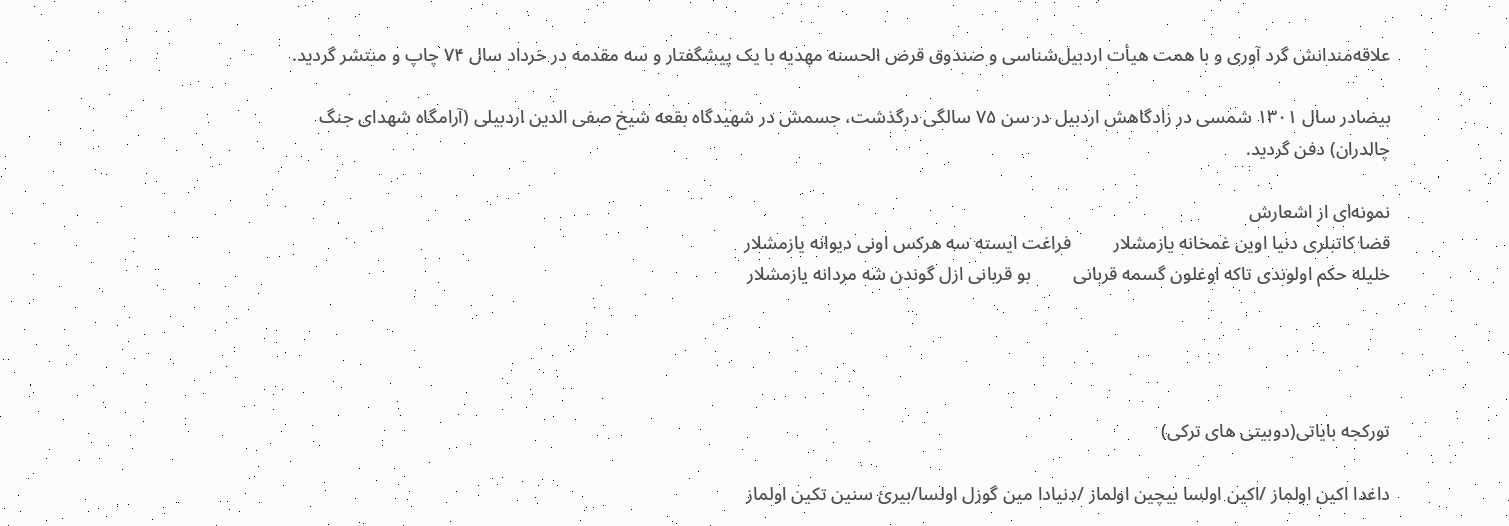علاقه‌مندانش گرد آوری و با همت هیأت اردبیل‌شناسی و صندوق قرض الحسنه مهدیه با یک پیشگفتار و سه مقدمه در خرداد سال ۷۴ چاپ و منتشر گردید.

بیضادر سال ۱۳۰۱ شمسی در زادگاهش اردبیل در سن ۷۵ سالگی درگذشت، جسمش در شهیدگاه بقعه شیخ صفی الدین اردبیلی (آرامگاه شهدای جنگ چالدران) دفن گردید.

نمونه‌ای از اشعارش
قضا کاتبلری دنیا اوین غمخانه یازمشلار         فراغت ایسته سه هرکس اونی دیوانه یازمشلار
خلیله حکم اولوندی تاکه اوغلون گسمه قربانی         بو قربانی ازل گوندن شه مردانه یازمشلار




تورکجه بایاتی(دوبیتی های ترکی)

داغدا اكين اولماز /اكين اولسا بيچين اولماز /دنيادا مين گوزل اولسا/بيرئ سنين تكين اولماز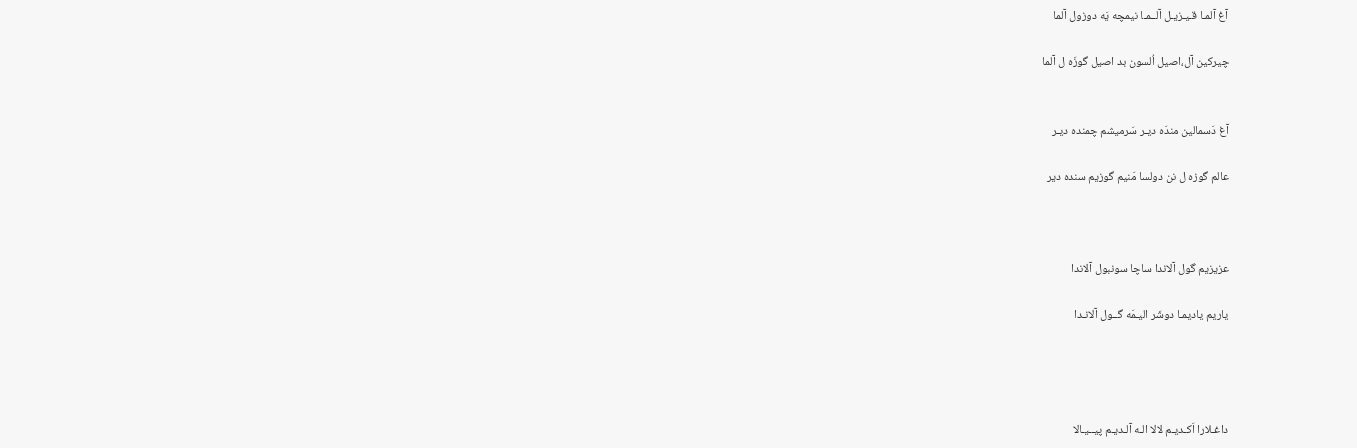آغ آلمـا قـیـزیـل آلــمـا نیمچه یَه دوزول آلما

چیرکین آل،اصیل اُلسون بد اصیل گوزَه ل آلما


آغ دَسمالین مندَه دیـر سَرمیشم چمنده دیـر

عالم گوزه ل نن دولسا مَنیم گوزیم سنده دیر



عزیزیم گول آلاندا ساچا سونبول آلاندا

یاریم یادیمـا دوشَر الیـمَه گــول آلانـدا




داغـلارا اَکـدیـم لالا الـه آلـدیـم پیــیـالا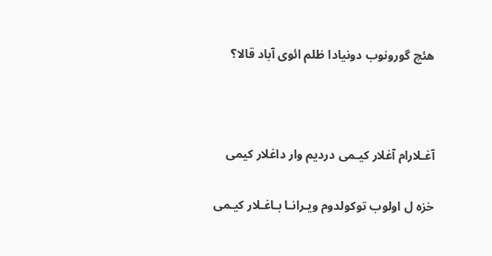هئچ گورونوب دونیادا ظلم ائوی آباد قالا؟



آغـلارام آغلار کیـمی دردیم وار داغلار کیمی

خزه ل اولوب توکولدوم ویـرانـا بـاغـلار کیـمی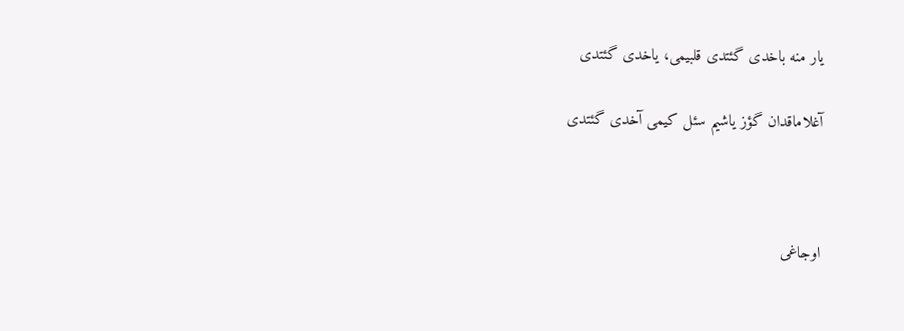یار منه باخدی گئتدی قلبیمی، یاخدی گئتدی

آغلاماقدان گؤز یاشیم سئل کیمی آخدی گئتدی



اوجاغی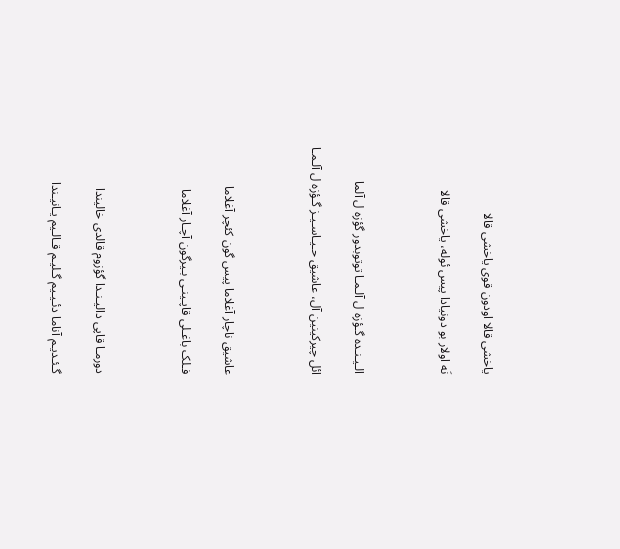یاخشی قالا اودون قوی یاخشی قالا

نَه اولار بو دونیادا پیس ئوله، یاخشی قالا



الـیـنـده گـؤزه ل آلـمـا توتوبدور گؤزه ل آلما

ائل چیرکینین آل، عاشیق حـیـاسـیـز گـؤزه ل آلـمـا



عاشیق ناچار آغلاما پیس گون کئچر آغلاما

فـلک باغـلی قاپـینـی بـیرگون آچـار آغلاما



دورمـا قاپی دالیـنـدا گؤزوم قالدی خالیندا

گـئـدیـم آناما دئـیـیم گـلیـم قـالـیم یـانیـندا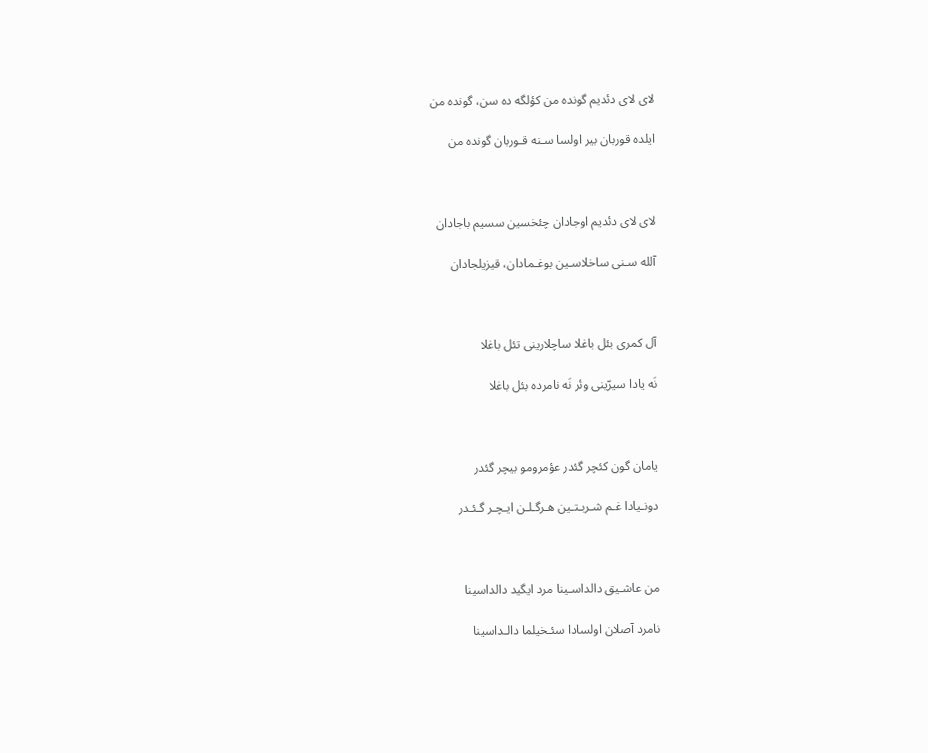لای لای دئدیم گونده من کؤلگه ده سن، گونده من

ایلده قوربان بیر اولسا سـنه قـوربان گونده من



لای لای دئدیم اوجادان چئخسین سسیم باجادان

آلله سـنی ساخلاسـین بوغـمادان، قیزیلجادان



آل کمری بئل باغلا ساچلارینی تئل باغلا

نَه یادا سیرّینی وئر نَه نامرده بئل باغلا



یامان گون کئچر گئدر عؤمرومو بیچر گئدر

دونـیادا غـم شـربـتـین هـرگـلـن ایـچـر گـئـدر



من عاشـیق دالداسـینا مرد ایگید دالداسینا

نامرد آصلان اولسادا سئـخیلما دالـداسینا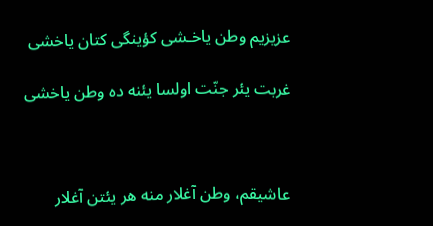عزیزیم وطن یاخـشی کؤینگی کتان یاخشی

غربت یئر جنّت اولسا یئنه ده وطن یاخشی



عاشیقم، وطن آغلار منه هر یئتن آغلار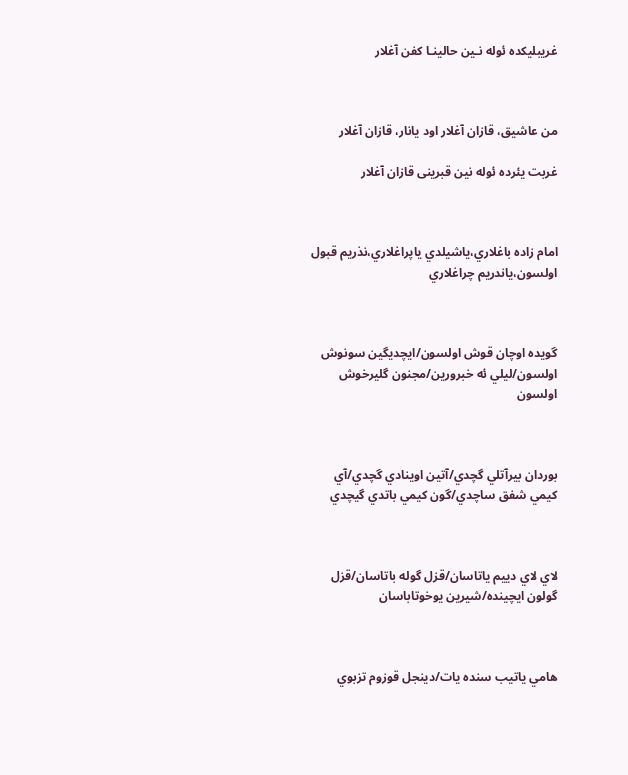غریبلیکده ئوله نـین حالینـا کفن آغلار



من عاشیق، قازان آغلار اود یانار، قازان آغلار

غربت یئرده ئوله نین قبرینی قازان آغلار



امام زاده باغلاري،ياشيلدي ياپراغلاري،نذريم قبول اولسون،ياندريم چراغلاري



گويده اوچان قوش اولسون/ايچديگين سونوش اولسون/ليلي ئه خبرورين/مجنون گليرخوش اولسون



بوردان بيرآتلي گچدي/آتين اوينادي گچدي/آي كيمي شفق ساچدي/گون كيمي باتدي گيچدي



لاي لاي دييم ياتاسان/قزل گوله باتاسان/قزل گولون ايچينده/شيرين يوخوتاباسان



هامي ياتيب سنده يات/دينجل قوزوم تزبوي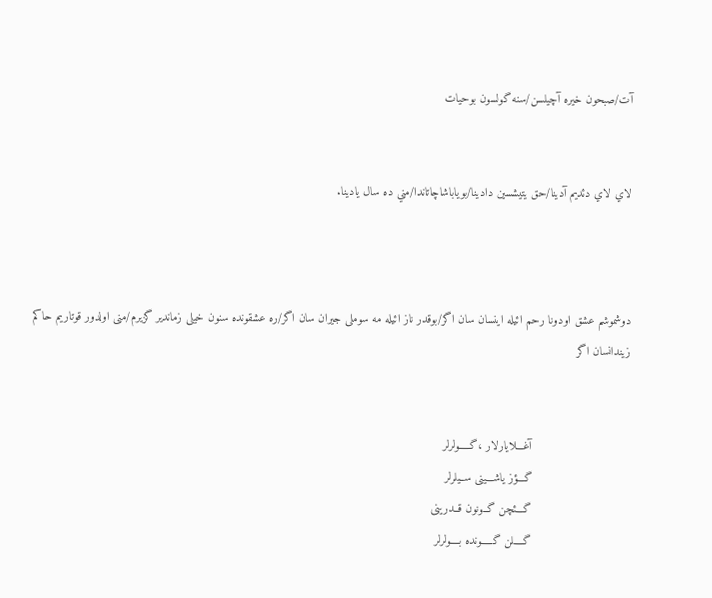آت/صبحون خيره آچيلسن/سنه گولسون بوحيات


لاي لاي دئديم آدينا/حق يتيشسين دادينا/بوياباشاچاتاندا/مني ده سال يادينا.



دوشموشم عشق اودونا رحم ائیله اینسان سان اگر/بوقدر ناز ائیله مه سوملی جیران سان اگر/ره عشقونده سنون خیلی زماندیر گزیرم/منی اولدور قوتاریم حاکم زیندانسان اگر


                            آغـــلایارلار ،گـــــولرلر
                            گـــؤز یاشـــینی ســیلرلر
                            گـــئچن گــونون قــدرینی
                            گــــلن گـــــونده بــــولرلر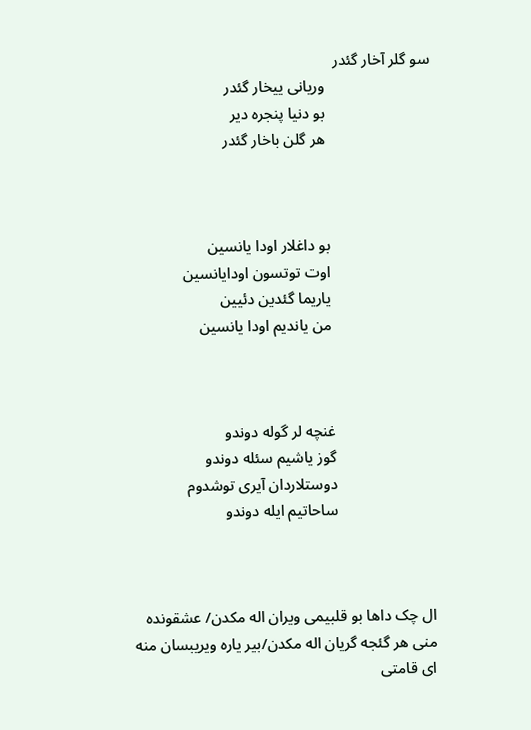سو گلر آخار گئدر
                           وریانی ییخار گئدر
                           بو دنیا پنجره دیر
                           هر گلن باخار گئدر



                          بو داغلار اودا یانسین
                          اوت توتسون اودایانسین
                          یاریما گئدین دئیین
                          من یاندیم اودا یانسین



                         غنچه لر گوله دوندو
                         گوز یاشیم سئله دوندو
                         دوستلاردان آیری توشدوم
                         ساحاتیم ایله دوندو



ال چک داها بو قلبیمی ویران اله مکدن/ عشقونده منی هر گئجه گریان اله مکدن/بیر یاره ویریبسان منه ای قامتی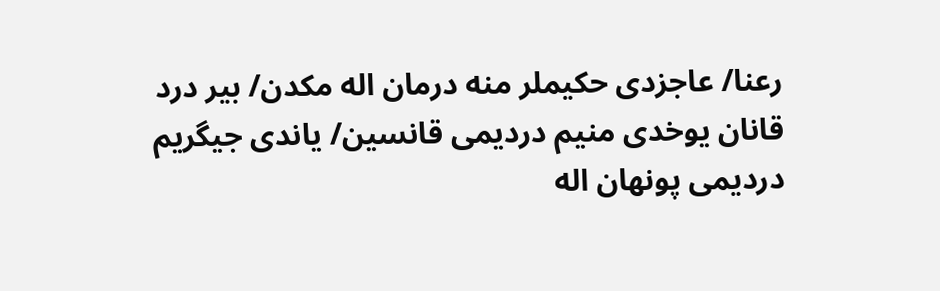رعنا/ عاجزدی حکیملر منه درمان اله مکدن/ بیر درد قانان یوخدی منیم دردیمی قانسین/ یاندی جیگریم دردیمی پونهان اله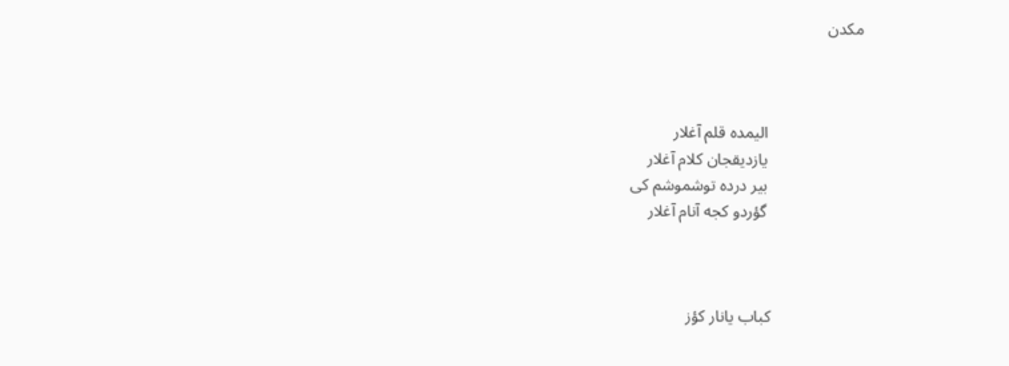مکدن



                       الیمده قلم آغلار
                       یازدیقجان کلام آغلار
                       بیر درده توشموشم کی
                       گؤردو کجه آنام آغلار



                      کباب یانار کؤز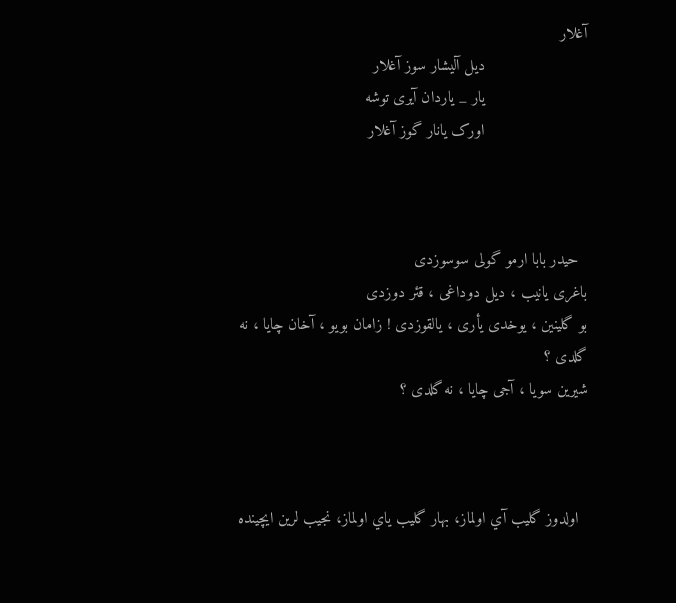آغلار
                      دیل آلیشار سوز آغلار
                      یار _ یاردان آیری توشه
                      اورک یانار گوز آغلار



  حیدر بابا ارمو گولی سوسوزدی
باغری یانیب ، دیل دوداغی ، قئر دوزدی
بو گلینین ، یوخدی یأری ، یالقوزدی ! زامان بویو ، آخان چایا ، نه گلدی ؟
شیرین سویا ، آجی چایا ، نه گلدی ؟



  اولدوز گليب آي اولماز، بهار گليب ياي اولماز، نجيب لرين ايچينده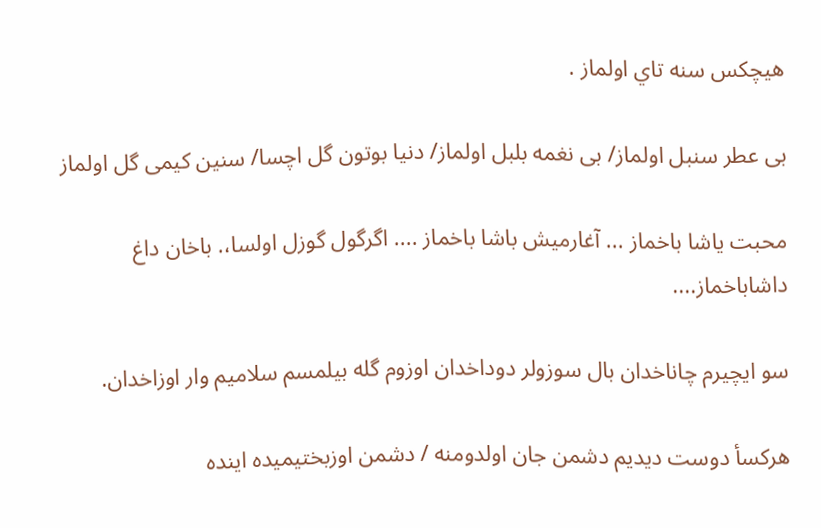هيچكس سنه تاي اولماز .

بی عطر سنبل اولماز/ بی نغمه بلبل اولماز/ دنیا بوتون گل اچسا/ سنین کیمی گل اولماز

محبت ياشا باخماز ... آغارميش باشا باخماز .... اگرگول گوزل اولسا،. باخان داغ داشاباخماز....

سو ايچيرم چاناخدان بال سوزولر دوداخدان اوزوم گله بيلمسم سلاميم وار اوزاخدان.

هرکسأ دوست دیدیم دشمن جان اولدومنه / دشمن اوزبختیمیده اینده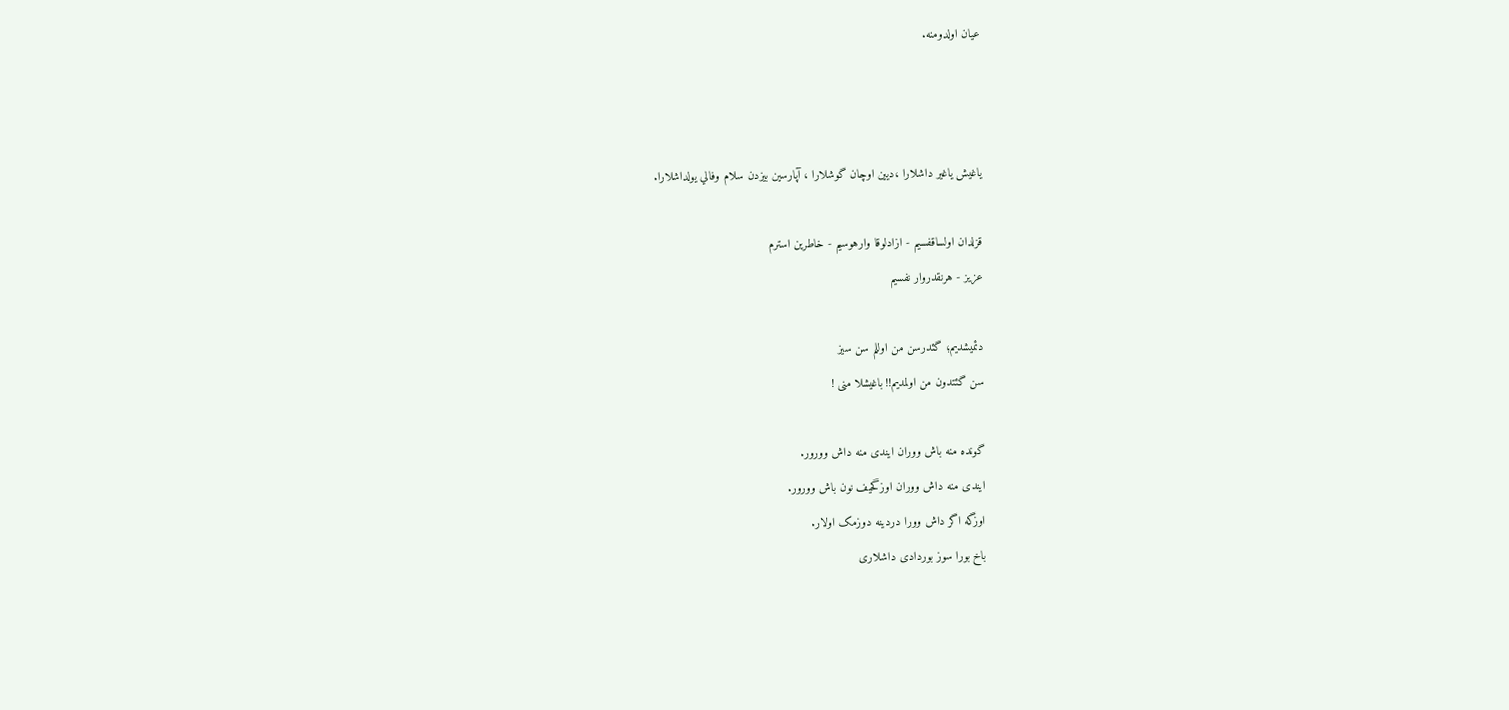عیان اولدومنه.



ياغيش ياغير داشلارا ،ديين اوچان گوشلارا ، آپارسين بيزدن سلام وفالي يولداشلارا.

قزلدان اولساقفسيم - ازادلوقا وارهوسيم - خاطرين استرم
عزيز - هرنقدروار نفسيم

دئمیشدیم؛ گئدرسن من اوللم سن سیز
سن گئتدون من اولمدیم!! باغیشلا منی !

گونده منه باش ووران ایندی منه داش وورور.
ایندی منه داش ووران اوزگحیف نون باش وورور.
اوزگه اگر داش وورا دردینه دوزمک اولار.
باخ بورا سوز بوردادی داشلاری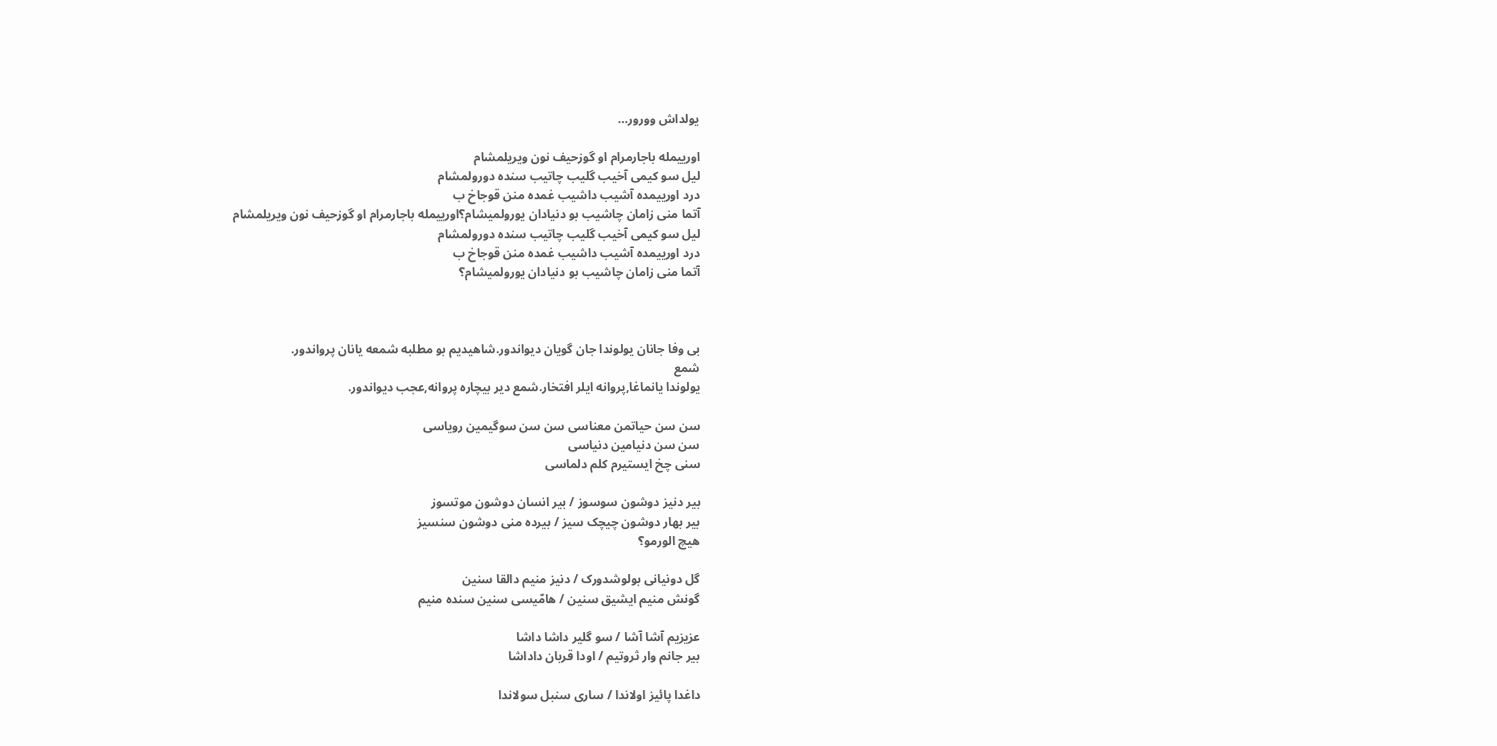یولداش وورور…

اورییمله باجارمرام او گوزحیف نون ویریلمشام
لیل سو کیمی آخیب گلیب چاتیب سنده دورولمشام
درد اورییمده آشیب داشیب غمده منن قوجاخ ب
آتما منی زامان چاشیب بو دنیادان یورولمیشام؟اورییمله باجارمرام او گوزحیف نون ویریلمشام
لیل سو کیمی آخیب گلیب چاتیب سنده دورولمشام
درد اورییمده آشیب داشیب غمده منن قوجاخ ب
آتما منی زامان چاشیب بو دنیادان یورولمیشام؟



بی وفا جانان یولوندا جان گویان دیواندور.شاهیدیم بو مطلبه شمعه یانان پرواندور.
شمع
یولوندا یانماغا,پروانه ایلر افتخار.شمع دیر بیچاره پروانه,عجب دیواندور.

سن سن حیاتمن معناسی سن سن سوگیمین رویاسی
سن سن دنیامین دنیاسی
سنی چخ ایستیرم کلم دلماسی

بیر دنیز دوشون سوسوز / بیر انسان دوشون موتسوز
بیر بهار دوشون چیچک سیز / بیرده منی دوشون سنسیز
هیچ الورمو؟

گل دونیانی بولوشدورک / دنیز منیم دالقا سنین
گونش منیم ایشیق سنین / هامّیسی سنین سنده منیم

عزیزیم آشا آشا / سو گلیر داشا داشا
بیر جانم وار ثروتیم / اودا قربان داداشا

داغدا پائیز اولاندا / ساری سنبل سولاندا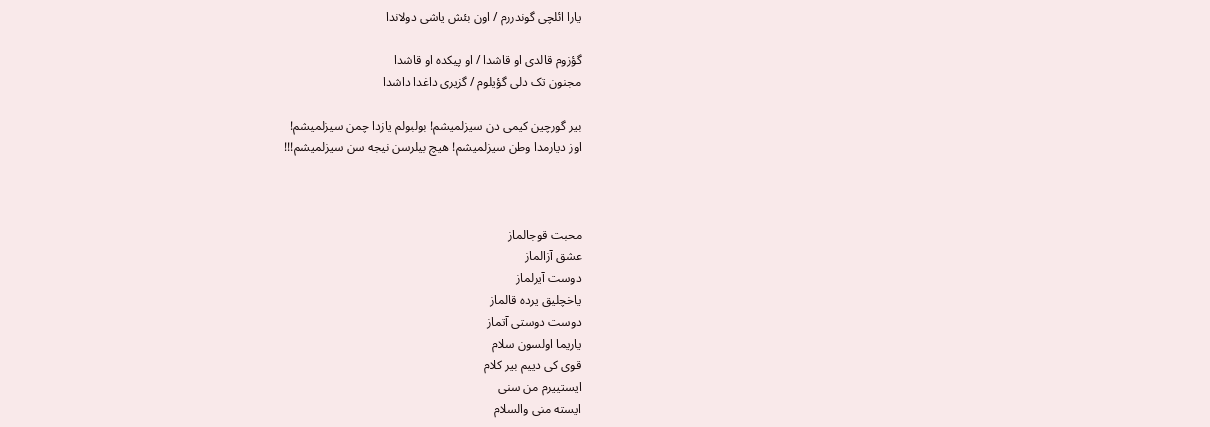یارا ائلچی گوندررم / اون بئش یاشی دولاندا

گؤزوم قالدی او قاشدا / او پیکده او قاشدا
مجنون تک دلی گؤیلوم / گزیری داغدا داشدا

بیر گورچین کیمی دن سیزلمیشم! بولبولم یازدا چمن سیزلمیشم!
اوز دیارمدا وطن سیزلمیشم! هیچ بیلرسن نیجه سن سیزلمیشم!!!



محبت قوجالماز
عشق آزالماز
دوست آیرلماز
یاخچلیق یرده قالماز
دوست دوستی آتماز
یاریما اولسون سلام
قوی کی دییم بیر کلام
ایستییرم من سنی
ایسته منی والسلام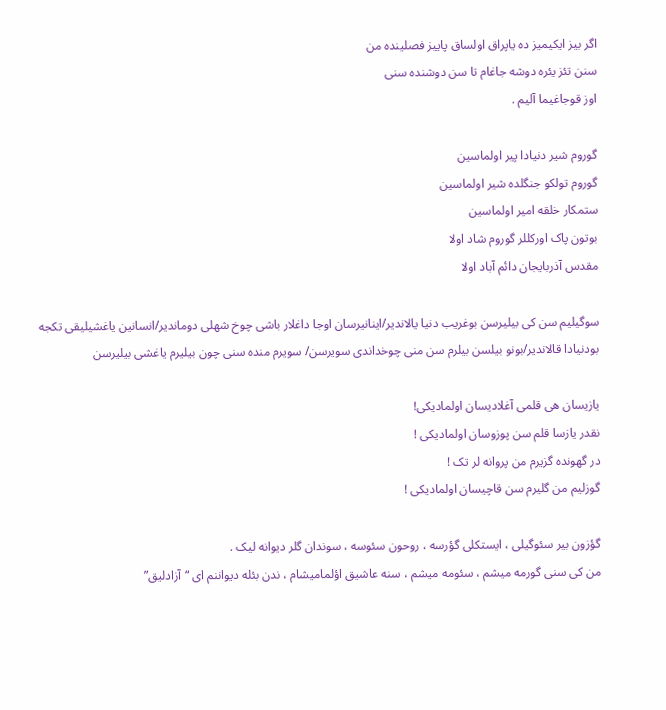اگر بیز ایکیمیز ده یاپراق اولساق پاییز فصلینده من
سنن تئز یئره دوشه جاغام تا سن دوشنده سنی
اوز قوجاغیما آلیم .

گوروم شیر دنیادا پیر اولماسین
گوروم تولکو جنگلده شیر اولماسین
ستمکار خلقه امیر اولماسین
بوتون پاک اورکللر گوروم شاد اولا
مقدس آذربایجان دائم آباد اولا

سوگیلیم سن کی بیلیرسن بوغریب دنیا یالاندیر/اینانیرسان اوجا داغلار باشی چوخ شهلی دوماندیر/انسانین یاغشیلیقی تکجه بودنیادا قالاندیر/بونو بیلسن بیلرم سن منی چوخداندی سویرسن/ سویرم منده سنی چون بیلیرم یاغشی بیلیرسن

یازیسان هی قلمی آغلادیسان اولمادیکی!
نقدر یازسا قلم سن پوزوسان اولمادیکی !
در گهونده گزیرم من پروانه لر تک !
گوزلیم من گلیرم سن قاچیسان اولمادیکی !

گؤزون بیر سئوگیلی ، ایستکلی گؤرسه ، روحون سئوسه ، سوندان گلر دیوانه لیک .
من کی سنی گورمه میشم ، سئومه میشم ، سنه عاشیق اؤلمامیشام ، ندن بئله دیواننم ای “آزادلیق”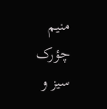منیم چؤرک سیز و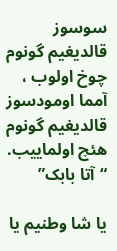سوسوز قالدیغیم گونوم چوخ اولوب ، آمما اومودسوز قالدیغیم گونوم هئچ اولماییب. “آتا بابک”

یا شا وطنیم یا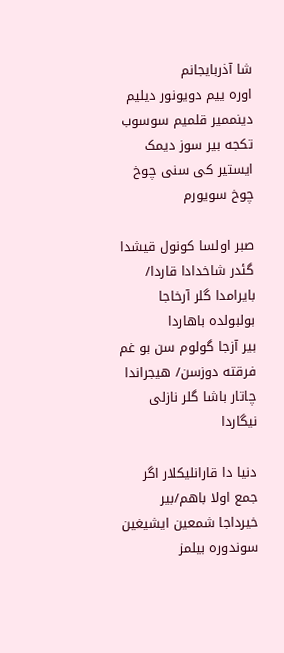شا آذربایجانم
اوره ییم دویونور دیلیم دینممیر قلمیم سوسوب تکجه بیر سوز دیمک ایستیر کی سنی چوخ چوخ سویورم

صبر اولسا کونول قیشدا گئدر شاخدادا قاردا/ بایرامدا گلر آرخاجا بولبولده باهاردا
بیر آزجا گولوم سن بو غم فرقته دوزسن/ هیجراندا چاتار باشا گلر نازلی نیگاردا

دنیا دا قارانلیکلار اگر جمع اولا باهم/بیر خیرداجا شمعین ایشیغین سوندوره بیلمز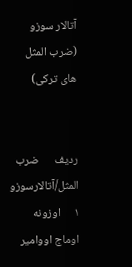آتالار سوزو (ضرب المثل های ترکی)


ردیف      ضرب المثل/آتالارسوزو
۱     اوزونه  اوماج اووامیر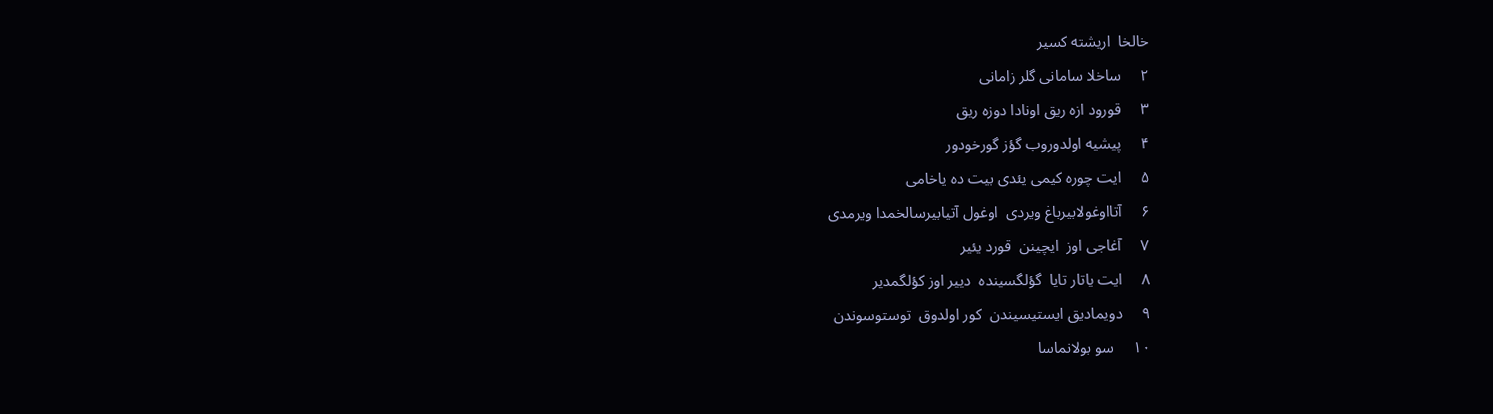خالخا  اریشته کسیر
۲     ساخلا سامانی گلر زامانی
۳     قورود ازه ریق اونادا دوزه ریق
۴     پیشیه اولدوروب گؤز گورخودور
۵     ایت چوره کیمی یئدی بیت ده یاخامی
۶     آتااوغولابیرباغ ویردی  اوغول آتیابیرسالخمدا ویرمدی
۷     آغاجی اوز  ایچینن  قورد یئیر
۸     ایت یاتار تایا  گؤلگسینده  دییر اوز کؤلگمدیر
۹     دویمادیق ایستیسیندن  کور اولدوق  توستوسوندن
۱۰     سو بولانماسا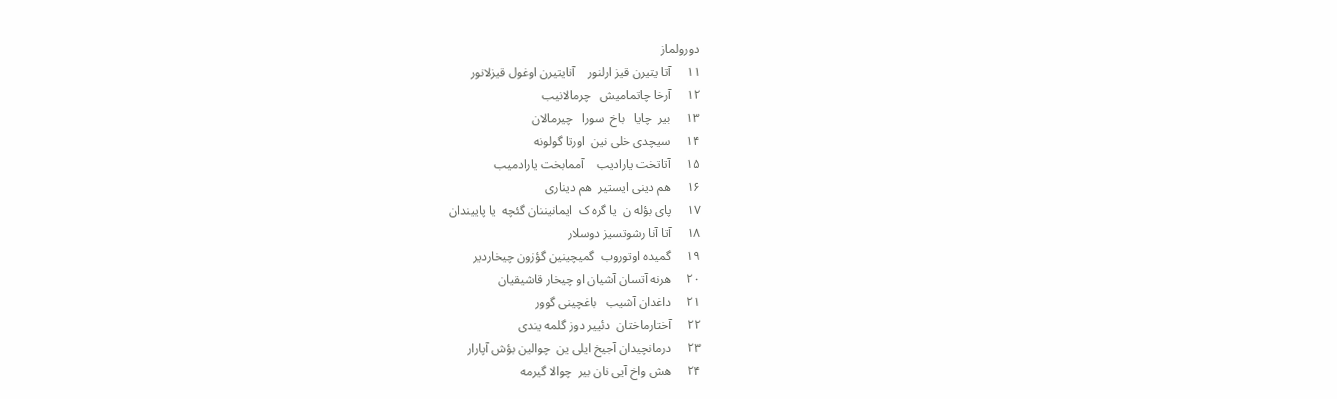دورولماز
۱۱     آتا یتیرن قیز ارلنور    آنایتیرن اوغول قیزلانور
۱۲     آرخا چاتمامیش   چرمالانیب
۱۳     بیر  چایا   باخ  سورا   چیرمالان
۱۴     سیچدی خلی نین  اورتا گولونه
۱۵     آتاتخت یارادیب    آممابخت یارادمیب
۱۶     هم دینی ایستیر  هم دیناری
۱۷     پای بؤله ن  یا گره ک  ایمانیننان گئچه  یا پاییندان
۱۸     آتا آنا رشوتسیز دوسلار
۱۹     گمیده اوتوروب  گمیچینین گؤزون چیخاردیر
۲۰     هرنه آتسان آشیان او چیخار قاشیقیان
۲۱     داغدان آشیب   باغچینی گوور
۲۲     آختارماختان  دئییر دوز گلمه یندی
۲۳     درمانچیدان آجیخ ایلی ین  چوالین بؤش آپارار
۲۴     هش واخ آیی نان بیر  چوالا گیرمه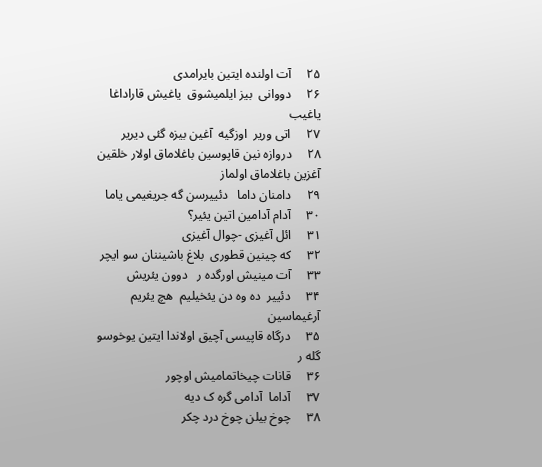۲۵     آت اولنده ایتین بایرامدی
۲۶     دووانی  بیز ایلمیشوق  یاغیش قاراداغا یاغیب
۲۷     اتی وریر  اوزگیه  آغین بیزه گئی دیریر
۲۸     دروازه نین قاپوسین باغلاماق اولار خلقین آغزین باغلاماق اولماز
۲۹     دامنان داما   دئییرسن گه جریغیمی یاما
۳۰     آدام آدامین اتین یئیر؟
۳۱     ائل آغیزی -چوال آغیزی
۳۲     که چینین قطوری  بلاغ باشیننان سو ایچر
۳۳     آت مینیش اورگده ر   دوون یئریش
۳۴     دئییر  ده وه دن یئخیلیم  هچ یئریم آرغیماسین
۳۵     درگاه قاپیسی آچیق اولاندا ایتین یوخوسو گله ر
۳۶     قانات چیخاتمامیش اوچور
۳۷     آداما  آدامی گره ک دیه
۳۸     چوخ بیلن چوخ درد چکر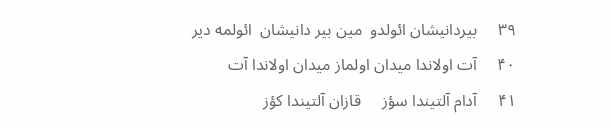۳۹     بیردانیشان ائولدو  مین بیر دانیشان  ائولمه دیر
۴۰     آت اولاندا میدان اولماز میدان اولاندا آت
۴۱     آدام آلتیندا سؤز     قازان آلتیندا کؤز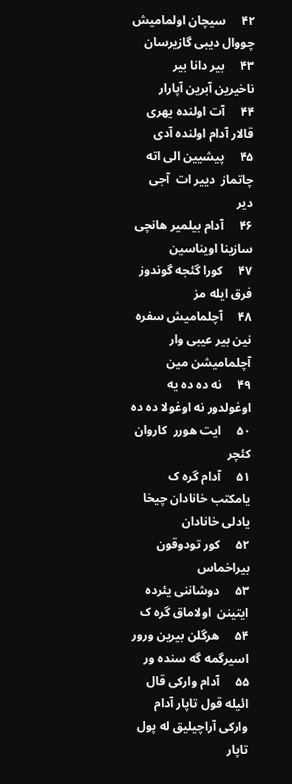۴۲     سیچان اولمامیش  چووال دیبی گازیرسان
۴۳     بیر دانا بیر ناخیرین آبرین آپارار
۴۴     آت اولنده یهری قالار آدام اولنده آدی
۴۵     پیشیین الی اته چاتماز  دییر ات  آجی دیر
۴۶     آدام بیلمیر هانچی سازینا اویناسین
۴۷     کورا گئجه گوندوز فرق ایله مز
۴۸     آچلمامیش سفره نین بیر عیبی وار آچلمامیشن مین
۴۹     نه ده ده یه اوغولدور نه اوغولا ده ده
۵۰     ایت هورر  کاروان کئچر
۵۱     آدام گره ک یامکتب خانادان چیخا یادلی خانادان
۵۲     کور تودوقون بیراخماس
۵۳     دوشاننی یئرده  ایتینن  اولاماق گره ک
۵۴     هرگلن بیرین ورور  اسیرگمه گه سنده ور
۵۵     آدام وارکی قال ائیله قول تاپار آدام وارکی آراچیلیق له پول تاپار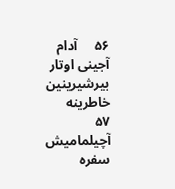۵۶     آدام آجینی اوتار     بیرشیرینین خاطرینه
۵۷     آچیلمامیش سفره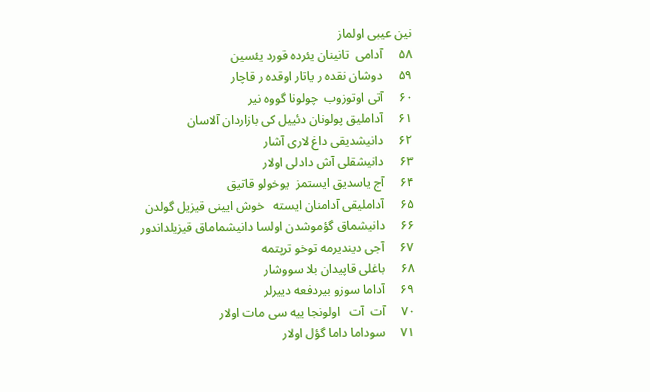نین عیبی اولماز
۵۸     آدامی  تانینان یئرده قورد یئسین
۵۹     دوشان نقده ر یاتار اوقده ر قاچار
۶۰     آتی اوتوزوب  چولونا گووه نیر
۶۱     آداملیق پولونان دئییل کی بازاردان آلاسان
۶۲     دانیشدیقی داغ لاری آشار
۶۳     دانیشقلی آش دادلی اولار
۶۴     آج یاسدیق ایستمز  یوخولو قاتیق
۶۵     آداملیقی آدامنان ایسته   خوش ایینی قیزیل گولدن
۶۶     دانیشماق گؤموشدن اولسا دانیشماماق قیزیلداندور
۶۷     آجی دیندیرمه توخو ترپتمه
۶۸     باغلی قاپیدان بلا سووشار
۶۹     آداما سوزو بیردفعه دییرلر
۷۰     آت  آت   اولونجا ییه سی مات اولار
۷۱     سوداما داما گؤل اولار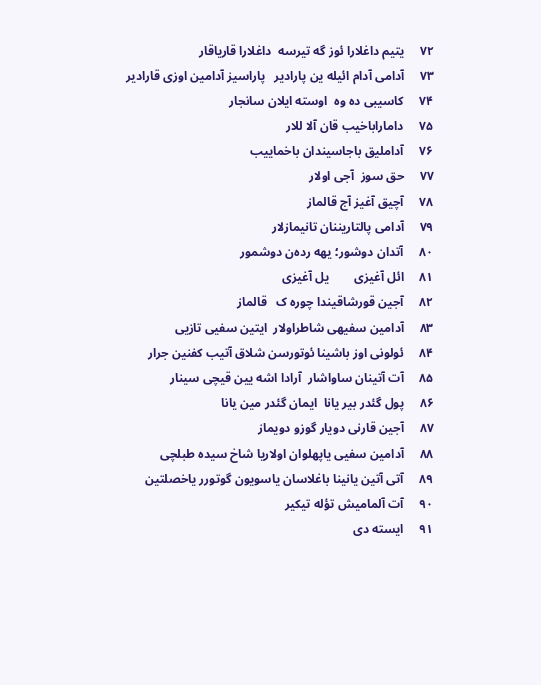۷۲     یتیم داغلارا ئوز گه تیرسه  داغلارا قاریاقار
۷۳     آدامی آدام ائیله ین پارادیر   پاراسیز آدامین اوزی قارادیر
۷۴     کاسیبی ده وه  اوسته ایلان سانجار
۷۵     داماراباخیب قان آلا للار
۷۶     آدامليق باجاسيندان باخماييب
۷۷     حق سوز  آجی اولار
۷۸     آچیق آغیز آج قالماز
۷۹     آدامی پالتاریننان تانیمازلار
۸۰     آتدان دوشور؛ يهه رده‌ن دوشمور
۸۱     ائل آغیزی        یل آغیزی
۸۲     آجین قورشاقیندا چوره ک   قالماز
۸۳     آدامین سفیهی شاطراولار  ایتین سفیی تازیی
۸۴     ئولونی اوز باشینا ئوتورسن شلاق آتیب کفنین جرار
۸۵     آت آتینان ساواشار  آرادا اشه یین قیچی سینار
۸۶     پول گئدر بیر یانا  ایمان گئدر مین یانا
۸۷     آجین قارنی دویار گوزو دویماز
۸۸     آدامین سفیی یاپهلوان اولاریا شاخ سیده طبلچی
۸۹     آتی آتین یانینا باغلاسان یاسویون گوتورر یاخصلتین
۹۰     آت آلمامیش تؤله تیکیر
۹۱     ایسته دی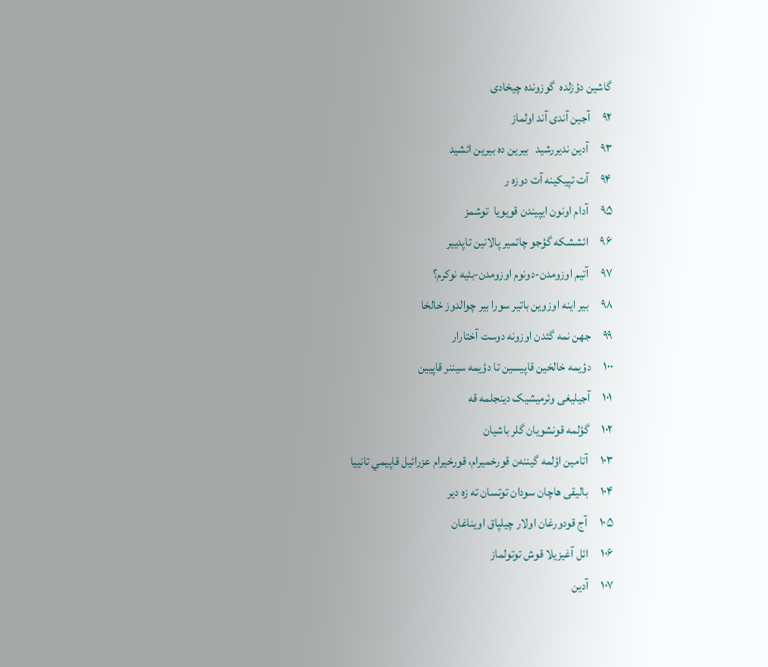گاشین دؤزلده  گوزونده چیخادی
۹۲     آجین آندی آند اولماز
۹۳     آدین ندیررشید   بیرین ده بیرین ائشید
۹۴     آت تپیکینه آت دوزه ر
۹۵     آدام اونون ایپیندن قویویا  توشمز
۹۶     ائششکه گؤجو چاتمیر پالانین تاپدییر
۹۷     آتیم اوزومدن-دونوم اوزومدن-بئیه نوکرم؟
۹۸     بیر اینه اوزوین باتیر سورا بیر چوالدوز خالخا
۹۹     جهن نمه گئدن اوزونه دوست آختارار
۱۰۰     دؤیمه خالخین قاپیسین تا دؤیمه سیننر قاپیین
۱۰۱     آجیلیغی وئرمیشیک دینجلمه قه
۱۰۲     گؤلمه قونشویان گلر باشیان
۱۰۳     آتامين اؤلمه گيننه‌ن قورخميرام، قورخيرام عزرائيل قاپيمي تانييا
۱۰۴     بالیقی هاچان سودان توتسان ته زه دیر
۱۰۵     آج قودورغان اولار چیلپاق اویناغان
۱۰۶     ائل آغیزیلا قوش توتولماز
۱۰۷     آدین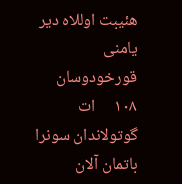هئیبت اوللاه دیر یامنی قورخودوسان
۱۰۸     ات گوتولاندان سونرا باتمان آلان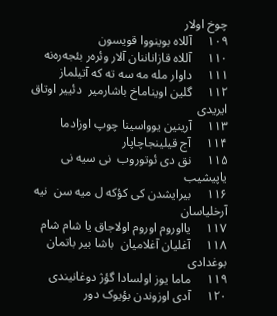چوخ اولار
۱۰۹     آللاه بوينووا قويسون
۱۱۰     آللاه قازاناننان آلار وئره‌ر بئجه‌ره‌نه
۱۱۱     داوار مله مه سه ته که آتیلماز
۱۱۲     گلین اویناماخ باشارمیر  دئییر اوتاق ایریدی
۱۱۳     آرینین یوواسینا چوپ اوزادما
۱۱۴     آج قیلینجاچاپار
۱۱۵     نق دی ئوتوروب  نی سیه نی یاپیشیب
۱۱۶     بیرایشدن کی کؤکه ل میه سن  نیه آرخلیاسان
۱۱۷     یااوروم اوروم اولاجاق یا شام شام
۱۱۸     آغلیان آغلامیان  باشا بیر باتمان بوغدادی
۱۱۹     ماما یوز اولسادا گؤژ دوغانیندی
۱۲۰     آدی اوزوندن بؤیوک دور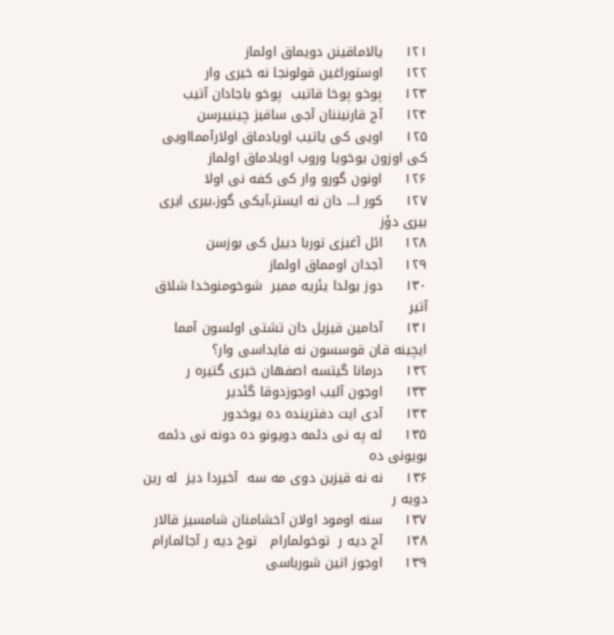۱۲۱     یالاماقینن دویماق اولماز
۱۲۲     اوستوراغین قولونجا نه خیری وار
۱۲۳     پوخو پوخا قاتیب  پوخو باجادان آتیب
۱۲۴     آج قارنیننان آجی ساقیز چینییرسن
۱۲۵     اویی کی یاتیب اویادماق اولارآممااویی کی اوزون یوخویا وروب اویادماق اولماز
۱۲۶     اونون گورو وار کی کفه نی اولا
۱۲۷     کور ا... دان نه ایستر،آیکی گوز،بیری ایری بیری دؤز
۱۲۸     ائل آغیزی توربا دییل کی بوزسن
۱۲۹     آجدان اومماق اولماز
۱۳۰     دوز یولدا یئریه ممیر  شوخومنوخدا شلاق آتیر
۱۳۱     آدامین قیزیل دان تشتی اولسون آمما ایچینه قان قوسسون نه فایداسی وار؟
۱۳۲     درمانا گیتسه اصفهان خبری گتیره ر
۱۳۳     اوجون آلیب اوجوزدوقا گئدیر
۱۳۴     آدی ایت دفترینده ده یوخدور
۱۳۵     له په نی دئمه دویونو ده دونه نی دئمه بویونی ده
۱۳۶     نه نه قیزین دوی مه سه  آخیردا دیز  له رین دویه ر
۱۳۷     سنه اومود اولان آخشامنان شامسیز قالار
۱۳۸     آج دیه ر  توخولمارام   توخ دیه ر آجالمارام
۱۳۹     اوجوز اتین شورباسی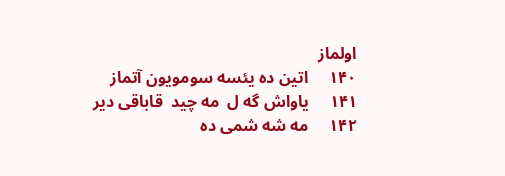اولماز
۱۴۰     اتین ده یئسه سومویون آتماز
۱۴۱     یاواش گه ل  مه چید  قاباقی دیر
۱۴۲     مه شه شمی ده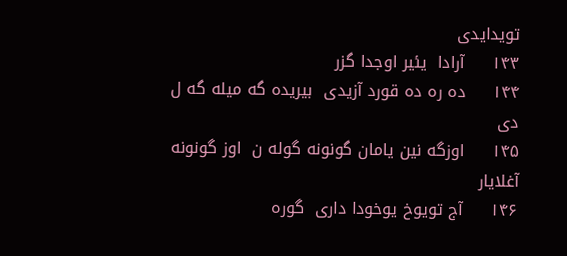تویدایدی
۱۴۳     آرادا  یئیر اوجدا گزر
۱۴۴     ده ره ده قورد آزیدی  بیریده گه میله گه ل دی
۱۴۵     اوزگه نین یامان گونونه گوله ن  اوز گونونه آغلایار
۱۴۶     آج تویوخ یوخودا داری  گوره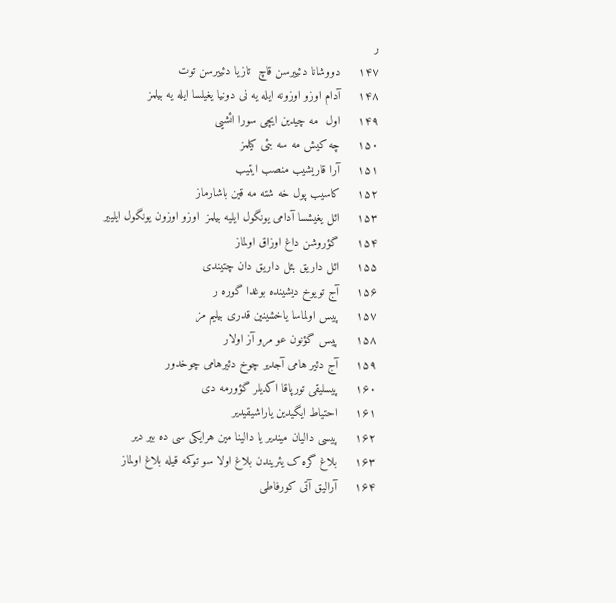ر
۱۴۷     دووشانا دئییرسن قاچ  تازیا دئییرسن توت
۱۴۸     آدام اوزو اوزونه ایله یه نی دونیا یغیلسا ایله یه بیلمز
۱۴۹     اول  مه چیدین ایچی سورا ائشیی
۱۵۰     چه کیش مه سه بئی کیلمز
۱۵۱     آرا قاریشیب منصب ایتیب
۱۵۲     کاسیب پول خه شته مه قین باشارماز
۱۵۳     ائل یغیشسا آدامی یونگول ایلیه بیلمز  اوزو اوزون یونگول ایلییر
۱۵۴     گؤروشن داغ اوزاق اولماز
۱۵۵     ائل داریق بئل داریق دان چتیندی
۱۵۶     آج تویوخ دیشینده بوغدا گوره ر
۱۵۷     پیس اولماسا یاخشینین قدری بیلیم مز
۱۵۸     پیس گؤنون عو مرو آز اولار
۱۵۹     آج دئیر هامی آجدیر چوخ دئیرهامی چوخدور
۱۶۰     پیسلیقی تورپاقا اکدیلر گؤورمه دی
۱۶۱     احتیاط ایگیدین یاراشیقیدیر
۱۶۲     پیسی دالیان میندیر یا دالینا مین هرایکی سی ده بیر دیر
۱۶۳     بلاغ گره ک یئریندن بلاغ اولا سو توکمه قیله بلاغ اولماز
۱۶۴     آرالیق آتی کورفاطی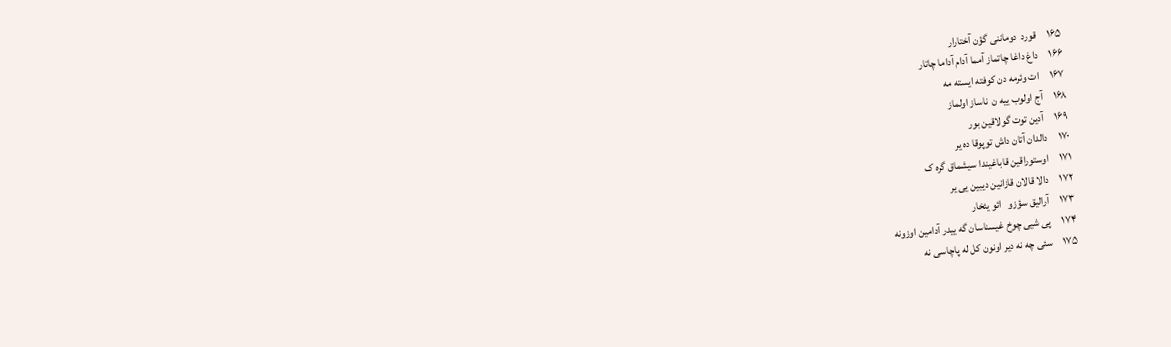۱۶۵     قورد  دوماننی گؤن آختارار
۱۶۶     داغ داغا چاتماز آمما آدام آداما چاتار
۱۶۷     ات وئرمه دن کوفته ایسته مه
۱۶۸     آج اولوب ییه ن  ناساز اولماز
۱۶۹     آدین توت گولاقین بور
۱۷۰     دالدان آتان داش توپوقا ده یر
۱۷۱     اوستوراقین قاباغیندا سیشماق گره ک
۱۷۲     دالا قالان قازانین دیبین یی یر
۱۷۳     آرالیق سؤزو   ائو یئخار
۱۷۴     پی شیی چوخ غیسناسان گه ییدر آدامین اوزونه
۱۷۵     سئی چه نه دیر اونون کل له پاچاسی نه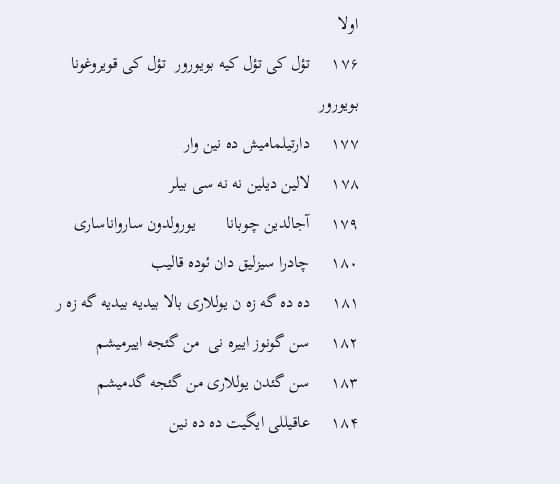اولا
۱۷۶     تؤل کی تؤل کیه بویورور  تؤل کی قویروغونا بویورور
۱۷۷     دارتیلمامیش ده نین وار
۱۷۸     لالین دیلین نه نه سی بیلر
۱۷۹     آجالدین چوبانا       یورولدون سارواناساری
۱۸۰     چادرا سیزلیق دان ئوده قالیب
۱۸۱     ده ده گه زه ن یوللاری بالا بیدیه بیدیه گه زه ر
۱۸۲     سن گونوز اییره نی  من گئجه اییرمیشم
۱۸۳     سن گئدن یوللاری من گئجه گدمیشم
۱۸۴     عاقیللی ایگیت ده ده نین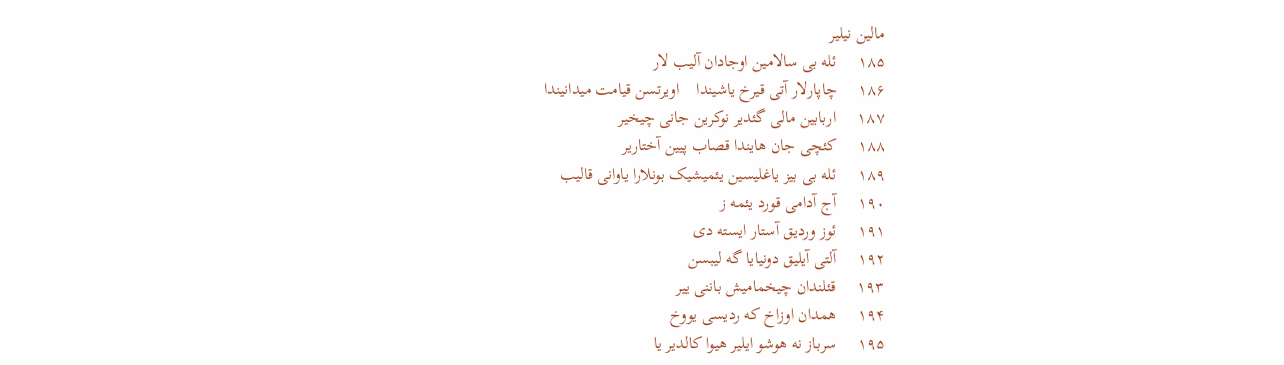مالین نیلیر
۱۸۵     ئله بی سالامین اوجادان آلیب لار
۱۸۶     چاپارلار آتی قیرخ یاشیندا    اویرتسن قیامت میدانیندا
۱۸۷     اربابین مالی گئدیر نوکرین جانی چیخیر
۱۸۸     کئچی جان هایندا قصاب پیین آختاریر
۱۸۹     ئله بی بیز یاغلیسین یئمیشیک بونلارا یاوانی قالیب
۱۹۰     آج آدامی قورد یئمه ز
۱۹۱     ئوز وردیق آستار ایسته دی
۱۹۲     آلتی آیلیق دونیایا گه لیبسن
۱۹۳     قئلندان چیخمامیش باننی ییر
۱۹۴     همدان اوزاخ که ردیسی یووخ
۱۹۵     سرباز نه هوشو ایلیر هیوا کالدیر یا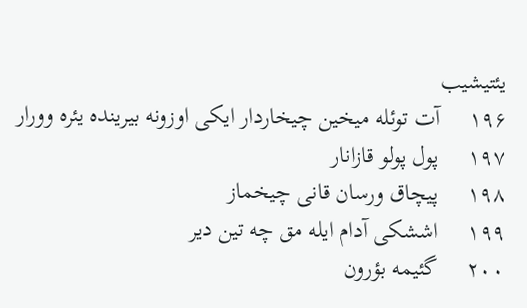یئتیشیب
۱۹۶     آت توئله میخین چیخاردار ایکی اوزونه بیرینده یئره وورار
۱۹۷     پول پولو قازانار
۱۹۸     پیچاق ورسان قانی چیخماز
۱۹۹     اششکی آدام ایله مق چه تین دیر
۲۰۰     گئیمه بؤرون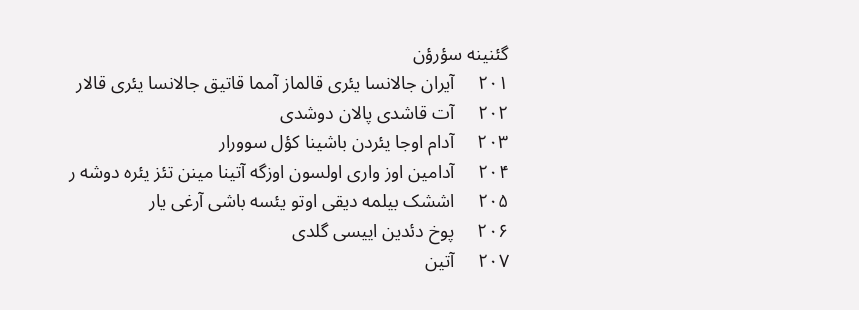گئنینه سؤرؤن
۲۰۱     آیران جالانسا یئری قالماز آمما قاتیق جالانسا یئری قالار
۲۰۲     آت قاشدی پالان دوشدی
۲۰۳     آدام اوجا یئردن باشینا کؤل سوورار
۲۰۴     آدامین اوز واری اولسون اوزگه آتینا مینن تئز یئره دوشه ر
۲۰۵     اششک بیلمه دیقی اوتو یئسه باشی آرغی یار
۲۰۶     پوخ دئدین اییسی گلدی
۲۰۷     آتین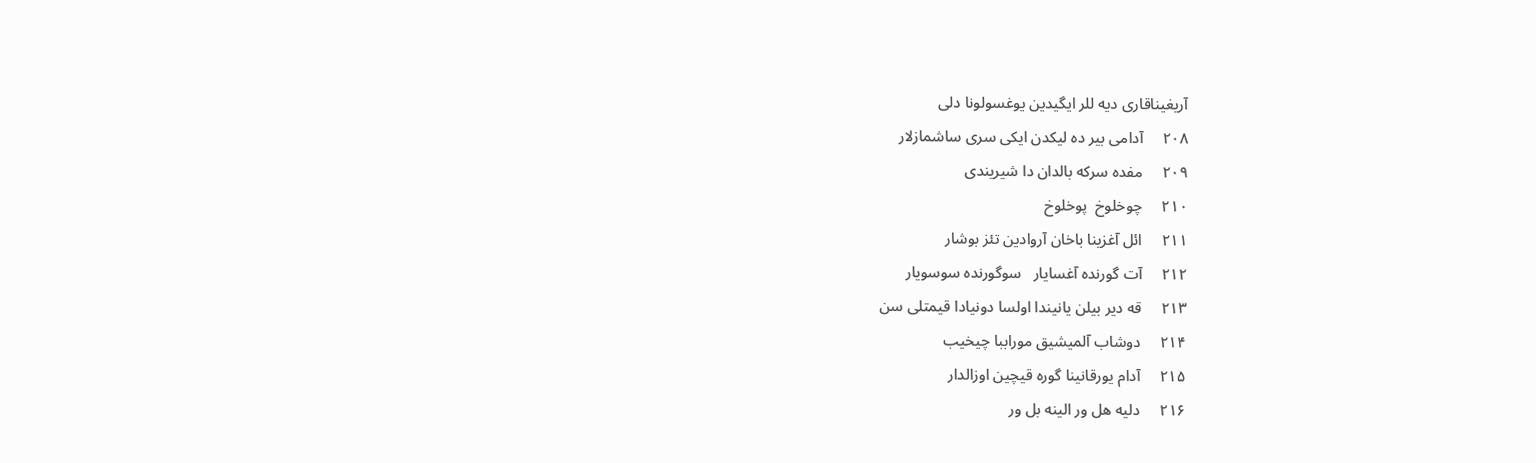آریغیناقاری دیه للر ایگیدین یوغسولونا دلی
۲۰۸     آدامی بیر ده لیکدن ایکی سری ساشمازلار
۲۰۹     مفده سرکه بالدان دا شیریندی
۲۱۰     چوخلوخ  پوخلوخ
۲۱۱     ائل آغزینا باخان آروادین تئز بوشار
۲۱۲     آت گورنده آغسایار   سوگورنده سوسویار
۲۱۳     قه دیر بیلن یانیندا اولسا دونیادا قیمتلی سن
۲۱۴     دوشاب آلمیشیق موراببا چیخیب
۲۱۵     آدام یورقانینا گوره قیچین اوزالدار
۲۱۶     دلیه هل ور الینه بل ور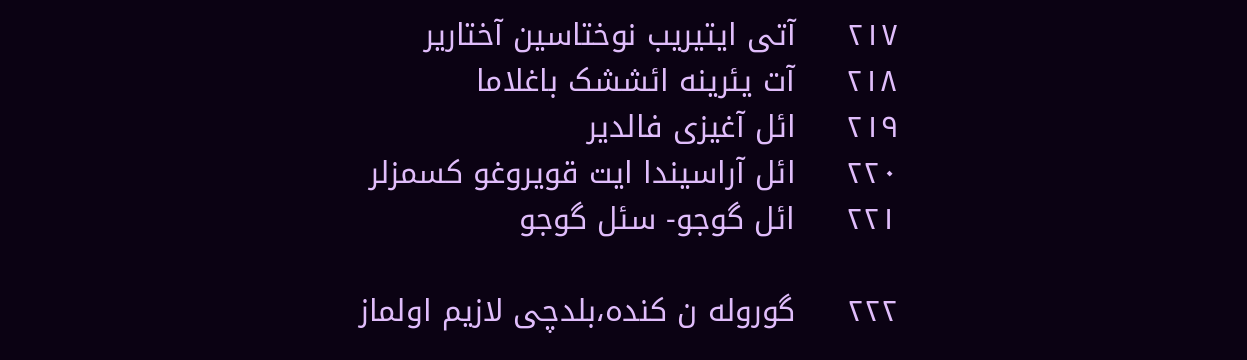۲۱۷     آتی ایتیریب نوختاسین آختاریر
۲۱۸     آت یئرینه ائششک باغلاما
۲۱۹     ائل آغیزی فالدیر
۲۲۰     ائل آراسیندا ایت قویروغو کسمزلر
۲۲۱     ائل گوجو- سئل گوجو

۲۲۲     گوروله ن کنده،بلدچی لازیم اولماز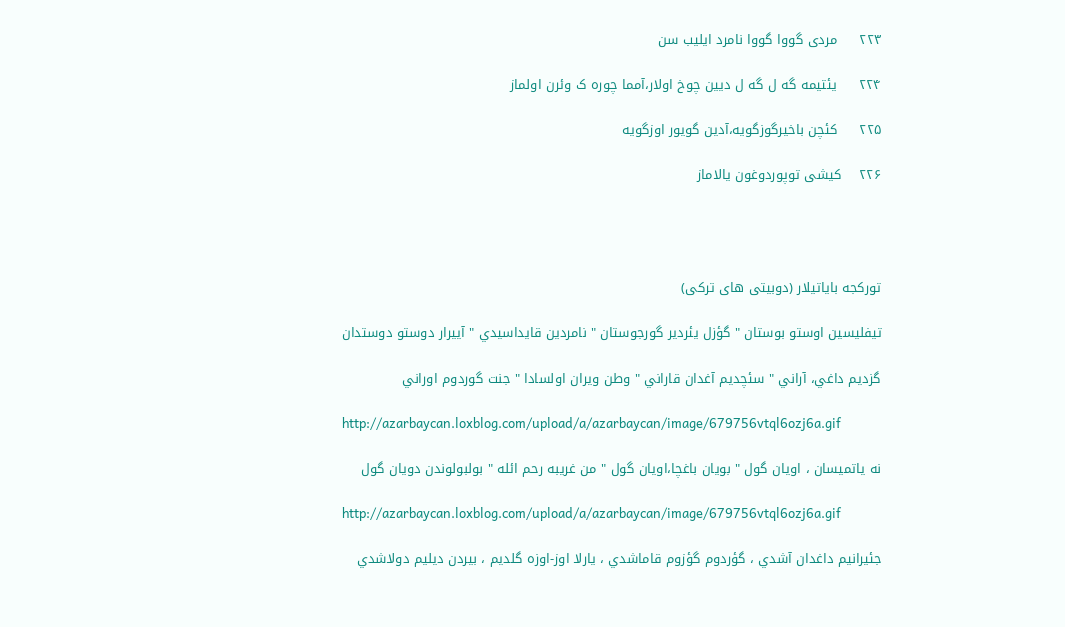۲۲۳     مردی گووا گووا نامرد ایلیب سن

۲۲۴     یئتیمه گه ل گه ل دیین چوخ اولار،آمما چوره ک وئرن اولماز

۲۲۵     کئچن باخیرگوزگویه،آدین گویور اوزگویه

۲۲۶    کیشی توپوردوغون یالاماز




تورکجه بایاتیلار (دوبیتی های ترکی)

تيفليسين اوستو بوستان " گؤزل يئردير گورجوستان " نامردين قايداسيدي " آييرار دوستو دوستدان

گزديم داغي، آراني " سئچديم آغدان قاراني " وطن ويران اولسادا " جنت گوردوم اوراني

http://azarbaycan.loxblog.com/upload/a/azarbaycan/image/679756vtql6ozj6a.gif

نه ياتميسان ، اويان گول " بويان باغچا،اويان گول " من غريبه رحم ائله " بولبولوندن دويان گول

http://azarbaycan.loxblog.com/upload/a/azarbaycan/image/679756vtql6ozj6a.gif

جئيرانيم داغدان آشدي ، گؤردوم گؤزوم قاماشدي ، يارلا اوز-اوزه گلديم ، بيردن ديليم دولاشدي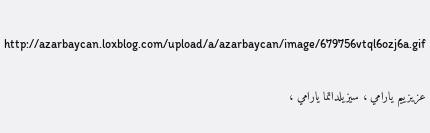http://azarbaycan.loxblog.com/upload/a/azarbaycan/image/679756vtql6ozj6a.gif

عزيزييم يارامي ، سيزيلداتما يارامي ،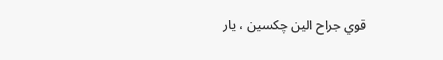قوي جراح الين چكسين ، يار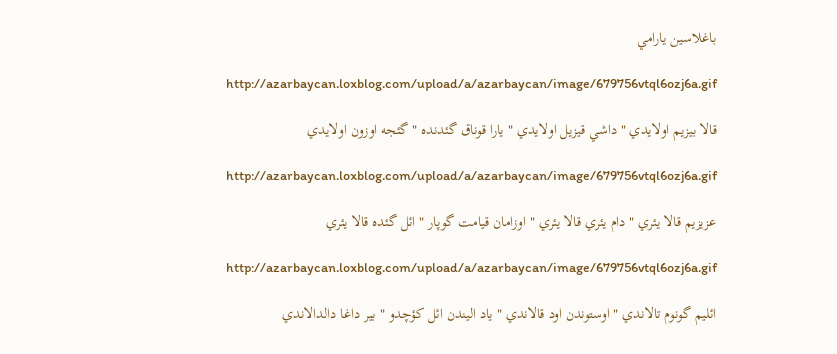باغلاسين يارامي

http://azarbaycan.loxblog.com/upload/a/azarbaycan/image/679756vtql6ozj6a.gif

قالا بيزيم اولايدي " داشي قيزيل اولايدي " يارا قوناق گئدنده " گئجه اوزون اولايدي

http://azarbaycan.loxblog.com/upload/a/azarbaycan/image/679756vtql6ozj6a.gif

عزيزيم قالا يئري " دام يئري قالا يئري " اوزامان قيامت گوپار " ائل گئده قالا يئري

http://azarbaycan.loxblog.com/upload/a/azarbaycan/image/679756vtql6ozj6a.gif

ائليم گونوم تالاندي " اوستوندن اود قالاندي " ياد اليندن ائل كؤچدو " بير داغا دالدالاندي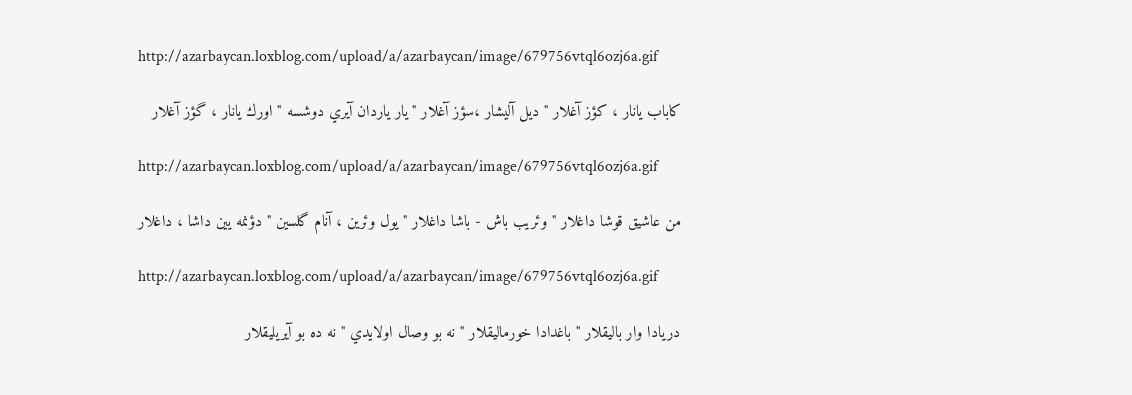http://azarbaycan.loxblog.com/upload/a/azarbaycan/image/679756vtql6ozj6a.gif

كاباب يانار ، كؤز آغلار " ديل آليشار ،سؤز آغلار " يار ياردان آيري دوشسه " اورك يانار ، گؤز آغلار

http://azarbaycan.loxblog.com/upload/a/azarbaycan/image/679756vtql6ozj6a.gif

من عاشيق قوشا داغلار " وئريب باش - باشا داغلار " يول وئرين ، آنام گلسين " دؤنمه يين داشا ، داغلار

http://azarbaycan.loxblog.com/upload/a/azarbaycan/image/679756vtql6ozj6a.gif

دريادا وار باليقلار " باغدادا خورماليقلار " نه بو وصال اولايدي " نه ده بو آيريليقلار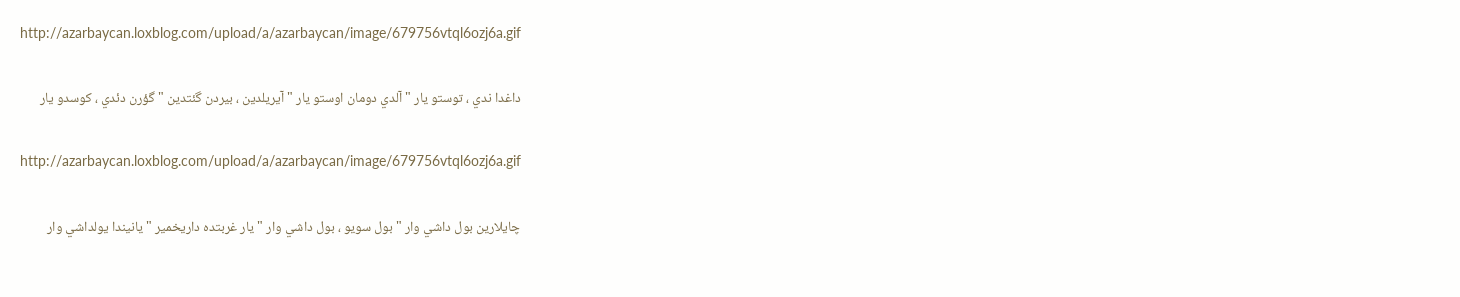http://azarbaycan.loxblog.com/upload/a/azarbaycan/image/679756vtql6ozj6a.gif

داغدا ندي ، توستو يار " آلدي دومان اوستو يار " آيريلدين ، بيردن گئتدين " گؤرن دئدي ، كوسدو يار

http://azarbaycan.loxblog.com/upload/a/azarbaycan/image/679756vtql6ozj6a.gif

چايلارين بول داشي وار " بول سويو ، بول داشي وار " يار غربتده داريخمير " يانيندا يولداشي وار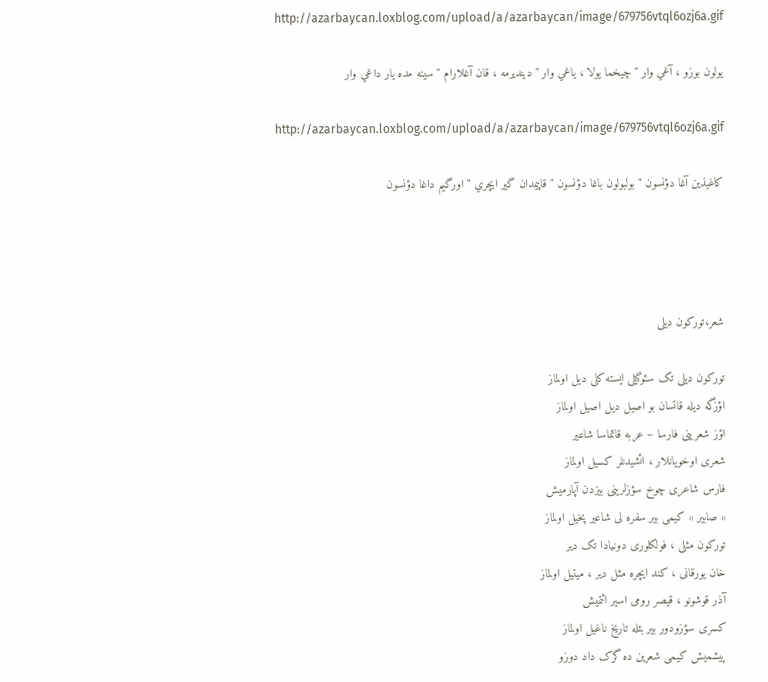http://azarbaycan.loxblog.com/upload/a/azarbaycan/image/679756vtql6ozj6a.gif

یولون بوزو ، آغي وار " چيخما يولا ، ياغي وار " دينديرمه ، قان آغلارام " سينه مده يار داغي وار

http://azarbaycan.loxblog.com/upload/a/azarbaycan/image/679756vtql6ozj6a.gif

كاغيذين آغا دؤنسون " بولبولون باغا دؤنسون " قاپيمدان گير ايچري " اورگيم داغا دؤنسون




شعر،تورکون دیلی

تورکون دیلی تک سئوگیلی ایسته کلی دیل اولماز
اؤزگه دیله قاتسان بو اصیل دیل اصیل اولماز
اؤز شعرینی فارسا – عربه قاتماسا شاعیر
شعری اوخویانلار ، ائشیدنلر کسیل اولماز
فارس شاعری چوخ سؤزلرینی بیزدن آپارمیش
« صابیر » کیمی بیر سفره لی شاعیر پخیل اولماز
تورکون مثلی ، فولکلوری دونیادا تک دیر
خان یورقانی ، کند ایچره مثل دیر ، میتیل اولماز
آذر قوشونو ، قیصر رومی اسیر ائتمیش
کسری سؤزودور بیر بئله تاریخ ناغیل اولماز
پیشمیش کیمی شعرین ده گرک داد دوزو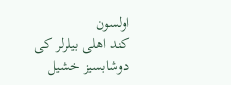اولسون
کند اهلی بیلرلر کی دوشابسیز خشیل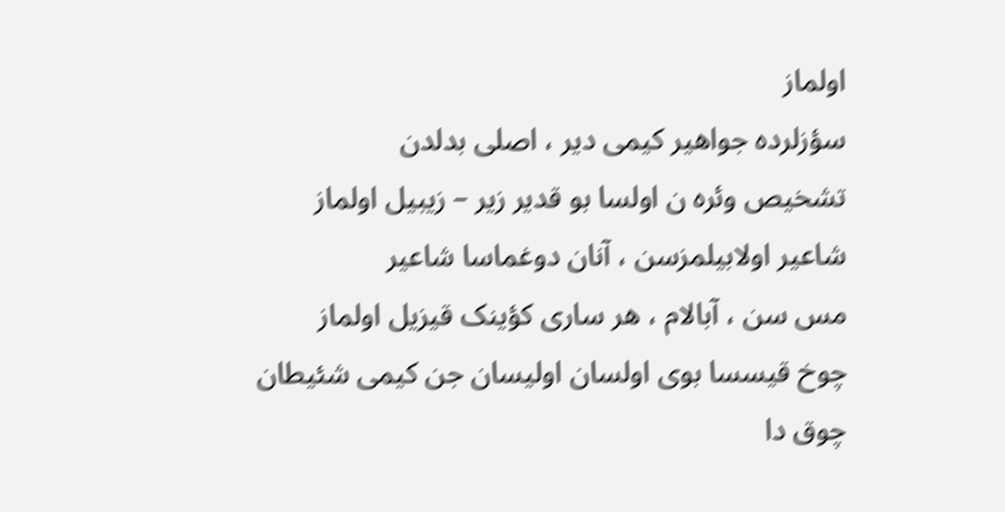اولماز
سؤزلرده جواهیر کیمی دیر ، اصلی بدلدن
تشخیص وئره ن اولسا بو قدیر زیر – زیبیل اولماز
شاعیر اولابیلمزسن ، آنان دوغماسا شاعیر
مس سن ، آبالام ، هر ساری کؤینک قیزیل اولماز
چوخ قیسسا بوی اولسان اولیسان جن کیمی شئیطان
چوق دا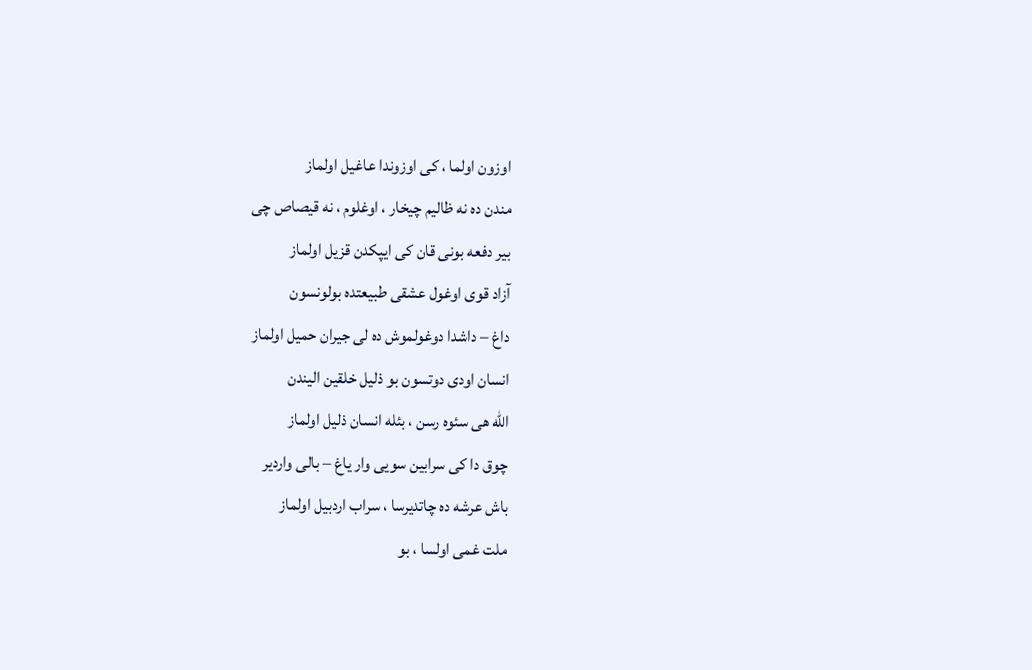اوزون اولما ، کی اوزوندا عاغیل اولماز
مندن ده نه ظالیم چیخار ، اوغلوم ، نه قیصاص چی
بیر دفعه بونی قان کی ایپکدن قزیل اولماز
آزاد قوی اوغول عشقی طبیعتده بولونسون
داغ – داشدا دوغولموش ده لی جیران حمیل اولماز
انسان اودی دوتسون بو ذلیل خلقین الیندن
الله هی سئوه رسن ، بئله انسان ذلیل اولماز
چوق دا کی سرابین سویی وار یاغ – بالی واردیر
باش عرشه ده چاتدیرسا ، سراب اردبیل اولماز
ملت غمی اولسا ، بو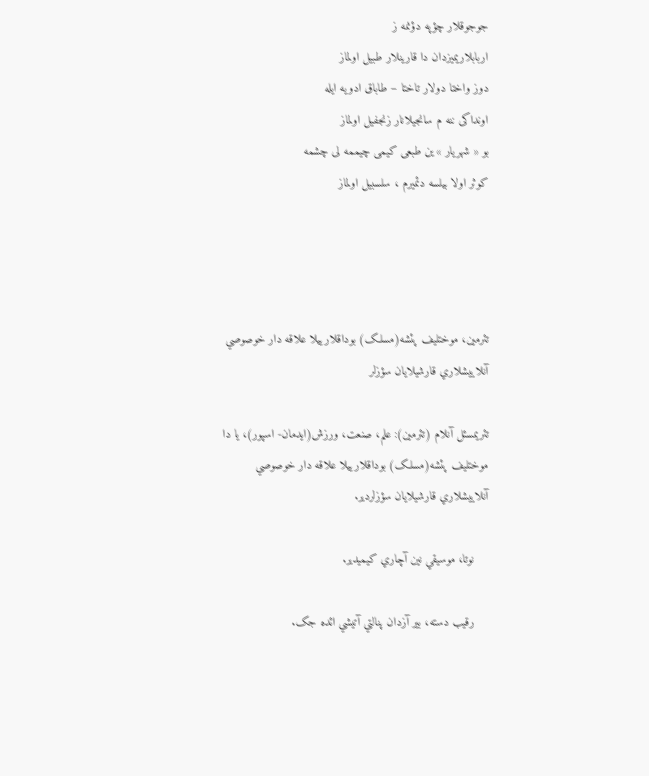جوجوقلار چؤپه دؤنمه ز
اربابلاریمیزدان دا قارینلار طبیل اولماز
دوز واختا دولار تاختا – طاباق ادویه ایله
اونداکی ننه م سانجیلانار زنجفیل اولماز
بو « شهریار » ین طبعی کیمی چیممه لی چشمه
کوثر اولا بیلسه دئمیرم ، سلسبیل اولماز




تئرمين، موختليف پئشه(مسلک) بوداقلارييلا علاقه دار خوصوصي آنلاييشلاري قارشيلايان سؤزلر

تئريمسئل آنلام (تئرمين): علم، صنعت، ورزش(ايدمان- اسپور)، يا دا موختليف پئشه(مسلک) بوداقلارييلا علاقه دار خوصوصي آنلاييشلاري قارشيلايان سؤزلردير.

    نوتا، موسيقي نين آچاري کيميدير.

    رقيب دسته، بير آزدان پنالتي آتيشي ائده جک.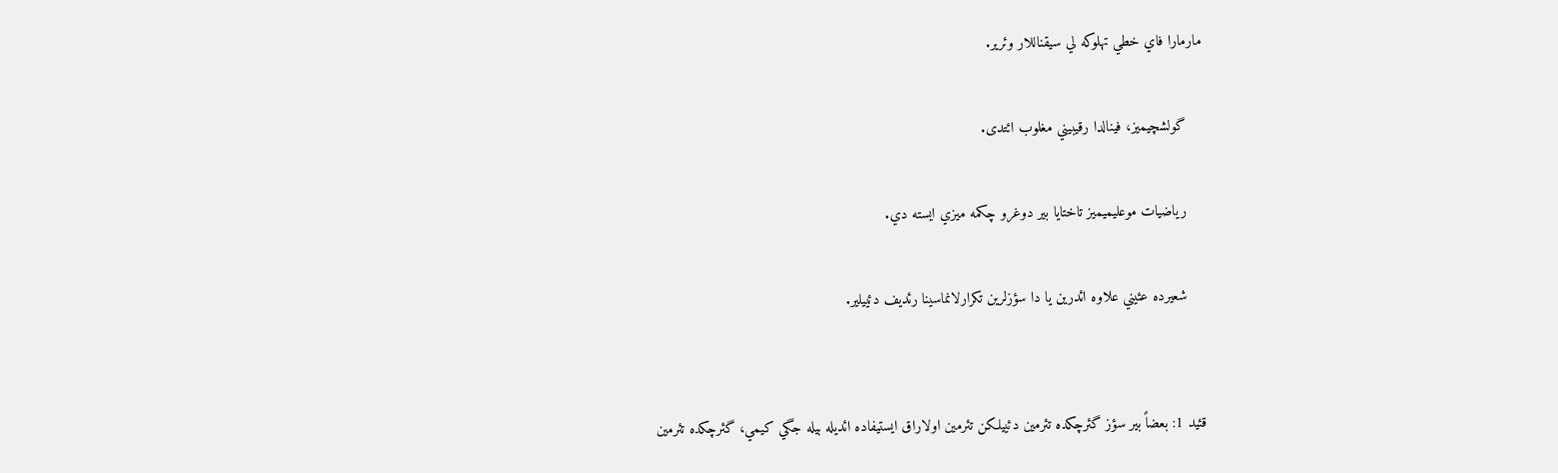مارمارا فاي خطي تهلوکه لي سيقناللار وئرير.

    گولشچيميز، فينالدا رقيبيني مغلوب ائتدی.

    رياضيات موعليميميز تاختايا بير دوغرو چکمه ميزي ايسته دي.

    شعيرده عئيني علاوه ائدرين يا دا سؤزلرين تکرارلانماسينا رئديف دئييلير.


قئيد 1: بعضاً بير سؤز گئرچکده تئرمين دئييلکن تئرمين اولاراق ايستيفاده ائديله بيله جگي کيمي، گئرچکده تئرمين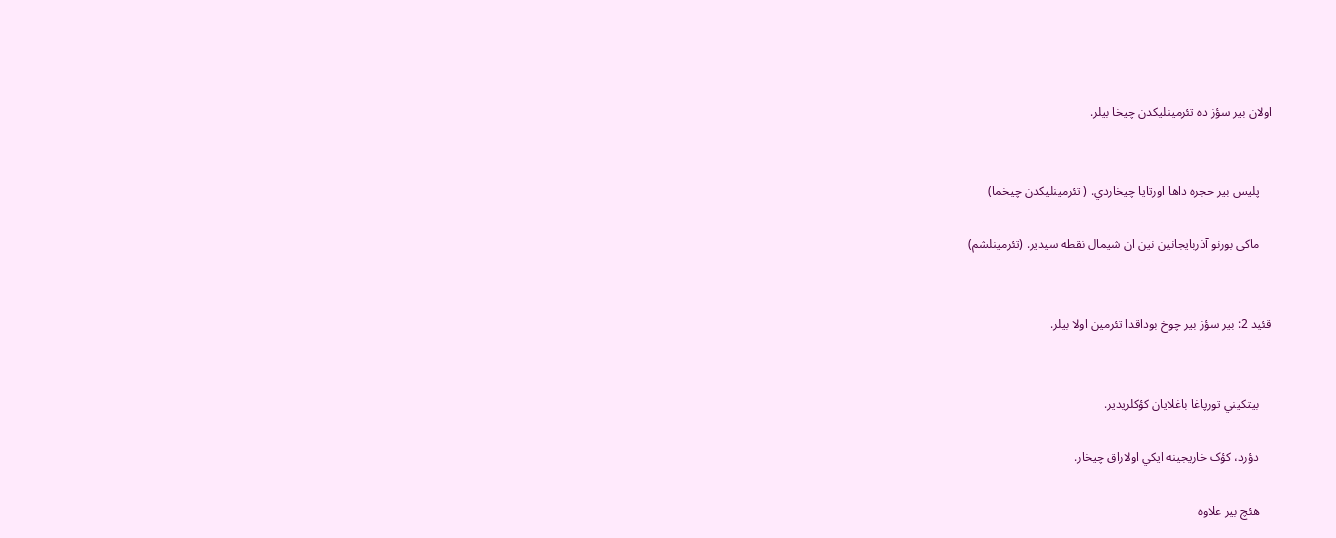اولان بير سؤز ده تئرمينليکدن چيخا بيلر.


    پليس بير حجره داها اورتايا چيخاردي. ( تئرمينليکدن چيخما)

    ماکی بورنو آذربایجانین نين ان شيمال نقطه سيدير. (تئرمينلشم)


قئيد 2: بير سؤز بير چوخ بوداقدا تئرمين اولا بيلر.


    بيتکيني تورپاغا باغلايان کؤکلريدير.

    دؤرد، کؤک خاريجينه ايکي اولاراق چيخار.

    هئچ بير علاوه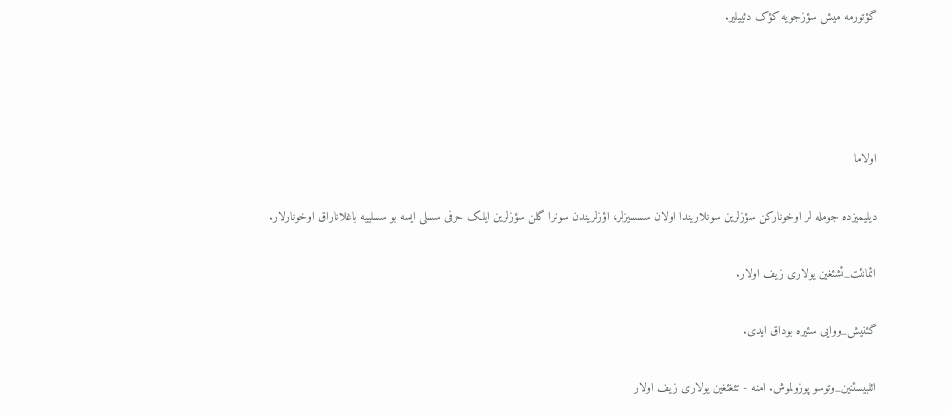گؤتورمه ميش سؤزجويه کؤک دئييلير.




اولاما

دیلیمیزده جومله لر اوخونارکن سؤزلرین سونلاریندا اولان سسسیزلر، اؤزلریندن سونرا گلن سؤزلرین ایلک حرفی سسلی ایسه بو سسلییه باغلاناراق اوخونارلار.

ائمانئت_ئشئغین یولاری زیف اولار.

گئنیش_ووایی سئیره بوداق ایدی.

ائلبیسئنین_وتوسو پوزولموش. امنه - تئغئغین یولاری زیف اولار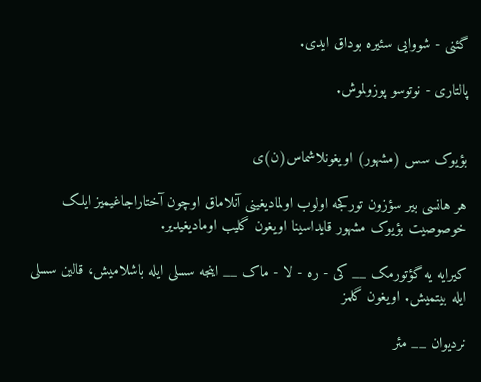گئنی - شووایی سئیره بوداق ایدی.

پالتاری - نوتوسو پوزولموش.


بؤیوک سس (مشهور) اویغونلاشماس(ن)ی

هر هانسی بیر سؤزون تورکجه اولوب اولمادیغینی آنلاماق اوچون آختاراجاغیمیز ایلک خوصوصیت بؤیوک مشهور قایداسینا اویغون گلیب اومادیغیدیر.

کیرایه یه گؤتورمک __ کی - ره - لا - ماک __ اینجه سسلی ایله باشلامیش، قالین سسلی ایله بیتمیش. اویغون گلمز

نردیوان __ مئر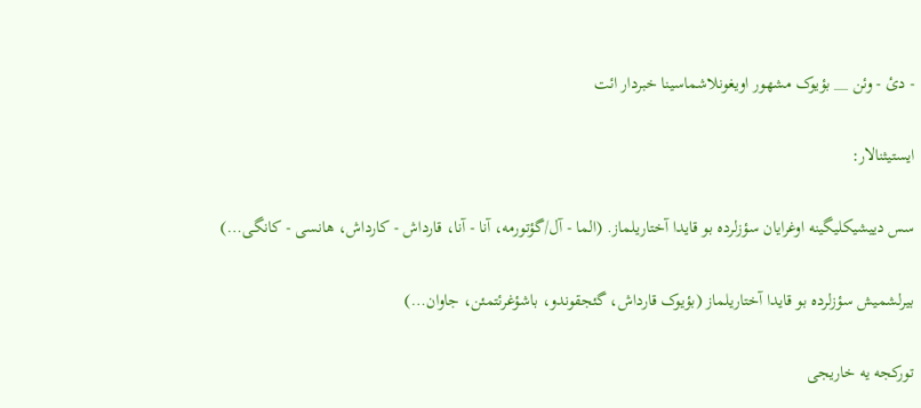- دئ - وئن __ بؤیوک مشهور اویغونلاشماسینا خبردار ائت

ایستیثنالار:

سس دییشیکلیگینه اوغرایان سؤزلرده بو قایدا آختاریلماز. (الما - آل/گؤتورمه، آنا - آنا، قارداش - کارداش، هانسی - کانگی...)

بیرلشمیش سؤزلرده بو قایدا آختاریلماز (بؤیوک قارداش، گئجقوندو، باشؤغرئتمئن، جاوان...)

تورکجه یه خاریجی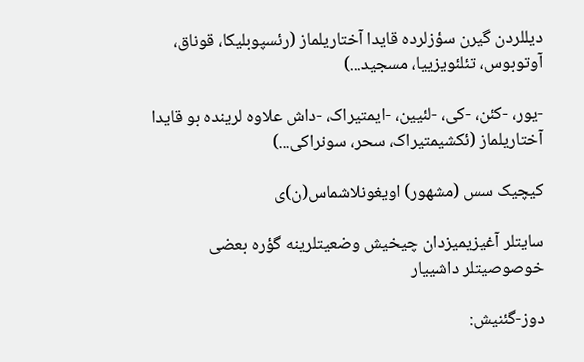دیللردن گیرن سؤزلرده قایدا آختاریلماز (رئسپوبلیکا، قوناق، آوتوبوس، تئلئویزییا، مسجید...)

-یور، -کئن، -کی، -لئیین، -ایمتیراک، -داش علاوه لرینده بو قایدا آختاریلماز (ئکشیمتیراک، سحر، سونراکی...)

کیچیک سس (مشهور) اویغونلاشماس(ن)ی

سایتلر آغیزیمیزدان چیخیش وضعیتلرینه گؤره بعضی خوصوصیتلر داشییار

دوز-گئنیش: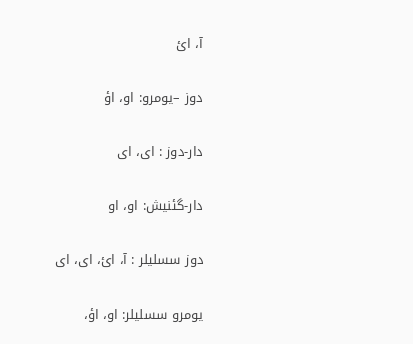آ، ائ

دوز –یومرو: او، اؤ

دار-دوز : ای، ای

دار-گئنیش: او، او

دوز سسلیلر : آ، ائ، ای، ای

یومرو سسلیلر: او، اؤ،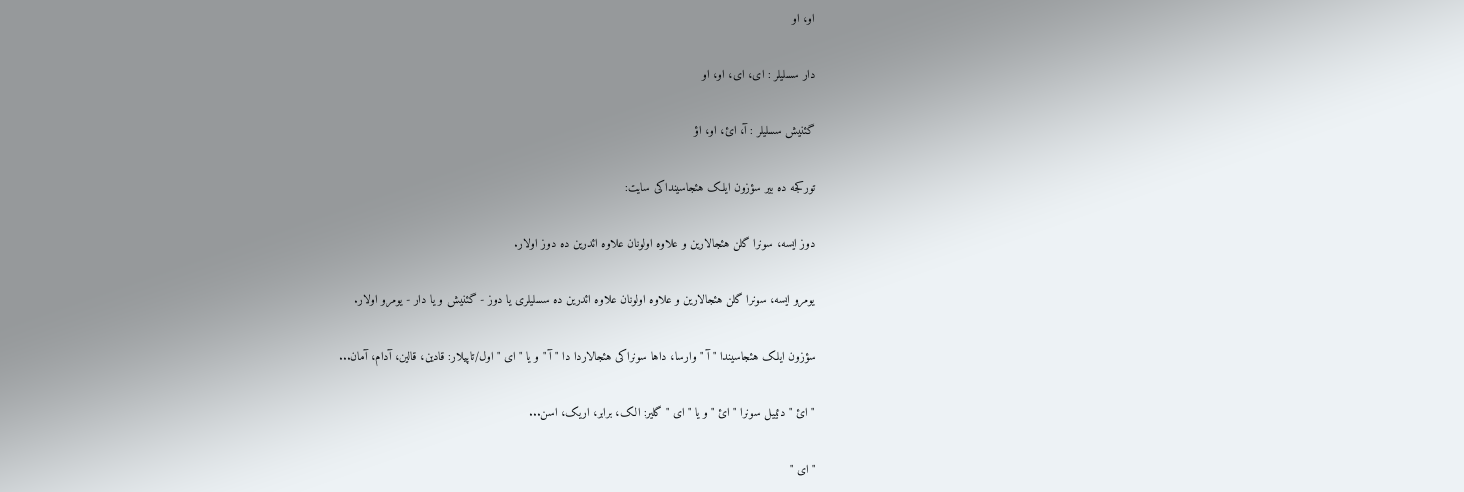او، او

دار سسلیلر : ای، ای، او، او

گئنیش سسلیلر : آ، ائ، او، اؤ

تورکجه ده بیر سؤزون ایلک هئجاسینداکی سایت:

دوز ایسه، سونرا گلن هئجالارین و علاوه اولونان علاوه ائدرین ده دوز اولار.

یومرو ایسه، سونرا گلن هئجالارین و علاوه اولونان علاوه ائدرین ده سسلیلری یا دوز - گئنیش و یا دار - یومرو اولار.

سؤزون ایلک هئجاسیندا " آ " وارسا، داها سونراکی هئجالاردا دا " آ " و یا " ای " اول/تاپیلار: قادین، قالین، آدام، آمان...

" ائ " دئییل سونرا " ائ " و یا " ای " گلیر: الک، برابر، اریک، اسن...

" ای "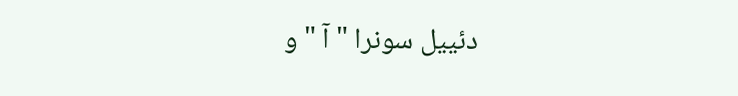دئییل سونرا " آ " و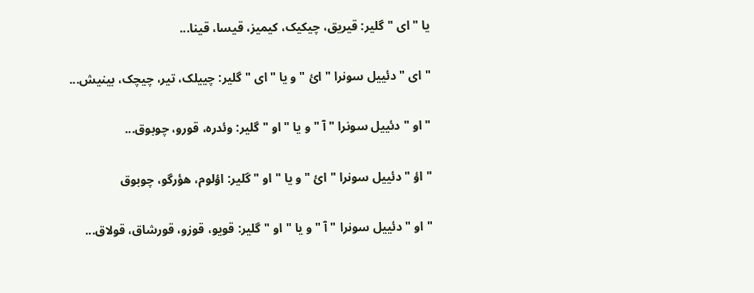یا " ای " گلیر: قیریق، چیکیک، کیمیز، قیسا، قینا...

" ای " دئییل سونرا " ائ " و یا " ای " گلیر: چییلک، تیر، چیچک، بینیش...

" او " دئییل سونرا " آ " و یا " او " گلیر: وئدره، قورو، چوبوق...

" اؤ " دئییل سونرا " ائ " و یا " او " گلیر: اؤلوم، هؤرگو، چوبوق

" او " دئییل سونرا " آ " و یا " او " گلیر: قویو، قوزو، قورشاق، قولاق...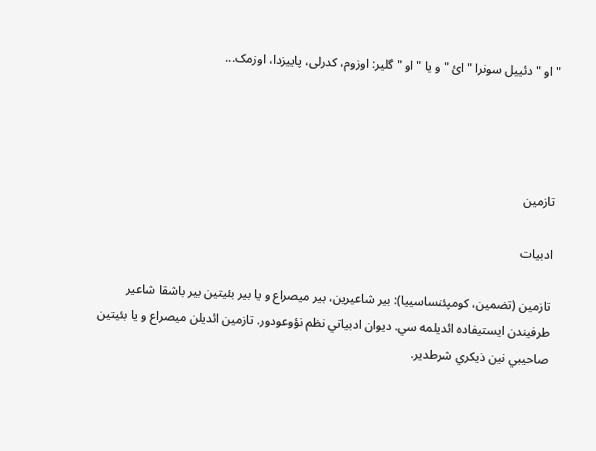" او " دئییل سونرا " ائ " و یا " او " گلیر: اوزوم، کدرلی، پاییزدا، اوزمک...




تازمین

ادبیات

تازمین (تضمین، کومپئنساسييا): بير شاعيرين، بير ميصراع و يا بير بئيتين بير باشقا شاعير طرفيندن ايستيفاده ائديلمه سي. ديوان ادبياتي نظم نؤوعودور. تازمین ائديلن ميصراع و يا بئيتين صاحيبي نين ذيکري شرطدير.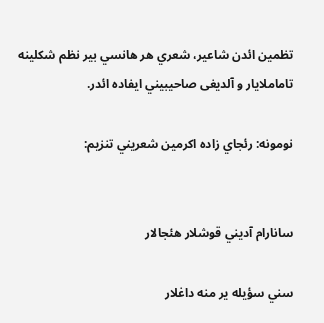تظمین ائدن شاعير، شعري هر هانسي بير نظم شکلينه تاماملايار و آلدیغی صاحيبيني ايفاده ائدر.

نومونه: رئجاي زاده اکرمين شعريني تنزيم:


سانارام آديني قوشلار هئجالار

سني سؤيله ير منه داغلار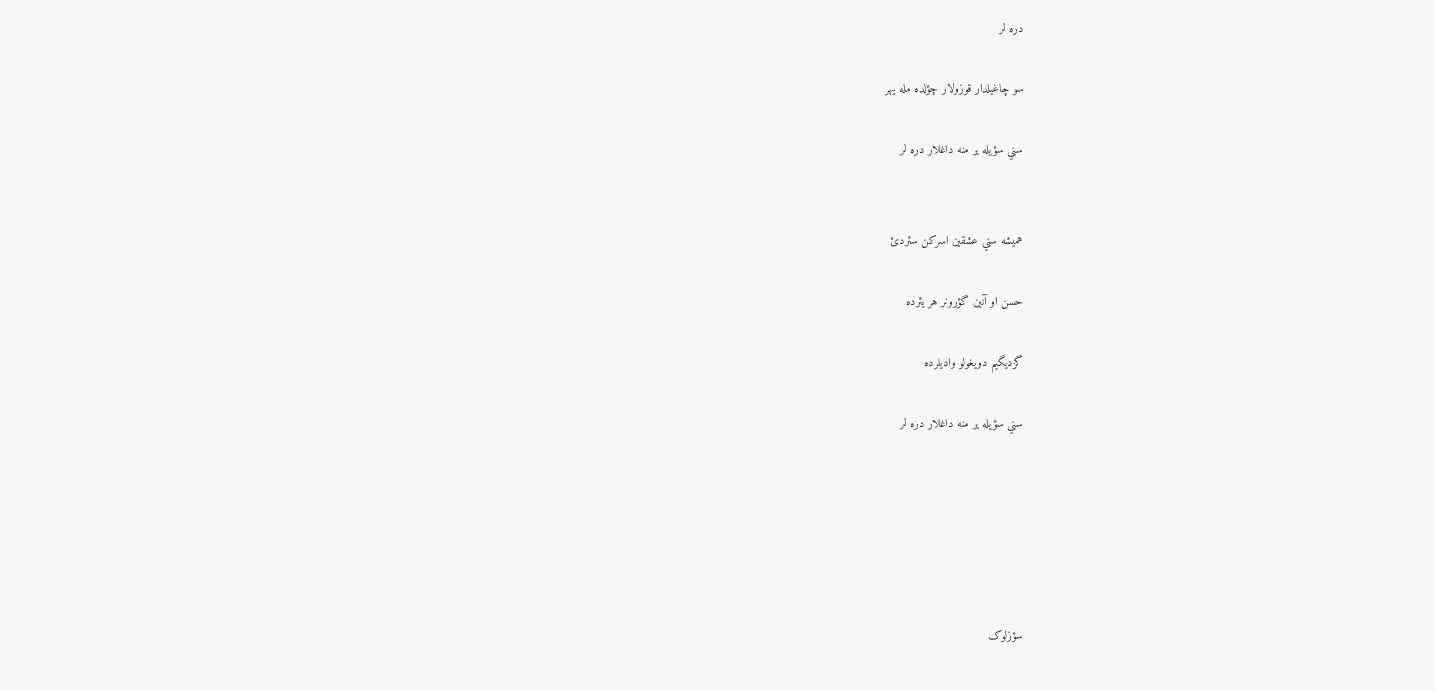دره لر

سو چاغيلدار قوزولار چؤلده مله يهر

سني سؤيله ير منه داغلار دره لر


هميشه سني عشقین اسرکن سئردئ

حسن او آنين گؤرونر هر يئرده

گزديگيم دويغولو واديلرده

سني سؤيله ير منه داغلار دره لر






سؤزلوک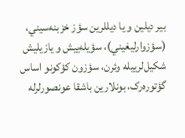بير ديلين و يا ديللرين سؤز خزبنه‌سيني، (سؤزوارليغيني)، سؤيله‌ييش و يازيليش شکيل‌لرييله وئرن، سؤزون کؤکونو اساس گؤتوره‌رک، بونلارين باشقا عونصورلرله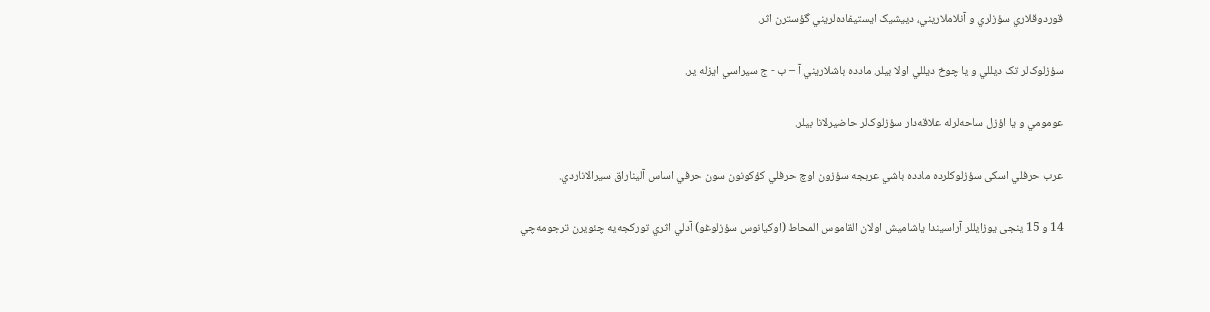قوردوقلاري سؤزلري و آنلاملاريني، دييشيک ايستيفاده‌لريني گؤسترن اثر.

سؤزلوک‌لر تک ديللي و يا چوخ ديللي اولا بيلر. مادده باشلاريني آ – ب - ج سيراسي ايزله ير.

عومومي و يا اؤزل ساحه‌لرله علاقه‌دار سؤزلوک‌لر حاضيرلانا بيلر.

عرب حرفلي اسکی سؤزلوکلرده مادده باشي عربجه سؤزون اوچ حرفلي کؤکونون سون حرفي اساس آليناراق سيرالاناردي.

14 و 15 ینجی یوزایللر آراسيندا ياشاميش اولان القاموس المحاط (اوکیانوس سؤزلوغو) آدلي اثري تورکجه‌يه چئويرن ترجومه‌چي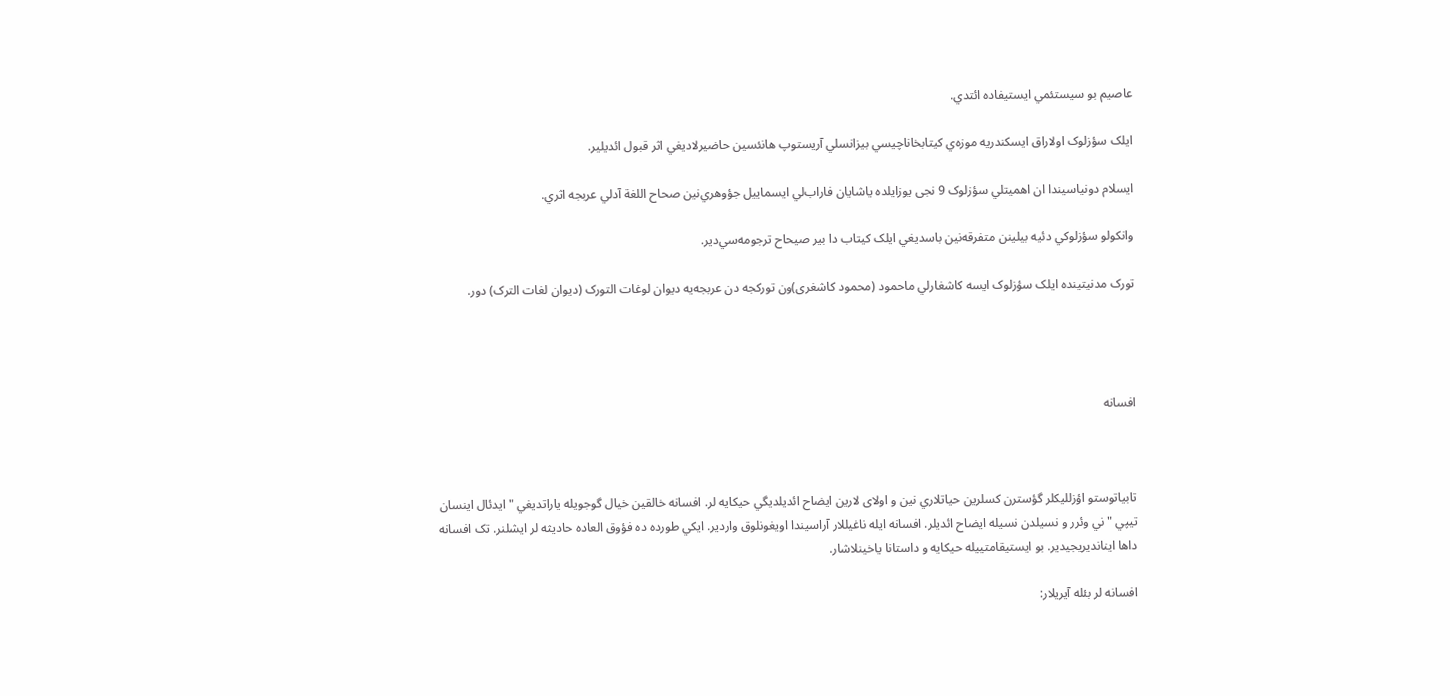عاصیم بو سيستئمي ايستيفاده ائتدي.

ايلک سؤزلوک اولاراق ايسکندريه موزه‌ي کيتابخاناچيسي بيزانسلي آريستوپ هانئسين حاضيرلاديغي اثر قبول ائديلير.

ايسلام دونياسيندا ان اهميتلي سؤزلوک 9 نجی یوزایلده ياشايان فاراب‌لي ايسماييل جؤوهري‌نين صحاح اللغة آدلي عربجه اثري.

وانکولو سؤزلوکي دئيه بيلينن متفرقه‌نين باسديغي ايلک کيتاب دا بير صيحاح ترجومه‌سي‌دير.

تورک مدنيتينده ايلک سؤزلوک ايسه کاشغارلي ماحمود (محمود کاشغری)ون تورکجه دن عربجه‌يه ديوان لوغات التورک (دیوان لغات الترک) دور.




افسانه



تابياتوستو اؤزللیکلر گؤسترن کسلرين حياتلاري نين و اولای لارين ايضاح ائديلديگي حیکایه لر. افسانه خالقين خيال گوجويله ياراتديغي " ايدئال اينسان تيپي " ني وئرر و نسيلدن نسيله ايضاح ائديلر. افسانه ايله ناغيللار آراسيندا اويغونلوق واردير. ايکي طورده ده فؤوق العاده حاديثه لر ايشلنر. تک افسانه داها اينانديريجيدير. بو ايستيقامتييله حیکایه و داستانا ياخينلاشار.

افسانه لر بئله آيريلار: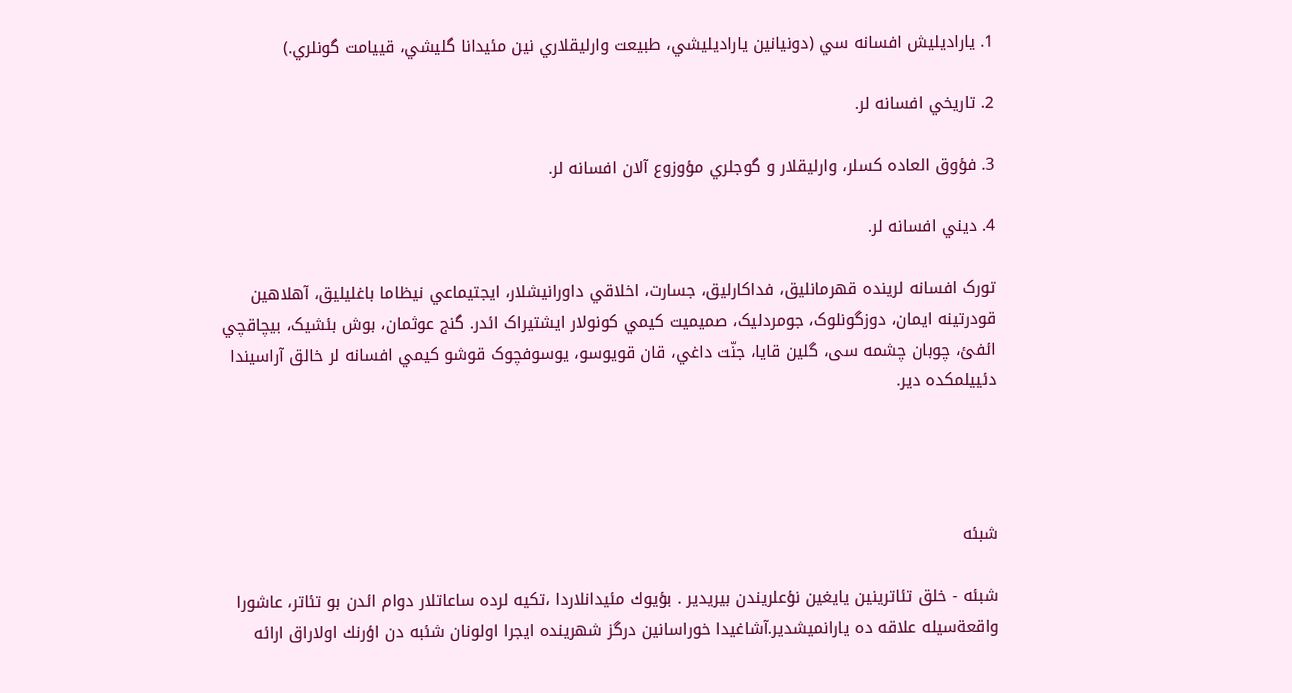1. ياراديليش افسانه سي (دونيانين ياراديليشي، طبيعت وارليقلاري نين مئيدانا گليشي، قييامت گونلري.)

2. تاريخي افسانه لر.

3. فؤوق العاده کسلر، وارليقلار و گوجلري مؤوزوع آلان افسانه لر.

4. ديني افسانه لر.

تورک افسانه لرينده قهرمانليق، فداکارليق، جسارت، اخلاقي داورانيشلار، ايجتيماعي نيظاما باغليليق، آهلاهين قودرتينه ايمان، دوزگونلوک، جومردليک، صميميت کيمي کونولار ايشتيراک ائدر. گنج عوثمان، بوش بئشيک، بيچاقچي ائفئ، چوبان چشمه سی، گلين قايا، جنّت داغي، قان قويوسو، يوسوفچوک قوشو کيمي افسانه لر خالق آراسيندا دئييلمکده دير.




شبئه

شبئه - خلق تئاترینین یایغین نؤعلریندن بیریدیر . بؤیوك مئیدانلاردا ،تكیه لرده ساعاتلار دوام ائدن بو تئاتر، عاشورا واقعةسیله علاقه ده یارانمیشدیر.آشاغیدا خوراسانین درگز شهرینده ایجرا اولونان شئبه دن اؤرنك اولاراق ارائه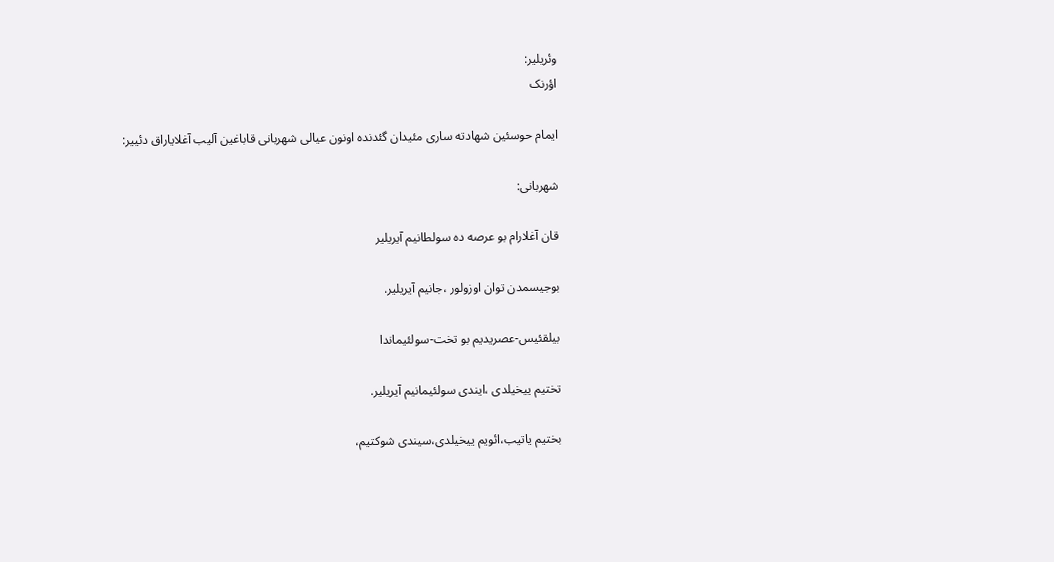وئریلیر:
اؤرنک

ایمام حوسئین شهادته ساری مئیدان گئدنده اونون عیالی شهربانی قاباغین آلیب آغلایاراق دئییر:

شهربانی:

قان آغلارام بو عرصه ده سولطانیم آیریلیر

بوجیسمدن توان اوزولور ،جانیم آیریلیر.

بیلقئیس-عصریدیم بو تخت-سولئیماندا

تختیم ییخیلدی ،ایندی سولئیمانیم آیریلیر.

بختیم یاتیب،ائویم ییخیلدی،سیندی شوكتیم،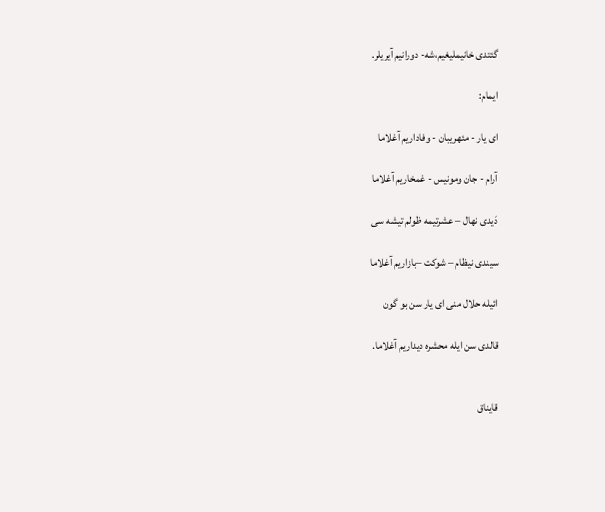گئتدی خانیملیغیم،شه- دورانیم آیریلر.

ایمام:

ای یار - مئهریبان - وفاداریم آغلاما

آرام - جان ومونیس - غمخاریم آغلاما

دَیدی نهال – عشرتیمه ظولم تیشه سی

سیندی نیظام – شوكت –بازاریم آغلاما

ائیله حلال منی ای یار سن بو گون

قالدی سن ایله محشره دیداریم آغلاما.


قایناق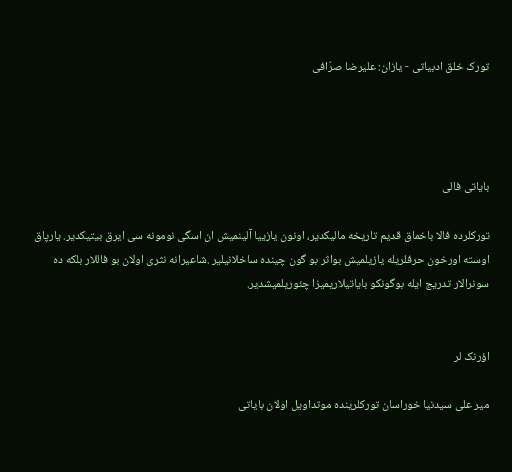تورک خلق ادبیاتی - یازان: علیرضا صرّافی




بایاتی فالی

توركلرده فالا باخماق قدیم تاریخه مالیكدیر، اونون یازییا آلینمیش ان اسگی نومونه سی ایرق بیتیكدیر. یارپاق اوسته اورخون حرفلریله یازیلمیش بواثر بو گون چینده ساخلانیلیر .شاعیرانه نثری اولان بو فاللار بلكه ده سونرالار تدریج ایله بوگونكو بایاتیلاریمیزا چئوریلمیشدیر.


اؤرنک لر

میر علی سیدنیا خوراسان توركلرینده موتداویل اولان بایاتی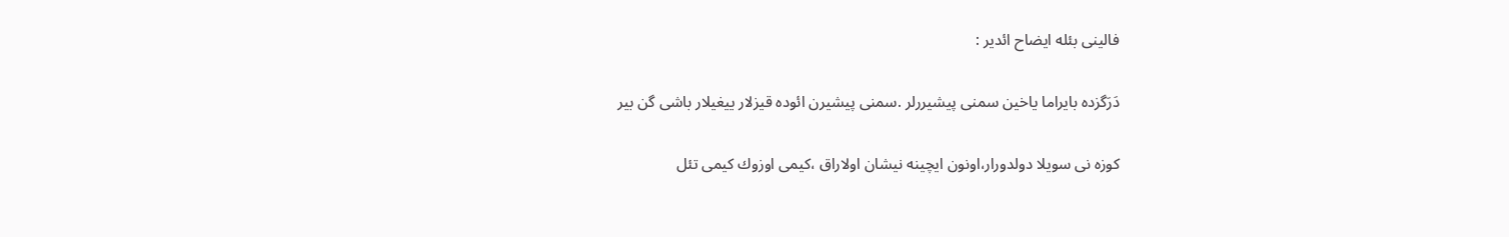فالینی بئله ایضاح ائدیر :

دَرَگزده بایراما یاخین سمنی پیشیررلر .سمنی پیشیرن ائوده قیزلار ییغیلار باشی گن بیر

كوزه نی سویلا دولدورار،اونون ایچینه نیشان اولاراق ،كیمی اوزوك كیمی تئل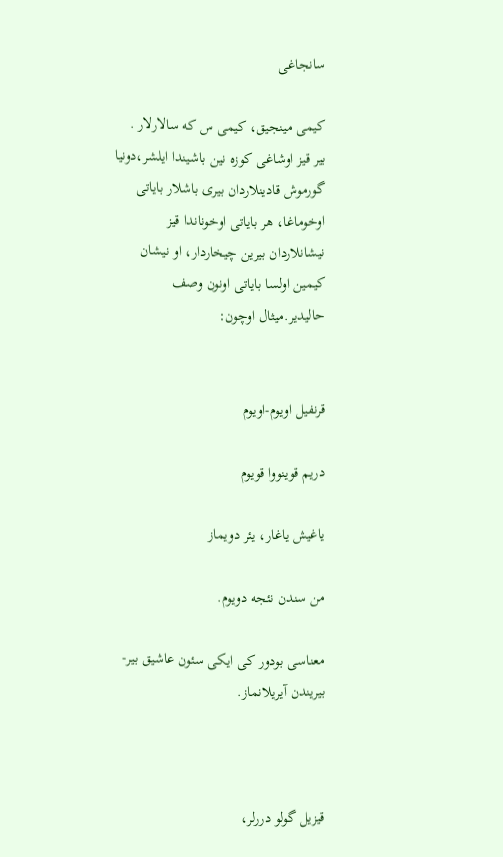سانجاغی

كیمی مینجیق، كیمی س كه سالارلار . بیر قیز اوشاغی كوزه نین باشیندا ایلشر،دونیا گورموش قادینلاردان بیری باشلار بایاتی اوخوماغا، هر بایاتی اوخوناندا قیز نیشانلاردان بیرین چیخاردار، او نیشان كیمین اولسا بایاتی اونون وصف حالیدیر.میثال اوچون:


قرنفیل اویوم-اویوم

دریم قوینووا قویوم

یاغیش یاغار، یئر دویماز

من سندن نئجه دویوم.

معناسی بودور كی ایكی سئون عاشیق بیر-بیریندن آیریلانماز.



قیزیل گولو دررلر،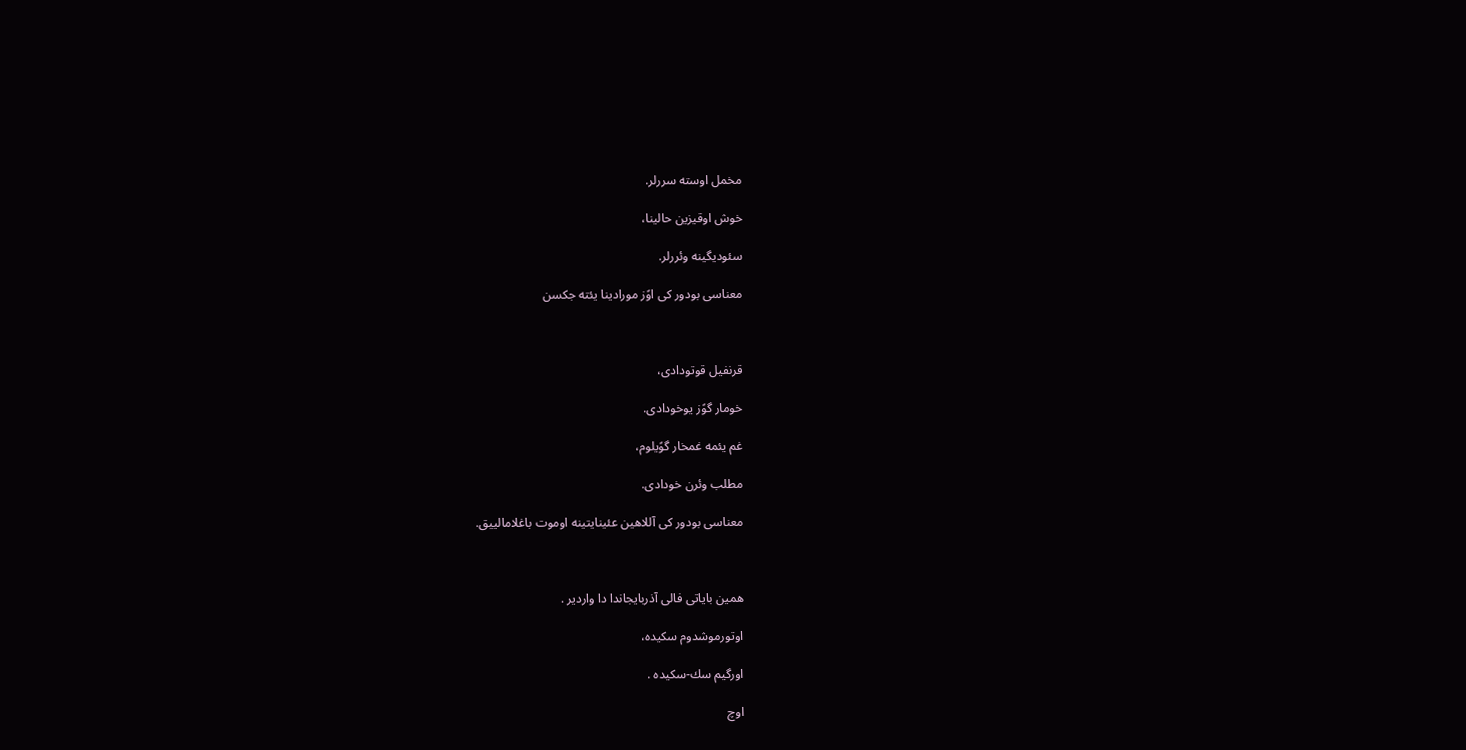مخمل اوسته سررلر.

خوش اوقیزین حالینا،

سئودیگینه وئررلر.

معناسی بودور كی اوًز مورادینا یئته جكسن



قرنفیل قوتودادی،

خومار گوًز یوخودادی.

غم یئمه غمخار گوًیلوم،

مطلب وئرن خودادی.

معناسی بودور كی آللاهین عئینایتینه اوموت باغلامالییق.



همین بایاتی فالی آذربایجاندا دا واردیر .

اوتورموشدوم سكیده،

اورگیم سك-سكیده .

اوچ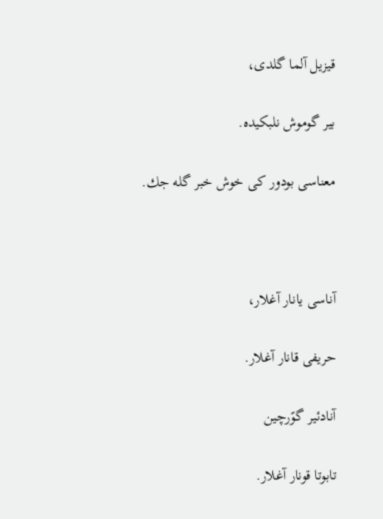قیزیل آلما گلدی،

بیر گوموش نلبكیده.

معناسی بودور كی خوش خبر گله جك.



آناسی یانار آغلار،

حریفی قانار آغلار.

آنادئیر گوًرچین

تابوتا قونار آغلار.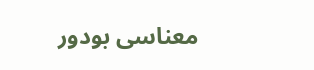معناسی بودور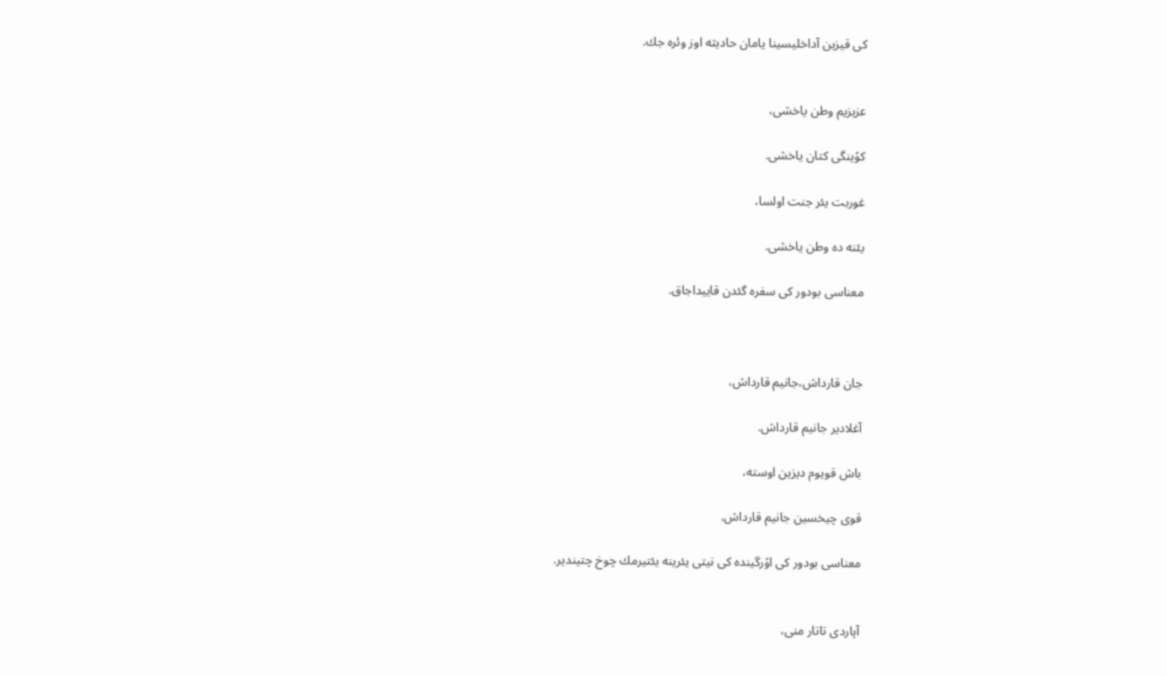كی قیزین آداخلیسینا یامان حادیثه اوز وئره جك.


عزیزیم وطن یاخشی،

كوًینگی كتان یاخشی.

غوربت یئر جنت اولسا،

یئنه ده وطن یاخشی.

معناسی بودور كی سفره گئدن قاییداجاق.



جان قارداش،جانیم قارداش،

آغلادیر جانیم قارداش.

باش قویوم دیزین اوسته،

قوی چیخسین جانیم قارداش.

معناسی بودور كی اوًرگینده كی نیتی یئرینه یئتیرمك چوخ چتیندیر.


آپاردی تاتار منی،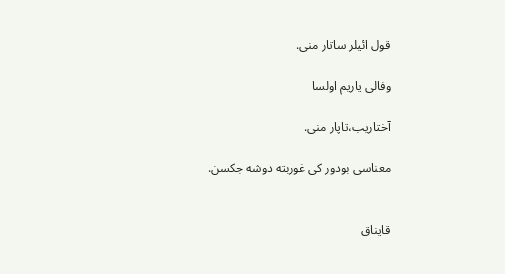قول ائیلر ساتار منی.

وفالی یاریم اولسا

آختاریب،تاپار منی.

معناسی بودور كی غوربته دوشه جكسن.


قایناق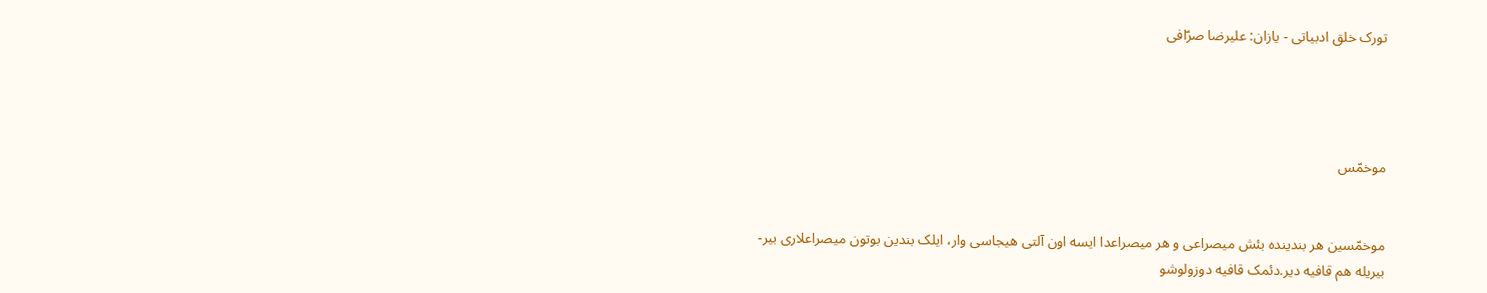تورک خلق ادبیاتی - یازان: علیرضا صرّافی




موخمّس


موخمّسین هر بندینده بئش میصراعی و هر میصراعدا ایسه اون آلتی هیجاسی وار، ایلک بندین بوتون میصراعلاری بیر- بیریله هم قافیه دیر.دئمک قافیه دوزولوشو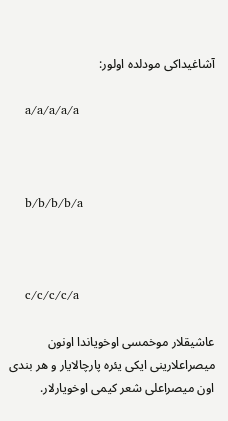آشاغیداکی مودلده اولور:

    a/a/a/a/a



    b/b/b/b/a



    c/c/c/c/a

عاشیقلار موخمسی اوخویاندا اونون میصراعلارینی ایکی یئره پارچالایار و هر بندی اون میصراعلی شعر کیمی اوخویارلار.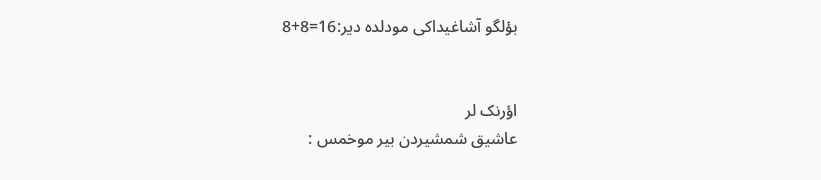بؤلگو آشاغیداکی مودلده دیر:16=8+8


اؤرنک لر
عاشیق شمشیردن بیر موخمس :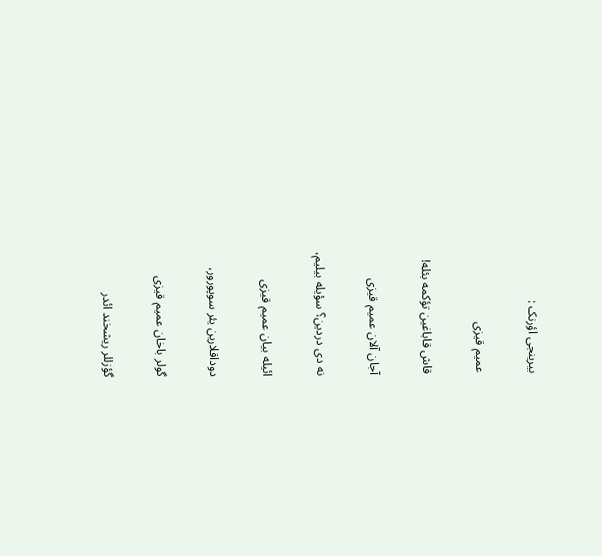بیرینجی اؤرنک :

عمیم قیزی

قاش قاباغین تؤکمه بئله!

آجان آلان عمیم قیزی

نه دی دردین؟ سؤیله بیلیم،

ائیله بیان عمیم قیزی

دوداقلارین یئر سوپورور،

گولر باخان عمیم قیزی

گؤزللر ریشخند ائدر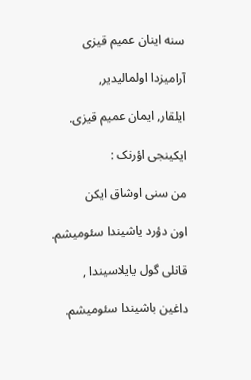سنه اینان عمیم قیزی

آرامیزدا اولمالیدیر,

ایلقار, ایمان عمیم قیزی.

ایکینجی اؤرنک :

من سنی اوشاق ایکن

اون دؤرد یاشیندا سئومیشم.

قانلی گول یایلاسیندا ,

داغین باشیندا سئومیشم.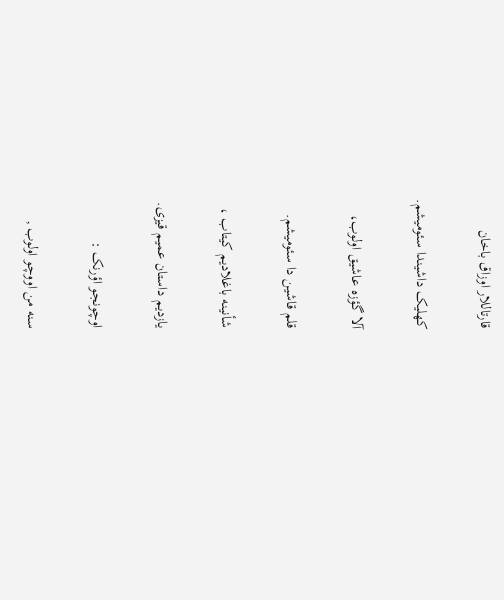قارتاللار اوزاق باخان

کهلیک داشیندا سئومیشم.

آلا گؤزه عاشیق اولوب،

قلم قاشین دا سئومیشم.

شأنینه باغلادیم کیتاب ،

یازدیم داستان عمیم قیزی.

اوچونجو اؤرنک :

سنه من اووچو اولوب ,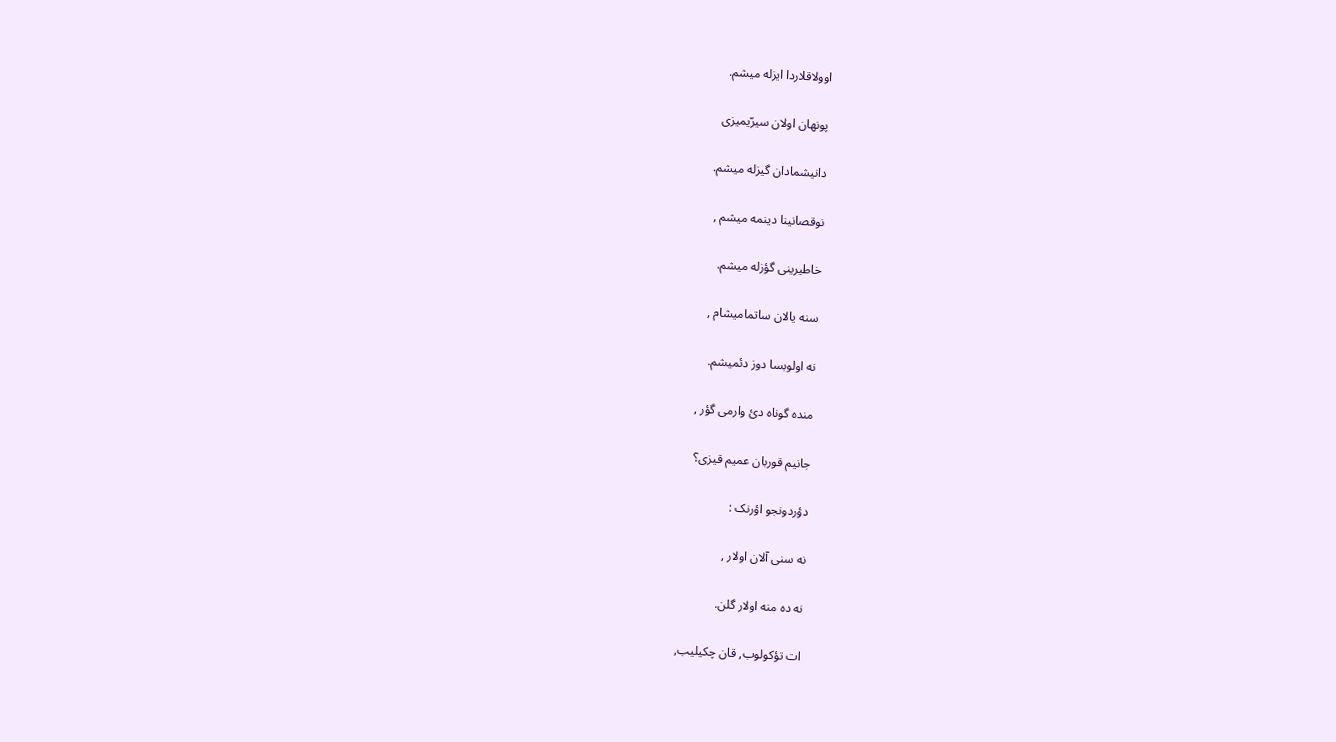اوولاقلاردا ایزله میشم.

پونهان اولان سیرّیمیزی

دانیشمادان گیزله میشم.

نوقصانینا دینمه میشم ,

خاطیرینی گؤزله میشم.

سنه یالان ساتمامیشام ,

نه اولوبسا دوز دئمیشم.

منده گوناه دئ وارمی گؤر ,

جانیم قوربان عمیم قیزی؟

دؤردونجو اؤرنک :

نه سنی آلان اولار ,

نه ده منه اولار گلن.

ات تؤکولوب, قان چکیلیب,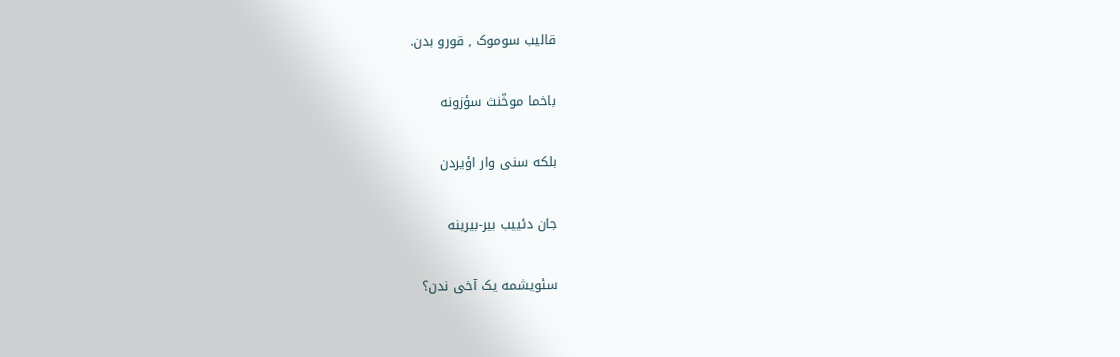قالیب سوموک , قورو بدن.

باخما موخّنث سؤزونه

بلکه سنی وار اؤیردن

جان دئییب بیر-بیرینه

سئویشمه یک آخی ندن؟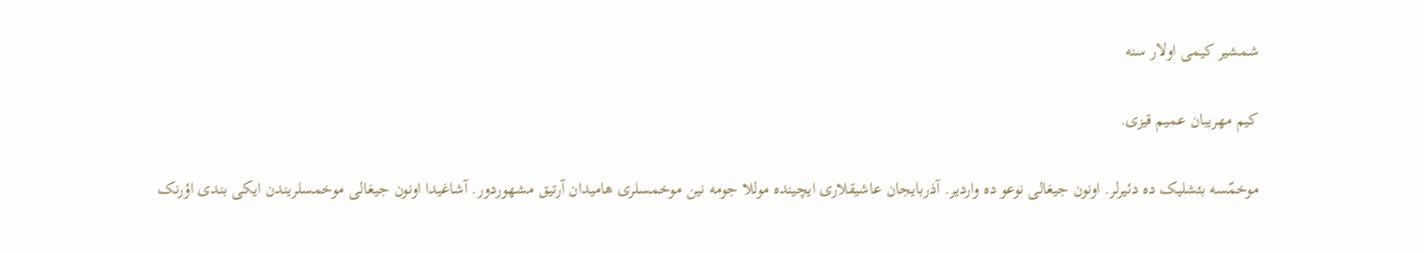شمشیر کیمی اولار سنه

کیم مهریبان عمیم قیزی.

موخمّسه بئشلیک ده دئیرلر. اونون جیغالی نوعو ده واردیر. آذربایجان عاشیقلاری ایچینده موللا جومه نین موخمسلری هامیدان آرتیق مشهوردور. آشاغیدا اونون جیغالی موخمسلریندن ایکی بندی اؤرنک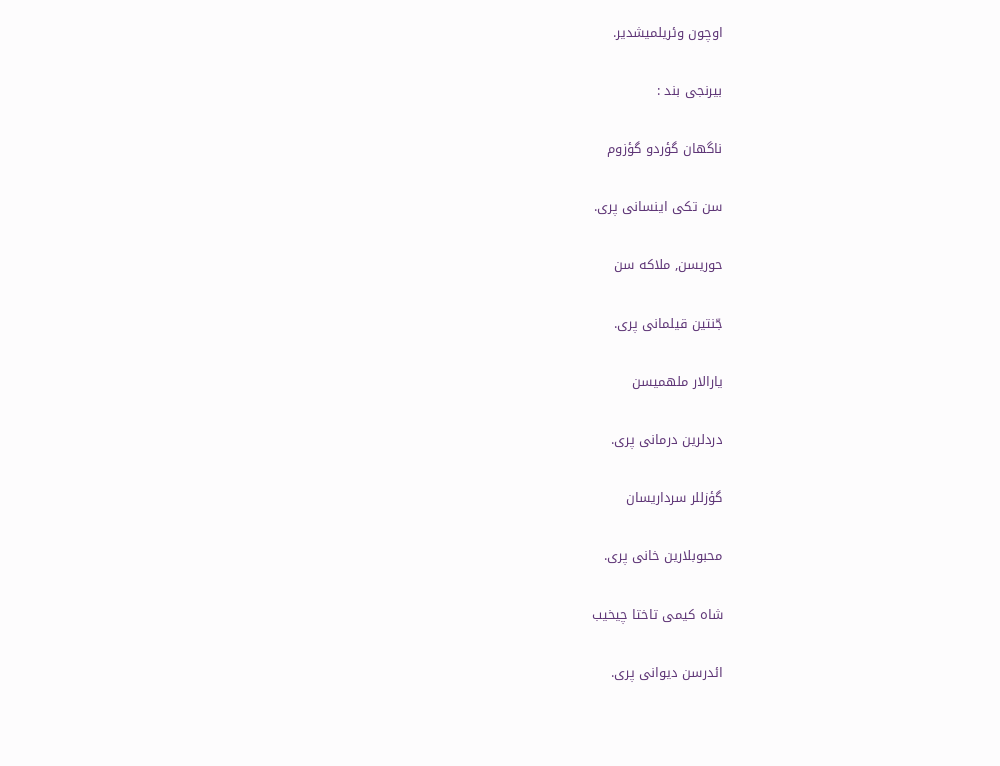اوچون وئریلمیشدیر.

بیرنجی بند :

ناگهان گؤردو گؤزوم

سن تکی اینسانی پری.

حوریسن, ملاکه سن

جّنتین قیلمانی پری.

یارالار ملهمیسن

دردلرین درمانی پری.

گؤزللر سرداریسان

محبوبلارین خانی پری.

شاه کیمی تاختا چیخیب

ائدرسن دیوانی پری.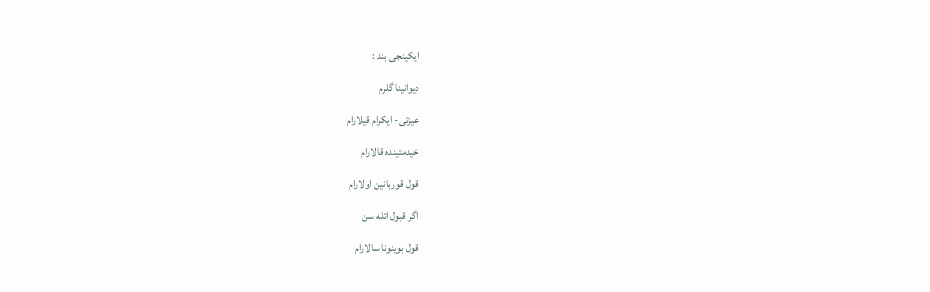ایکینجی بند :

دیوانینا گلرم

عیزتی- ایکرام قیلارام

خیدمتینده قالارام

قول قوربانین اولارام

اگر قبول ائله سن

قول بوینونا سالارام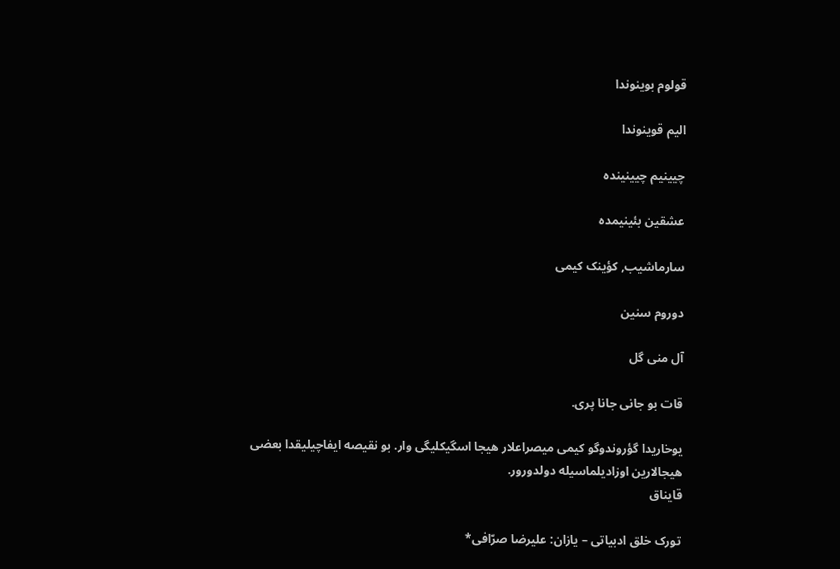قولوم بوینوندا

الیم قوینوندا

چیینیم چیینینده

عشقین بئینیمده

سارماشیب, کؤینک کیمی

دوروم سنین

آل منی گل

قات بو جانی جانا پری.

یوخاریدا گؤروندوگو کیمی میصراعلار هیجا اسگیکلیگی وار. بو نقیصه ایفاچیلیقدا بعضی هیجالارین اوزادیلماسیله دولدورور.
قایناق

تورک خلق ادبیاتی – یازان: علیرضا صرّافی*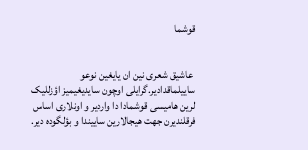قوشما


 عاشیق شعری نین ان یایغین نوعو ساییلماقدادیر.گرایلی اوچون سایدیغیمیز اؤزللیک لرین هامیسی قوشمادا دا واردیر و اونلاری اساس فرقلندیرن جهت هیجالارین ساییندا و بؤلگوده دیر.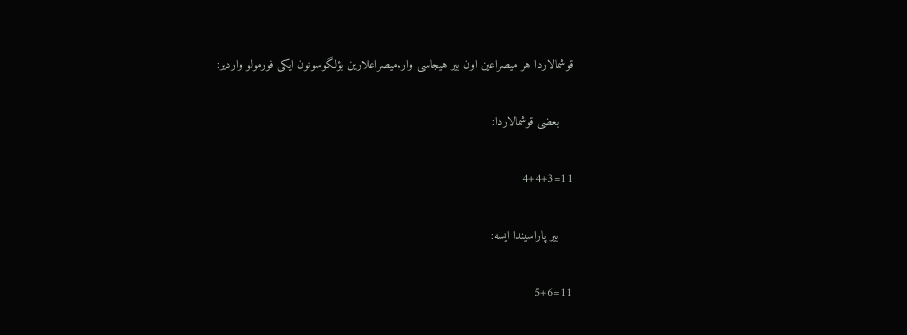قوشمالاردا هر میصراعین اون بیر هیجاسی وار.میصراعلارین بؤلگوسونون ایکی فورمولو واردیر:

    بعضی قوشمالاردا:

11=4+4+3

    بیر پاراسیندا ایسه:

11=5+6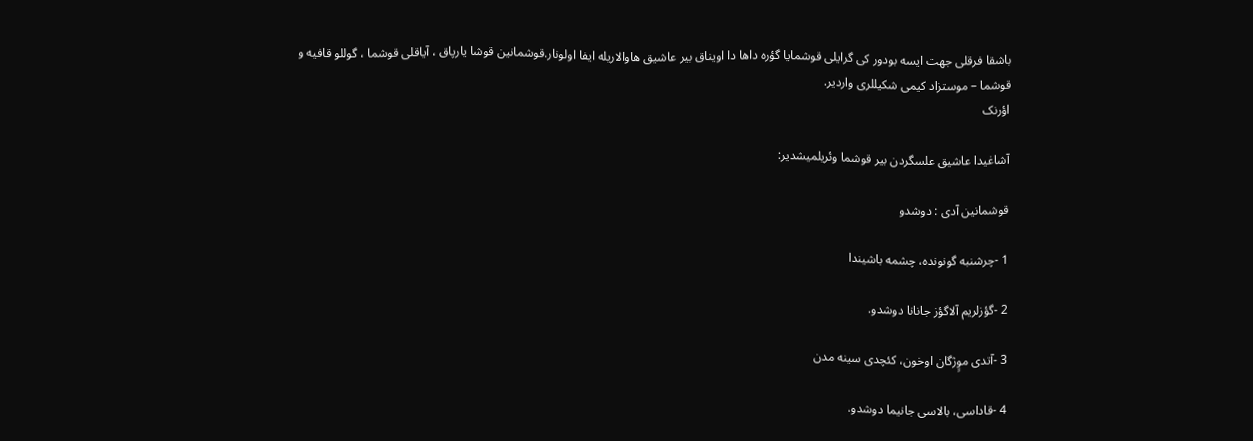باشقا فرقلی جهت ایسه بودور کی گرایلی قوشمایا گؤره داها دا اویناق بیر عاشیق هاوالاریله ایفا اولونار.قوشمانین قوشا یارپاق ، آیاقلی قوشما ، گوللو قافیه و قوشما – موستزاد کیمی شکیللری واردیر.
اؤرنک

آشاغیدا عاشیق علسگردن بیر قوشما وئریلمیشدیر:

قوشمانین آدی : دوشدو

1 -چرشنبه گونونده، چشمه باشیندا

2 -گؤزلریم آلاگؤز جانانا دوشدو.

3 -آتدی موٍژگان اوخون، کئچدی سینه مدن

4 -قاداسی، بالاسی جانیما دوشدو.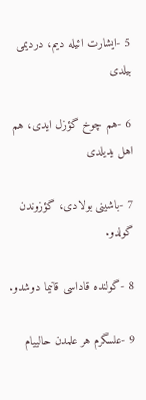5 -ایشارت ائیله دیم، دردیمی بیلدی

6 -هم چوخ گؤزل ایدی، هم اهل یدیلدی

7 -باشینی بولادی، گؤزوندن گولدو.

8 -گولنده قاداسی قانیما دوشدو.

9 -علسگرم هر علمدن حالییام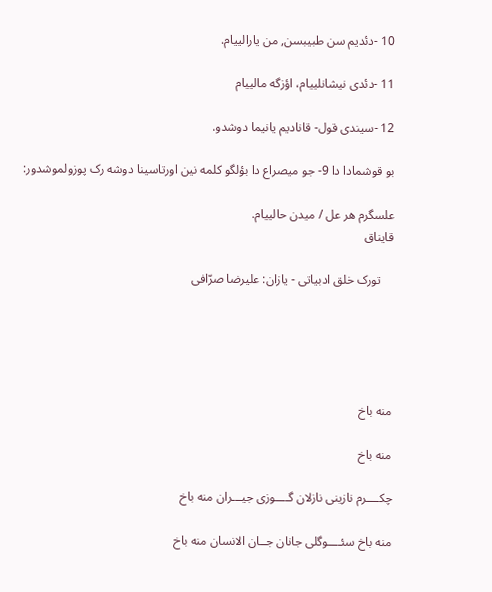10 -دئدیم سن طبیبسن, من یارالییام.

11 -دئدی نیشانلییام، اؤزگه مالییام

12 -سیندی قول- قانادیم یانیما دوشدو.

بو قوشمادا دا 9- جو میصراع دا بؤلگو کلمه نین اورتاسینا دوشه رک پوزولموشدور:

علسگرم هر عل / میدن حالییام.
قایناق

    تورک خلق ادبیاتی - یازان: علیرضا صرّافی





منه باخ

منه باخ

چکــــرم نازینی نازلان گــــوزی جیـــران منه باخ

منه باخ سئــــوگلی جانان جــان الانسان منه باخ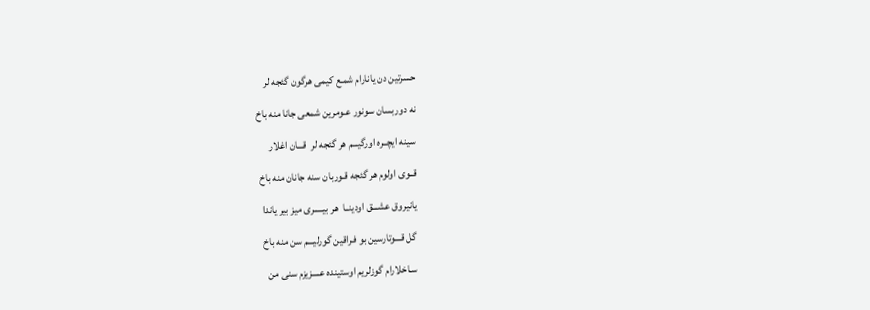حسرتین دن یانارام شمـع کیمی هرگون گئجه لر

نه دوربسان سونور عـومرین شمعی جانا منه باخ

سینه ایچــره اورگیـــم هر گئجه لر  قـــان اغلار

قــوی اولوم هر گئجه قـوربان سنه جانان منه باخ

یانیروق عشـــق اودینــا  هر بیـــــری میز بیر یاندا

گل قـــوتارسین بو فـراقین گورلیـــم سن منه باخ

سـاخلارام گوزلریم اوستینده عــــزیزم سنی من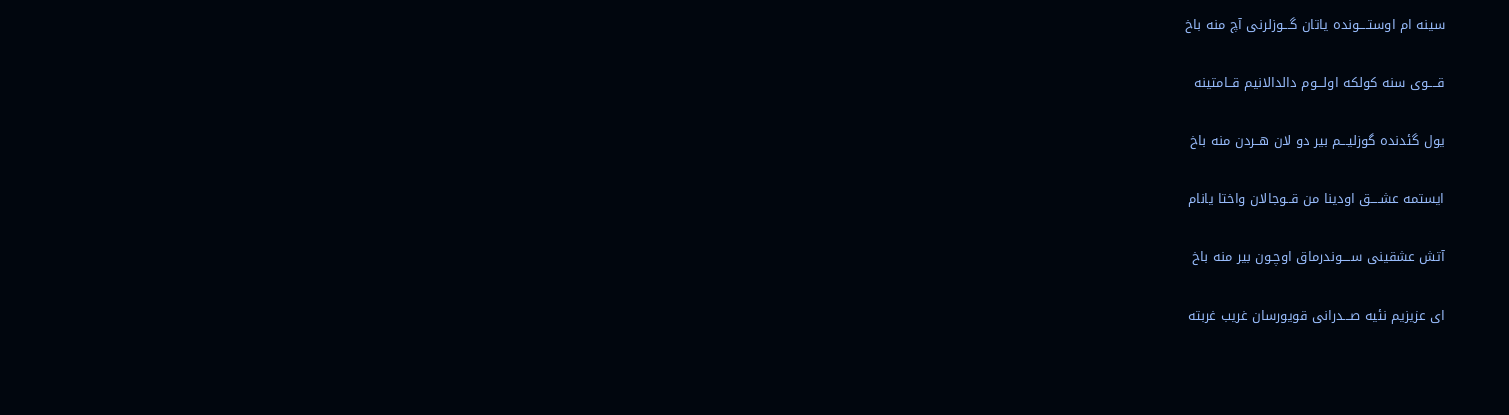سینه ام اوستــــونده یاتان گـــوزلرنی آچ منه باخ

قــــوی سنه کولکه اولـــوم دالدالانیم قــامتینه

یول گئدنده گوزلیـــم بیر دو لان هــردن منه باخ

ایستمه عشــــق اودینا من قــوجالان واختا یانام

آتش عشقینی ســــوندرماق اوچـون بیر منه باخ

ای عزیزیم نئیه صـــدرانی قویورسان غریب غربته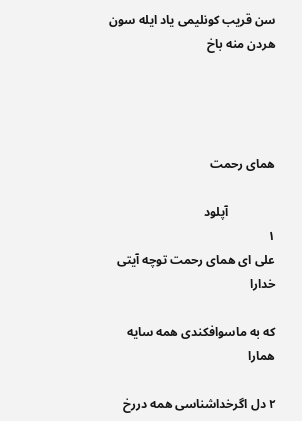سن قریب کونلیمی یاد ایله سون هردن منه باخ




همای رحمت

               آپلود
۱
علی ای همای رحمت توچه آیتی           خدارا

که به ماسوافکندی همه سایه همارا

۲ دل اگرخداشناسی همه دررخ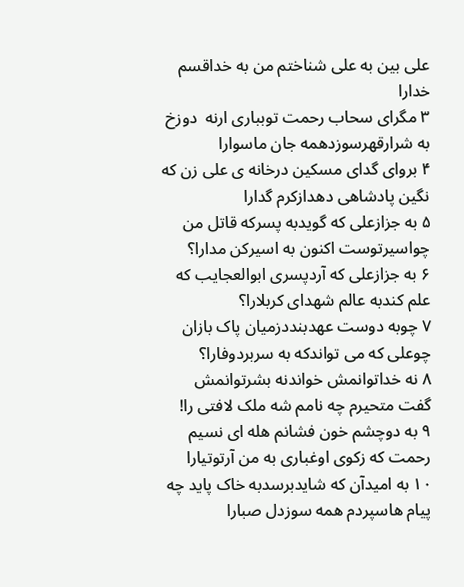علی بین به علی شناختم من به خداقسم خدارا
۳ مگرای سحاب رحمت توبباری ارنه  دوزخ                                              به شرارقهرسوزدهمه جان ماسوارا
۴ بروای گدای مسکین درخانه ی علی زن که نگین پادشاهی دهدازکرم گدارا
۵ به جزازعلی که گویدبه پسرکه قاتل من چواسیرتوست اکنون به اسیرکن مدارا؟
۶ به جزازعلی که آردپسری ابوالعجایب که علم کندبه عالم شهدای کربلارا؟
۷ چوبه دوست عهدبنددزمیان پاک بازان چوعلی که می تواندکه به سربردوفارا؟
۸ نه خداتوانمش خواندنه بشرتوانمش گفت متحیرم چه نامم شه ملک لافتی را!
۹ به دوچشم خون فشانم هله ای نسیم رحمت که زکوی اوغباری به من آرتوتیارا
۱۰ به امیدآن که شایدبرسدبه خاک پاید چه پیام هاسپردم همه سوزدل صبارا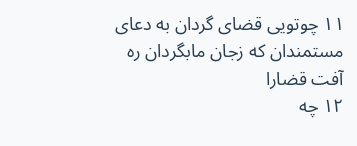۱۱ چوتویی قضای گردان به دعای مستمندان که زجان مابگردان ره آفت قضارا
۱۲ چه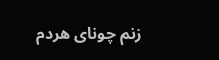زنم چونای هردم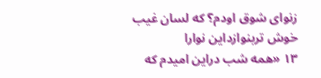زنوای شوق اودم؟ که لسان غیب خوش تربنوازداین نوارا
۱۳ «همه شب دراین امیدم که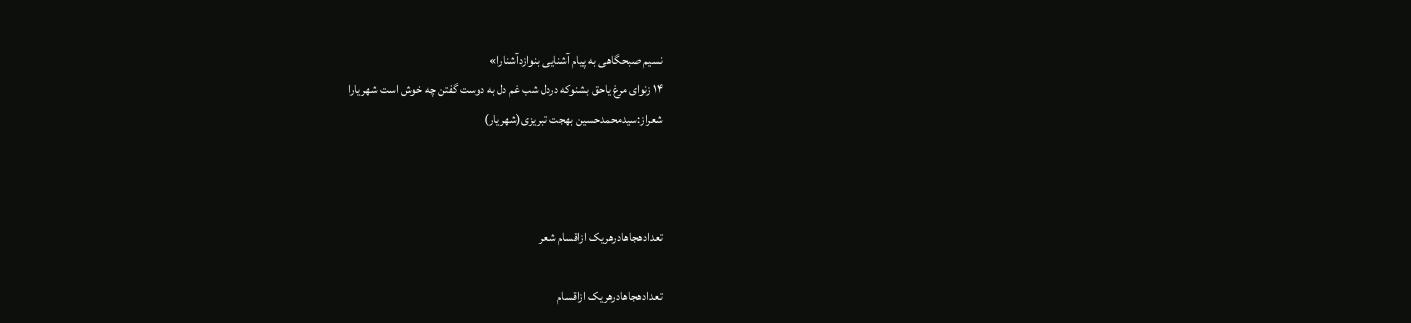نسیم صبحگاهی به پیام آشنایی بنوازدآشنارا»
۱۴ زنوای مرغ یاحق بشنوکه دردل شب غم دل به دوست گفتن چه خوش است شهریارا
شعراز:سیدمحمدحسین بهجت تبریزی(شهریار)



تعدادهجاهادرهریک ازاقسام شعر

تعدادهجاهادرهریک ازاقسام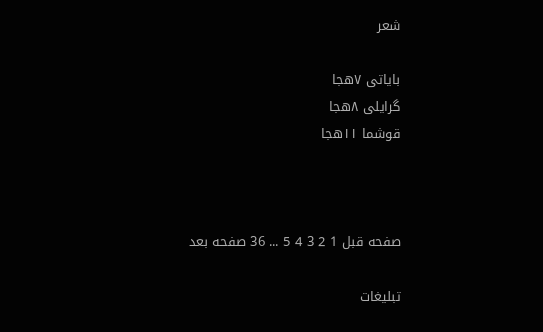شعر

بایاتی ۷هجا
گرایلی ۸هجا
قوشما ۱۱هجا



صفحه قبل 1 2 3 4 5 ... 36 صفحه بعد

تبلیغات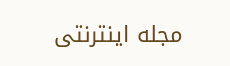مجله اینترنتی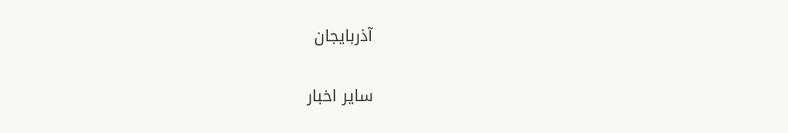آذربایجان

ساير اخبار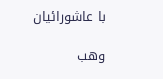با عاشورائیان

وهب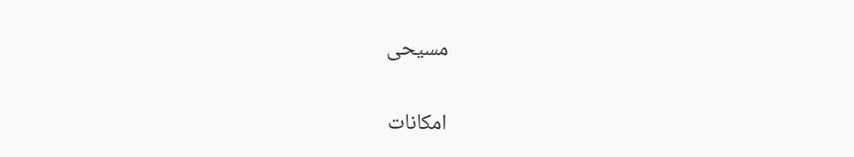مسیحی

امکانات